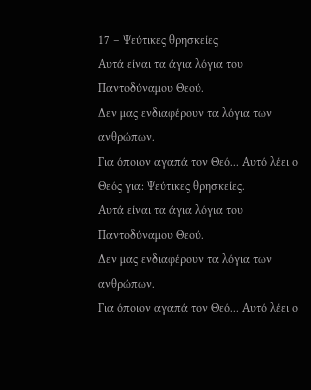17 – Ψεύτικες θρησκείες
Αυτά είναι τα άγια λόγια του Παντοδύναμου Θεού.
Δεν μας ενδιαφέρουν τα λόγια των ανθρώπων.
Για όποιον αγαπά τον Θεό... Αυτό λέει ο Θεός για: Ψεύτικες θρησκείες.
Αυτά είναι τα άγια λόγια του Παντοδύναμου Θεού.
Δεν μας ενδιαφέρουν τα λόγια των ανθρώπων.
Για όποιον αγαπά τον Θεό... Αυτό λέει ο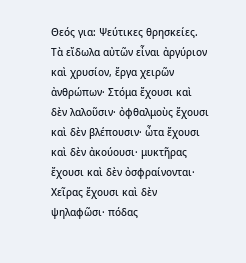Θεός για: Ψεύτικες θρησκείες.
Τὰ εἴδωλα αὐτῶν εἶναι ἀργύριον καὶ χρυσίον, ἔργα χειρῶν ἀνθρώπων· Στόμα ἔχουσι καὶ δὲν λαλοῦσιν· ὀφθαλμοὺς ἔχουσι καὶ δὲν βλέπουσιν· ὦτα ἔχουσι καὶ δὲν ἀκούουσι· μυκτῆρας ἔχουσι καὶ δὲν ὀσφραίνονται· Χεῖρας ἔχουσι καὶ δὲν ψηλαφῶσι· πόδας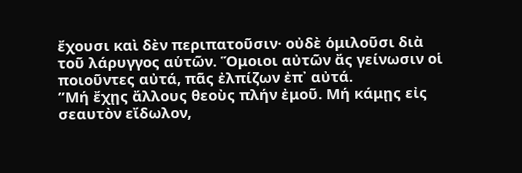ἔχουσι καὶ δὲν περιπατοῦσιν· οὐδὲ ὁμιλοῦσι διὰ τοῦ λάρυγγος αὑτῶν. Ὅμοιοι αὐτῶν ἄς γείνωσιν οἱ ποιοῦντες αὐτά, πᾶς ἐλπίζων ἐπ᾿ αὐτά.
”Μή ἔχῃς ἄλλους θεοὺς πλήν ἐμοῦ. Μή κάμῃς εἰς σεαυτὸν εἴδωλον,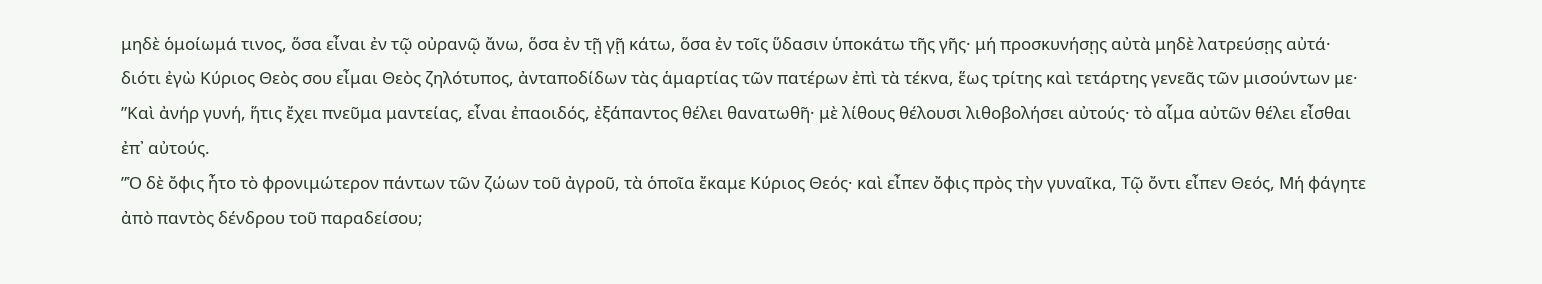μηδὲ ὁμοίωμά τινος, ὅσα εἶναι ἐν τῷ οὐρανῷ ἄνω, ὅσα ἐν τῇ γῇ κάτω, ὅσα ἐν τοῖς ὕδασιν ὑποκάτω τῆς γῆς· μή προσκυνήσῃς αὐτὰ μηδὲ λατρεύσῃς αὐτά· διότι ἐγὼ Κύριος Θεὸς σου εἶμαι Θεὸς ζηλότυπος, ἀνταποδίδων τὰς ἁμαρτίας τῶν πατέρων ἐπὶ τὰ τέκνα, ἕως τρίτης καὶ τετάρτης γενεᾶς τῶν μισούντων με·
”Καὶ ἀνήρ γυνή, ἥτις ἔχει πνεῦμα μαντείας, εἶναι ἐπαοιδός, ἐξάπαντος θέλει θανατωθῆ· μὲ λίθους θέλουσι λιθοβολήσει αὐτούς· τὸ αἷμα αὐτῶν θέλει εἶσθαι ἐπ᾿ αὐτούς.
”Ὁ δὲ ὄφις ἦτο τὸ φρονιμώτερον πάντων τῶν ζώων τοῦ ἀγροῦ, τὰ ὁποῖα ἔκαμε Κύριος Θεός· καὶ εἶπεν ὄφις πρὸς τὴν γυναῖκα, Τῷ ὄντι εἶπεν Θεός, Μή φάγητε ἀπὸ παντὸς δένδρου τοῦ παραδείσου;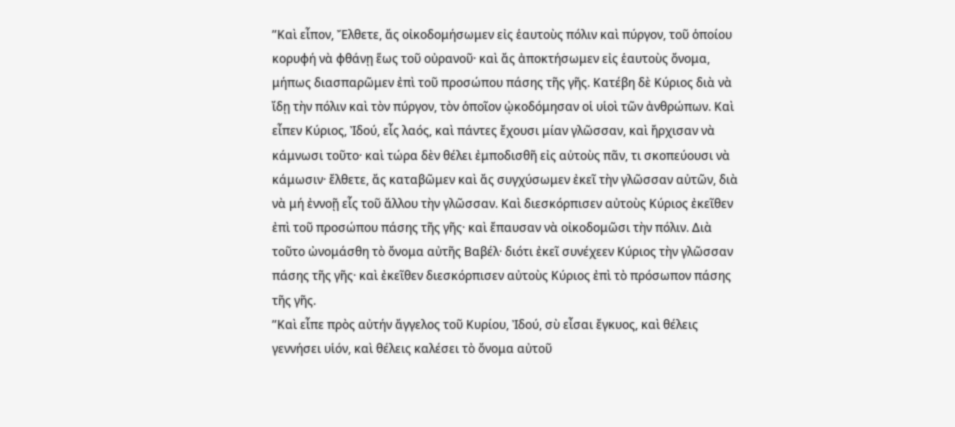”Καὶ εἶπον, Ἔλθετε, ἄς οἰκοδομήσωμεν εἰς ἑαυτοὺς πόλιν καὶ πύργον, τοῦ ὁποίου κορυφή νὰ φθάνῃ ἕως τοῦ οὐρανοῦ· καὶ ἄς ἀποκτήσωμεν εἰς ἑαυτοὺς ὄνομα, μήπως διασπαρῶμεν ἐπὶ τοῦ προσώπου πάσης τῆς γῆς. Κατέβη δὲ Κύριος διὰ νὰ ἴδῃ τὴν πόλιν καὶ τὸν πύργον, τὸν ὁποῖον ᾠκοδόμησαν οἱ υἱοὶ τῶν ἀνθρώπων. Καὶ εἶπεν Κύριος, Ἰδού, εἷς λαός, καὶ πάντες ἔχουσι μίαν γλῶσσαν, καὶ ἤρχισαν νὰ κάμνωσι τοῦτο· καὶ τώρα δὲν θέλει ἐμποδισθῆ εἰς αὐτοὺς πᾶν, τι σκοπεύουσι νὰ κάμωσιν· ἔλθετε, ἄς καταβῶμεν καὶ ἄς συγχύσωμεν ἐκεῖ τὴν γλῶσσαν αὐτῶν, διὰ νὰ μή ἐννοῇ εἷς τοῦ ἄλλου τὴν γλῶσσαν. Καὶ διεσκόρπισεν αὐτοὺς Κύριος ἐκεῖθεν ἐπὶ τοῦ προσώπου πάσης τῆς γῆς· καὶ ἔπαυσαν νὰ οἰκοδομῶσι τὴν πόλιν. Διὰ τοῦτο ὠνομάσθη τὸ ὄνομα αὐτῆς Βαβέλ· διότι ἐκεῖ συνέχεεν Κύριος τὴν γλῶσσαν πάσης τῆς γῆς· καὶ ἐκεῖθεν διεσκόρπισεν αὐτοὺς Κύριος ἐπὶ τὸ πρόσωπον πάσης τῆς γῆς.
”Καὶ εἶπε πρὸς αὐτήν ἄγγελος τοῦ Κυρίου, Ἰδού, σὺ εἶσαι ἔγκυος, καὶ θέλεις γεννήσει υἱόν, καὶ θέλεις καλέσει τὸ ὄνομα αὐτοῦ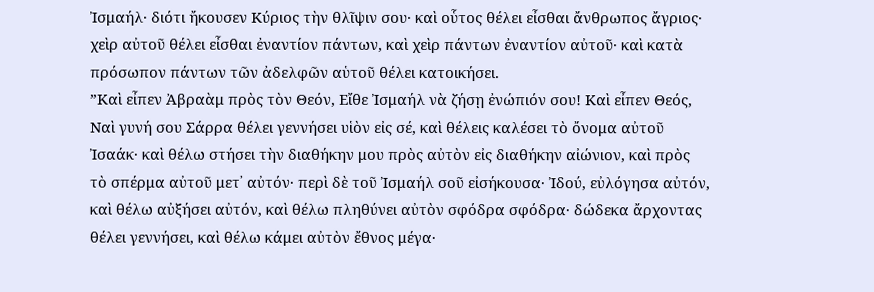Ἰσμαήλ· διότι ἤκουσεν Κύριος τὴν θλῖψιν σου· καὶ οὗτος θέλει εἶσθαι ἄνθρωπος ἄγριος· χεὶρ αὐτοῦ θέλει εἶσθαι ἐναντίον πάντων, καὶ χεὶρ πάντων ἐναντίον αὐτοῦ· καὶ κατὰ πρόσωπον πάντων τῶν ἀδελφῶν αὑτοῦ θέλει κατοικήσει.
”Καὶ εἶπεν Ἀβραὰμ πρὸς τὸν Θεόν, Εἴθε Ἰσμαήλ νὰ ζήσῃ ἐνώπιόν σου! Καὶ εἶπεν Θεός, Ναὶ γυνή σου Σάρρα θέλει γεννήσει υἱὸν εἰς σέ, καὶ θέλεις καλέσει τὸ ὄνομα αὐτοῦ Ἰσαάκ· καὶ θέλω στήσει τὴν διαθήκην μου πρὸς αὐτὸν εἰς διαθήκην αἰώνιον, καὶ πρὸς τὸ σπέρμα αὐτοῦ μετ᾿ αὐτόν· περὶ δὲ τοῦ Ἰσμαήλ σοῦ εἰσήκουσα· Ἰδού, εὐλόγησα αὐτόν, καὶ θέλω αὐξήσει αὐτόν, καὶ θέλω πληθύνει αὐτὸν σφόδρα σφόδρα· δώδεκα ἄρχοντας θέλει γεννήσει, καὶ θέλω κάμει αὐτὸν ἔθνος μέγα·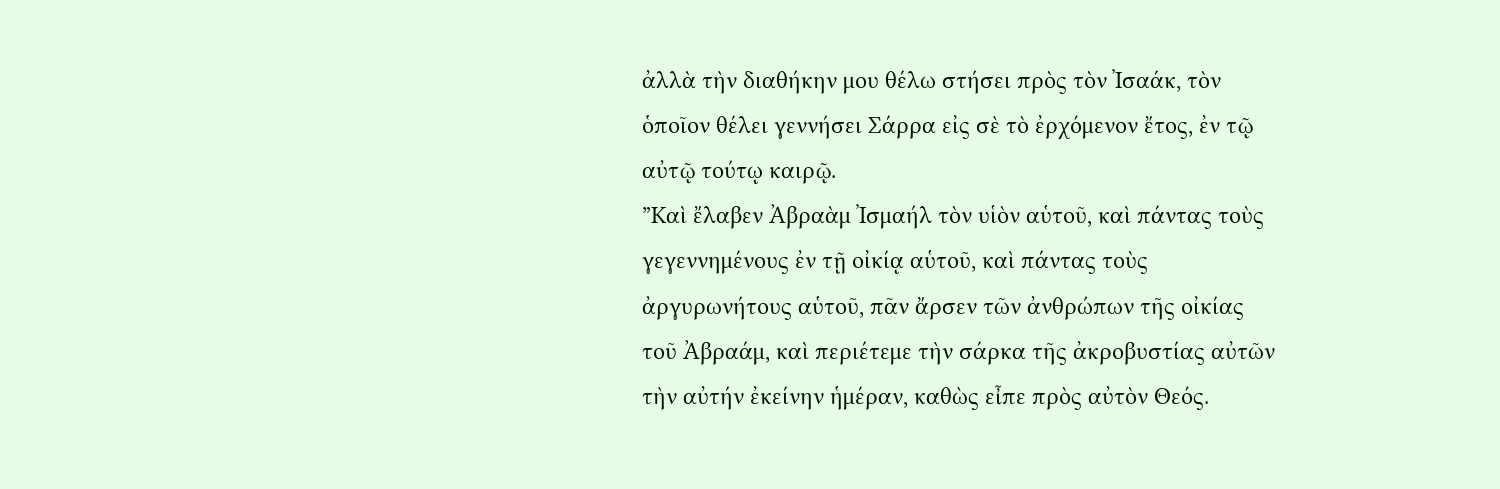ἀλλὰ τὴν διαθήκην μου θέλω στήσει πρὸς τὸν Ἰσαάκ, τὸν ὁποῖον θέλει γεννήσει Σάρρα εἰς σὲ τὸ ἐρχόμενον ἔτος, ἐν τῷ αὐτῷ τούτῳ καιρῷ.
”Καὶ ἔλαβεν Ἀβραὰμ Ἰσμαήλ τὸν υἱὸν αὑτοῦ, καὶ πάντας τοὺς γεγεννημένους ἐν τῇ οἰκίᾳ αὑτοῦ, καὶ πάντας τοὺς ἀργυρωνήτους αὑτοῦ, πᾶν ἄρσεν τῶν ἀνθρώπων τῆς οἰκίας τοῦ Ἀβραάμ, καὶ περιέτεμε τὴν σάρκα τῆς ἀκροβυστίας αὐτῶν τὴν αὐτήν ἐκείνην ἡμέραν, καθὼς εἶπε πρὸς αὐτὸν Θεός.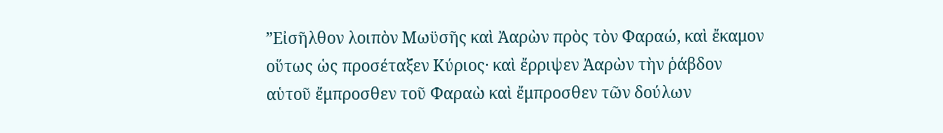”Εἰσῆλθον λοιπὸν Μωϋσῆς καὶ Ἀαρὼν πρὸς τὸν Φαραώ, καὶ ἔκαμον οὕτως ὡς προσέταξεν Κύριος· καὶ ἔρριψεν Ἀαρὼν τὴν ῥάβδον αὑτοῦ ἔμπροσθεν τοῦ Φαραὼ καὶ ἔμπροσθεν τῶν δούλων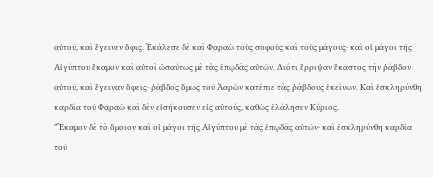αὐτοῦ, καὶ ἔγεινεν ὄφις. Ἐκάλεσε δὲ καὶ Φαραὼ τοὺς σοφοὺς καὶ τοὺς μάγους· καὶ οἱ μάγοι τῆς Αἰγύπτου ἔκαμον καὶ αὐτοὶ ὡσαύτως μὲ τὰς ἐπῳδὰς αὑτῶν. Διότι ἔρριψαν ἕκαστος τὴν ῥάβδον αὑτοῦ, καὶ ἔγειναν ὄφεις· ῥάβδος ὅμως τοῦ Ἀαρὼν κατέπιε τὰς ῥάβδους ἐκείνων. Καὶ ἐσκληρύνθη καρδία τοῦ Φαραὼ καὶ δὲν εἰσήκουσεν εἰς αὐτούς, καθὼς ἐλάλησεν Κύριος.
”Ἔκαμον δὲ τὸ ὅμοιον καὶ οἱ μάγοι τῆς Αἰγύπτου μὲ τὰς ἐπῳδὰς αὑτῶν· καὶ ἐσκληρύνθη καρδία τοῦ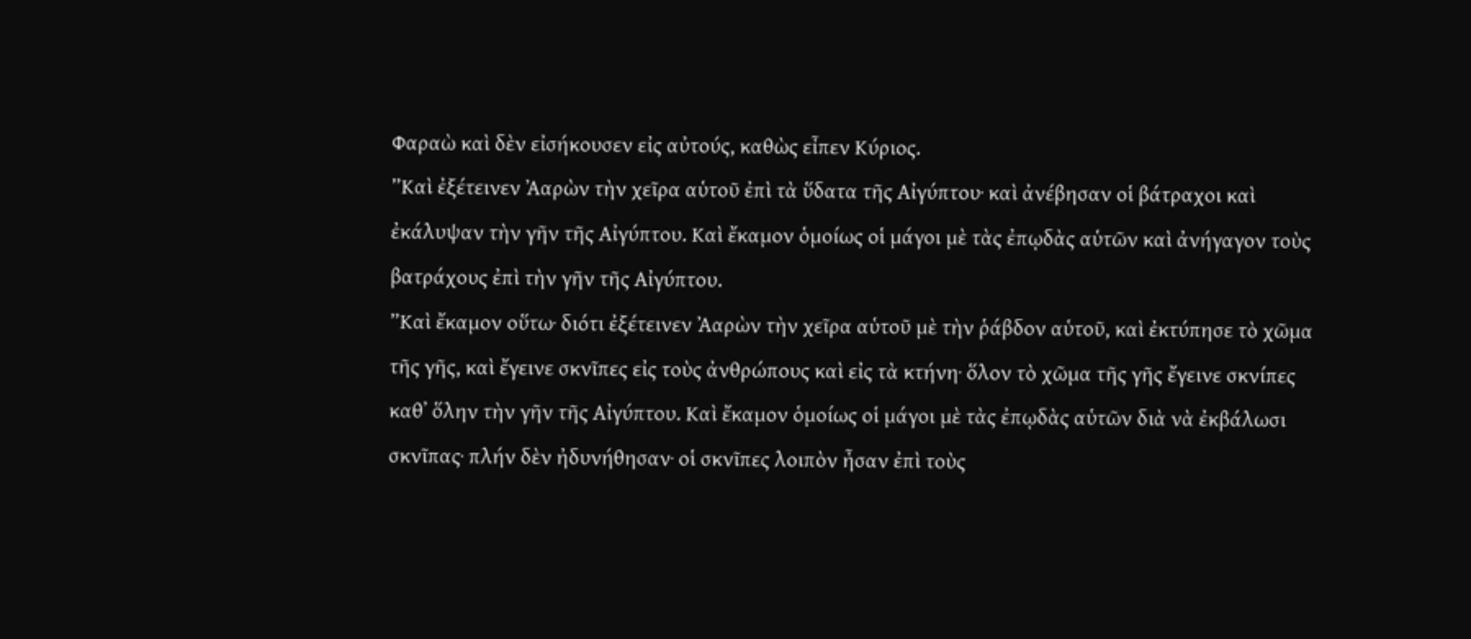Φαραὼ καὶ δὲν εἰσήκουσεν εἰς αὐτούς, καθὼς εἶπεν Κύριος.
”Καὶ ἐξέτεινεν Ἀαρὼν τὴν χεῖρα αὑτοῦ ἐπὶ τὰ ὕδατα τῆς Αἰγύπτου· καὶ ἀνέβησαν οἱ βάτραχοι καὶ ἐκάλυψαν τὴν γῆν τῆς Αἰγύπτου. Καὶ ἔκαμον ὁμοίως οἱ μάγοι μὲ τὰς ἐπῳδὰς αὑτῶν καὶ ἀνήγαγον τοὺς βατράχους ἐπὶ τὴν γῆν τῆς Αἰγύπτου.
”Καὶ ἔκαμον οὕτω· διότι ἐξέτεινεν Ἀαρὼν τὴν χεῖρα αὑτοῦ μὲ τὴν ῥάβδον αὑτοῦ, καὶ ἐκτύπησε τὸ χῶμα τῆς γῆς, καὶ ἔγεινε σκνῖπες εἰς τοὺς ἀνθρώπους καὶ εἰς τὰ κτήνη· ὅλον τὸ χῶμα τῆς γῆς ἔγεινε σκνίπες καθ᾿ ὅλην τὴν γῆν τῆς Αἰγύπτου. Καὶ ἔκαμον ὁμοίως οἱ μάγοι μὲ τὰς ἐπῳδὰς αὑτῶν διὰ νὰ ἐκβάλωσι σκνῖπας· πλήν δὲν ἠδυνήθησαν· οἱ σκνῖπες λοιπὸν ἦσαν ἐπὶ τοὺς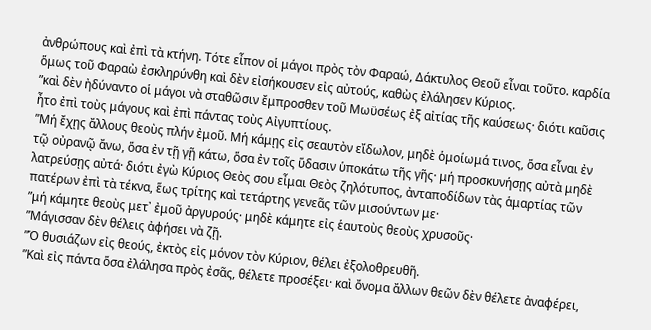ἀνθρώπους καὶ ἐπὶ τὰ κτήνη. Τότε εἶπον οἱ μάγοι πρὸς τὸν Φαραώ, Δάκτυλος Θεοῦ εἶναι τοῦτο. καρδία ὅμως τοῦ Φαραὼ ἐσκληρύνθη καὶ δὲν εἰσήκουσεν εἰς αὐτούς, καθὼς ἐλάλησεν Κύριος.
”καὶ δὲν ἠδύναντο οἱ μάγοι νὰ σταθῶσιν ἔμπροσθεν τοῦ Μωϋσέως ἐξ αἰτίας τῆς καύσεως· διότι καῦσις ἦτο ἐπὶ τοὺς μάγους καὶ ἐπὶ πάντας τοὺς Αἰγυπτίους.
”Μή ἔχῃς ἄλλους θεοὺς πλήν ἐμοῦ. Μή κάμῃς εἰς σεαυτὸν εἴδωλον, μηδὲ ὁμοίωμά τινος, ὅσα εἶναι ἐν τῷ οὐρανῷ ἄνω, ὅσα ἐν τῇ γῇ κάτω, ὅσα ἐν τοῖς ὕδασιν ὑποκάτω τῆς γῆς· μή προσκυνήσῃς αὐτὰ μηδὲ λατρεύσῃς αὐτά· διότι ἐγὼ Κύριος Θεὸς σου εἶμαι Θεὸς ζηλότυπος, ἀνταποδίδων τὰς ἁμαρτίας τῶν πατέρων ἐπὶ τὰ τέκνα, ἕως τρίτης καὶ τετάρτης γενεᾶς τῶν μισούντων με·
”μή κάμητε θεοὺς μετ᾿ ἐμοῦ ἀργυρούς· μηδὲ κάμητε εἰς ἑαυτοὺς θεοὺς χρυσοῦς·
”Μάγισσαν δὲν θέλεις ἀφήσει νὰ ζῇ.
”Ὁ θυσιάζων εἰς θεούς, ἐκτὸς εἰς μόνον τὸν Κύριον, θέλει ἐξολοθρευθῆ.
”Καὶ εἰς πάντα ὅσα ἐλάλησα πρὸς ἐσᾶς, θέλετε προσέξει· καὶ ὄνομα ἄλλων θεῶν δὲν θέλετε ἀναφέρει,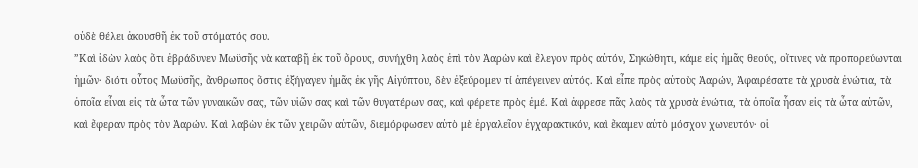οὐδὲ θέλει ἀκουσθῆ ἐκ τοῦ στόματός σου.
”Καὶ ἰδὼν λαὸς ὅτι ἐβράδυνεν Μωϋσῆς νὰ καταβῇ ἐκ τοῦ ὄρους, συνήχθη λαὸς ἐπὶ τὸν Ἀαρὼν καὶ ἔλεγον πρὸς αὐτόν, Σηκώθητι, κάμε εἰς ἡμᾶς θεούς, οἵτινες νὰ προπορεύωνται ἡμῶν· διότι οὗτος Μωϋσῆς, ἄνθρωπος ὅστις ἐξήγαγεν ἡμᾶς ἐκ γῆς Αἰγύπτου, δὲν ἐξεύρομεν τί ἀπέγεινεν αὐτός. Καὶ εἶπε πρὸς αὐτοὺς Ἀαρών, Ἀφαιρέσατε τὰ χρυσὰ ἐνώτια, τὰ ὁποῖα εἶναι εἰς τὰ ὦτα τῶν γυναικῶν σας, τῶν υἱῶν σας καὶ τῶν θυγατέρων σας, καὶ φέρετε πρὸς ἐμέ. Καὶ ἀφρεσε πᾶς λαὸς τὰ χρυσὰ ἐνώτια, τὰ ὁποῖα ἦσαν εἰς τὰ ὦτα αὐτῶν, καὶ ἔφεραν πρὸς τὸν Ἀαρών. Καὶ λαβὼν ἐκ τῶν χειρῶν αὐτῶν, διεμόρφωσεν αὐτὸ μὲ ἐργαλεῖον ἐγχαρακτικόν, καὶ ἔκαμεν αὐτὸ μόσχον χωνευτόν· οἱ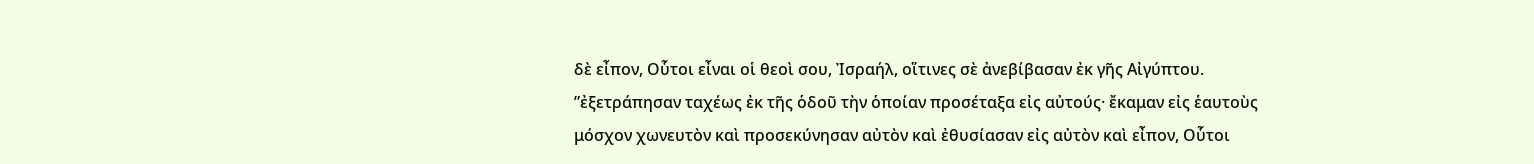δὲ εἶπον, Οὗτοι εἶναι οἱ θεοὶ σου, Ἰσραήλ, οἵτινες σὲ ἀνεβίβασαν ἐκ γῆς Αἰγύπτου.
”ἐξετράπησαν ταχέως ἐκ τῆς ὁδοῦ τὴν ὁποίαν προσέταξα εἰς αὐτούς· ἔκαμαν εἰς ἑαυτοὺς μόσχον χωνευτὸν καὶ προσεκύνησαν αὐτὸν καὶ ἐθυσίασαν εἰς αὐτὸν καὶ εἶπον, Οὗτοι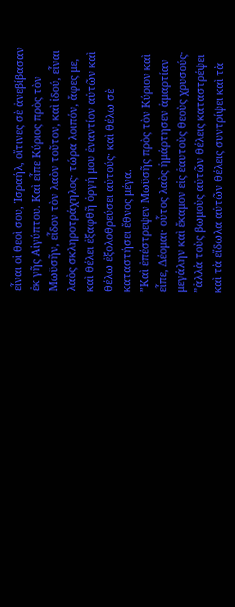εἶναι οἱ θεοὶ σου, Ἰσραήλ, οἵτινες σὲ ἀνεβίβασαν ἐκ γῆς Αἰγύπτου. Καὶ εἶπε Κύριος πρὸς τὸν Μωϋσῆν, εἶδον τὸν λαὸν τοῦτον, καὶ ἰδού, εἶναι λαὸς σκληροτράχηλος· τώρα λοιπόν, ἄφες με, καὶ θέλει ἐξαφθῆ ὀργή μου ἐναντίον αὐτῶν καὶ θέλω ἐξολοθρεύσει αὐτούς· καὶ θέλω σὲ καταστήσει ἔθνος μέγα.
”Καὶ ἐπέστρεψεν Μωϋσῆς πρὸς τὸν Κύριον καὶ εἶπε, Δέομαι· οὗτος λαὸς ἡμάρτησεν ἁμαρτίαν μεγάλην καὶ ἔκαμον εἰς ἑαυτοὺς θεοὺς χρυσούς·
”ἀλλὰ τοὺς βωμοὺς αὐτῶν θέλεις καταστρέψει καὶ τὰ εἴδωλα αὐτῶν θέλεις συντρίψει καὶ τὰ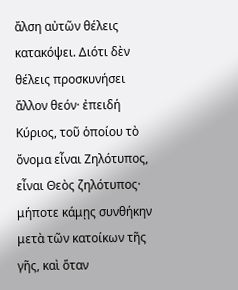ἄλση αὐτῶν θέλεις κατακόψει. Διότι δὲν θέλεις προσκυνήσει ἄλλον θεόν· ἐπειδή Κύριος, τοῦ ὁποίου τὸ ὄνομα εἶναι Ζηλότυπος, εἶναι Θεὸς ζηλότυπος· μήποτε κάμῃς συνθήκην μετὰ τῶν κατοίκων τῆς γῆς, καὶ ὅταν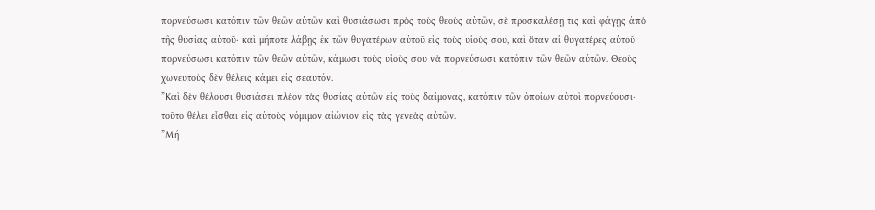πορνεύσωσι κατόπιν τῶν θεῶν αὑτῶν καὶ θυσιάσωσι πρὸς τοὺς θεοὺς αὑτῶν, σὲ προσκαλέσῃ τις καὶ φάγῃς ἀπὸ τῆς θυσίας αὐτοῦ· καὶ μήποτε λάβῃς ἐκ τῶν θυγατέρων αὐτοῦ εἰς τοὺς υἱοὺς σου, καὶ ὅταν αἱ θυγατέρες αὐτοῦ πορνεύσωσι κατόπιν τῶν θεῶν αὐτῶν, κάμωσι τοὺς υἱοὺς σου νὰ πορνεύσωσι κατόπιν τῶν θεῶν αὐτῶν. Θεοὺς χωνευτοὺς δὲν θέλεις κάμει εἰς σεαυτόν.
”Καὶ δὲν θέλουσι θυσιάσει πλέον τὰς θυσίας αὑτῶν εἰς τοὺς δαίμονας, κατόπιν τῶν ὁποίων αὐτοὶ πορνεύουσι· τοῦτο θέλει εἶσθαι εἰς αὐτοὺς νόμιμον αἰώνιον εἰς τὰς γενεὰς αὐτῶν.
”Μή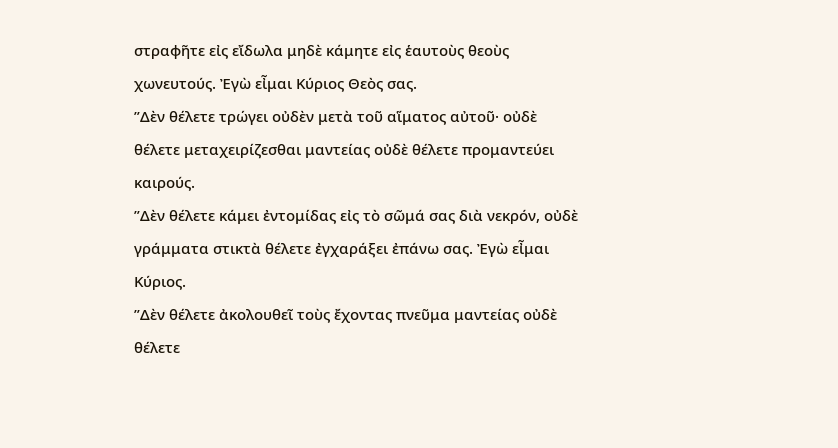στραφῆτε εἰς εἴδωλα μηδὲ κάμητε εἰς ἑαυτοὺς θεοὺς χωνευτούς. Ἐγὼ εἶμαι Κύριος Θεὸς σας.
”Δὲν θέλετε τρώγει οὐδὲν μετὰ τοῦ αἵματος αὐτοῦ· οὐδὲ θέλετε μεταχειρίζεσθαι μαντείας οὐδὲ θέλετε προμαντεύει καιρούς.
”Δὲν θέλετε κάμει ἐντομίδας εἰς τὸ σῶμά σας διὰ νεκρόν, οὐδὲ γράμματα στικτὰ θέλετε ἐγχαράξει ἐπάνω σας. Ἐγὼ εἶμαι Κύριος.
”Δὲν θέλετε ἀκολουθεῖ τοὺς ἔχοντας πνεῦμα μαντείας οὐδὲ θέλετε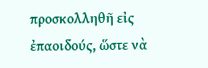προσκολληθῆ εἰς ἐπαοιδούς, ὥστε νὰ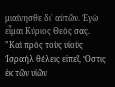μιαίνησθε δι᾿ αὐτῶν. Ἐγὼ εἶμαι Κύριος Θεὸς σας.
”Καὶ πρὸς τοὺς υἱοὺς Ἰσραήλ θέλεις εἰπεῖ, Ὅστις ἐκ τῶν υἰῶν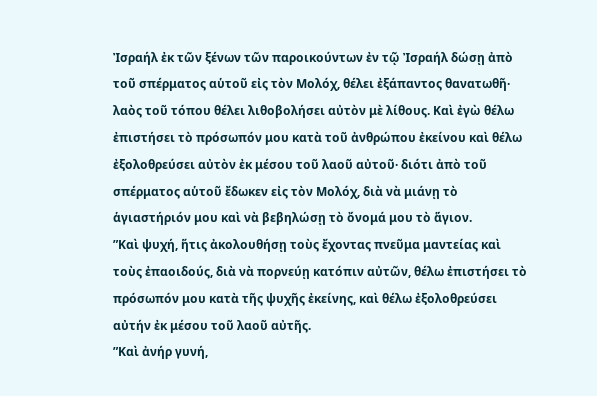Ἰσραήλ ἐκ τῶν ξένων τῶν παροικούντων ἐν τῷ Ἰσραήλ δώσῃ ἀπὸ τοῦ σπέρματος αὑτοῦ εἰς τὸν Μολόχ, θέλει ἐξάπαντος θανατωθῆ· λαὸς τοῦ τόπου θέλει λιθοβολήσει αὐτὸν μὲ λίθους. Καὶ ἐγὼ θέλω ἐπιστήσει τὸ πρόσωπόν μου κατὰ τοῦ ἀνθρώπου ἐκείνου καὶ θέλω ἐξολοθρεύσει αὐτὸν ἐκ μέσου τοῦ λαοῦ αὐτοῦ· διότι ἀπὸ τοῦ σπέρματος αὑτοῦ ἔδωκεν εἰς τὸν Μολόχ, διὰ νὰ μιάνῃ τὸ ἁγιαστήριόν μου καὶ νὰ βεβηλώσῃ τὸ ὄνομά μου τὸ ἅγιον.
”Καὶ ψυχή, ἥτις ἀκολουθήσῃ τοὺς ἔχοντας πνεῦμα μαντείας καὶ τοὺς ἐπαοιδούς, διὰ νὰ πορνεύῃ κατόπιν αὐτῶν, θέλω ἐπιστήσει τὸ πρόσωπόν μου κατὰ τῆς ψυχῆς ἐκείνης, καὶ θέλω ἐξολοθρεύσει αὐτήν ἐκ μέσου τοῦ λαοῦ αὐτῆς.
”Καὶ ἀνήρ γυνή,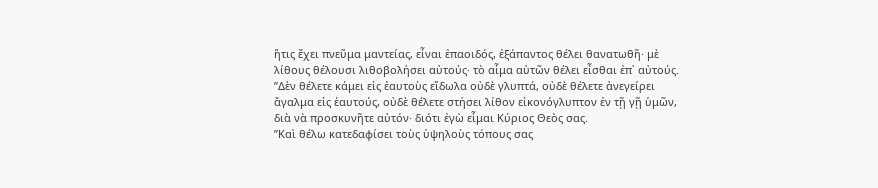ἥτις ἔχει πνεῦμα μαντείας, εἶναι ἐπαοιδός, ἐξάπαντος θέλει θανατωθῆ· μὲ λίθους θέλουσι λιθοβολήσει αὐτούς· τὸ αἷμα αὐτῶν θέλει εἶσθαι ἐπ᾿ αὐτούς.
”Δὲν θέλετε κάμει εἰς ἐαυτοὺς εἴδωλα οὐδὲ γλυπτά, οὐδὲ θέλετε ἀνεγείρει ἄγαλμα εἰς ἑαυτούς, οὐδὲ θέλετε στήσει λίθον εἰκονόγλυπτον ἐν τῇ γῇ ὑμῶν, διὰ νὰ προσκυνῆτε αὐτόν· διότι ἐγὼ εἶμαι Κύριος Θεὸς σας.
”Καὶ θέλω κατεδαφίσει τοὺς ὑψηλοὺς τόπους σας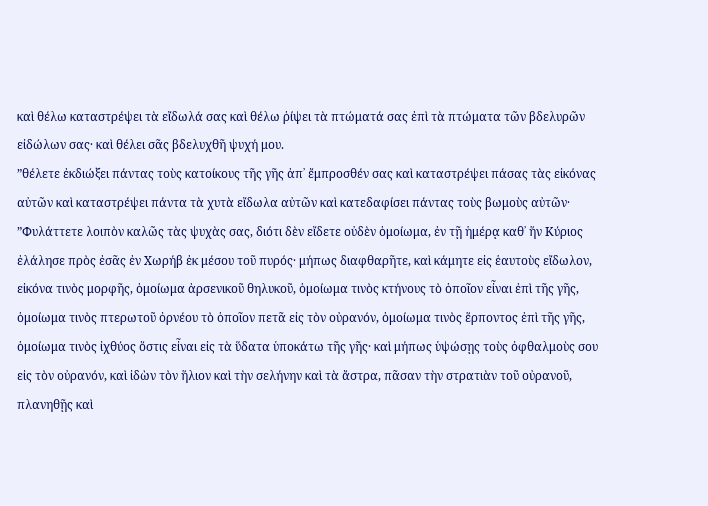καὶ θέλω καταστρέψει τὰ εἴδωλά σας καὶ θέλω ῥίψει τὰ πτώματά σας ἐπὶ τὰ πτώματα τῶν βδελυρῶν εἰδώλων σας· καὶ θέλει σᾶς βδελυχθῆ ψυχή μου.
”θέλετε ἐκδιώξει πάντας τοὺς κατοίκους τῆς γῆς ἀπ᾿ ἔμπροσθέν σας καὶ καταστρέψει πάσας τὰς εἰκόνας αὐτῶν καὶ καταστρέψει πάντα τὰ χυτὰ εἴδωλα αὐτῶν καὶ κατεδαφίσει πάντας τοὺς βωμοὺς αὐτῶν·
”Φυλάττετε λοιπὸν καλῶς τὰς ψυχὰς σας, διότι δὲν εἴδετε οὐδὲν ὁμοίωμα, ἐν τῇ ἡμέρᾳ καθ᾿ ἥν Κύριος ἐλάλησε πρὸς ἐσᾶς ἐν Χωρήβ ἐκ μέσου τοῦ πυρός· μήπως διαφθαρῆτε, καὶ κάμητε εἰς ἑαυτοὺς εἴδωλον, εἰκόνα τινὸς μορφῆς, ὁμοίωμα ἀρσενικοῦ θηλυκοῦ, ὁμοίωμα τινὸς κτήνους τὸ ὁποῖον εἶναι ἐπὶ τῆς γῆς, ὁμοίωμα τινὸς πτερωτοῦ ὀρνέου τὸ ὁποῖον πετᾶ εἰς τὸν οὐρανόν, ὁμοίωμα τινὸς ἕρποντος ἐπὶ τῆς γῆς, ὁμοίωμα τινὸς ἰχθύος ὅστις εἶναι εἰς τὰ ὕδατα ὑποκάτω τῆς γῆς· καὶ μήπως ὑψώσῃς τοὺς ὀφθαλμοὺς σου εἰς τὸν οὐρανόν, καὶ ἰδὼν τὸν ἥλιον καὶ τὴν σελήνην καὶ τὰ ἄστρα, πᾶσαν τὴν στρατιὰν τοῦ οὐρανοῦ, πλανηθῇς καὶ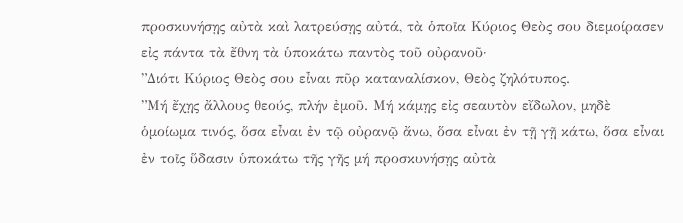προσκυνήσῃς αὐτὰ καὶ λατρεύσῃς αὐτά, τὰ ὁποῖα Κύριος Θεὸς σου διεμοίρασεν εἰς πάντα τὰ ἔθνη τὰ ὑποκάτω παντὸς τοῦ οὐρανοῦ·
”Διότι Κύριος Θεὸς σου εἶναι πῦρ καταναλίσκον, Θεὸς ζηλότυπος.
”Μή ἔχῃς ἄλλους θεούς, πλήν ἐμοῦ. Μή κάμῃς εἰς σεαυτὸν εἴδωλον, μηδὲ ὁμοίωμα τινός, ὅσα εἶναι ἐν τῷ οὐρανῷ ἄνω, ὅσα εἶναι ἐν τῇ γῇ κάτω, ὅσα εἶναι ἐν τοῖς ὕδασιν ὑποκάτω τῆς γῆς μή προσκυνήσῃς αὐτὰ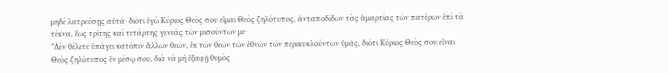μηδὲ λατρεύσῃς αὐτά· διότι ἐγὼ Κύριος Θεὸς σου εἶμαι Θεὸς ζηλότυπος, ἀνταποδίδων τὰς ἁμαρτίας τῶν πατέρων ἐπὶ τὰ τέκνα, ἕως τρίτης καὶ τετάρτης γενεᾶς τῶν μισούντων με·
”Δὲν θέλετε ὑπάγει κατόπιν ἄλλων θεῶν, ἐκ τῶν θεῶν τῶν ἐθνῶν τῶν περικυκλούντων ὑμᾶς, διότι Κύριος Θεὸς σου εἶναι Θεὸς ζηλότυπος ἐν μέσῳ σου, διὰ νὰ μή ἐξαφῇ θυμὸς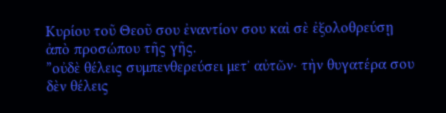Κυρίου τοῦ Θεοῦ σου ἐναντίον σου καὶ σὲ ἐξολοθρεύσῃ ἀπὸ προσώπου τῆς γῆς.
”οὐδὲ θέλεις συμπενθερεύσει μετ᾿ αὐτῶν· τὴν θυγατέρα σου δὲν θέλεις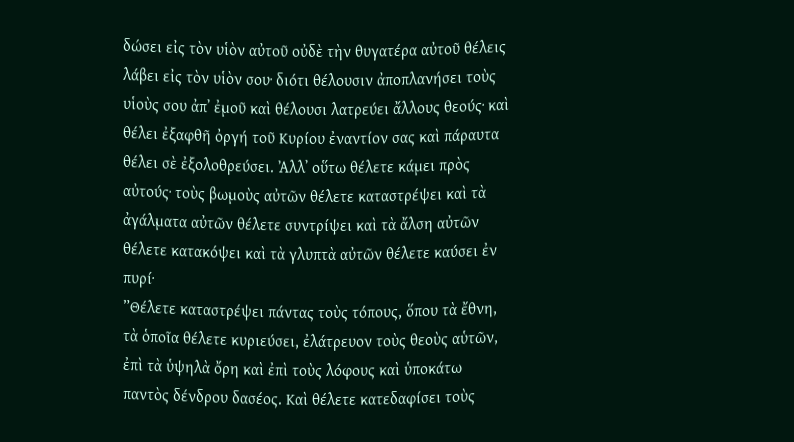δώσει εἰς τὸν υἱὸν αὐτοῦ οὐδὲ τὴν θυγατέρα αὐτοῦ θέλεις λάβει εἰς τὸν υἱὸν σου· διότι θέλουσιν ἀποπλανήσει τοὺς υἱοὺς σου ἀπ᾿ ἐμοῦ καὶ θέλουσι λατρεύει ἄλλους θεούς· καὶ θέλει ἐξαφθῆ ὀργή τοῦ Κυρίου ἐναντίον σας καὶ πάραυτα θέλει σὲ ἐξολοθρεύσει. Ἀλλ᾿ οὕτω θέλετε κάμει πρὸς αὐτούς· τοὺς βωμοὺς αὐτῶν θέλετε καταστρέψει καὶ τὰ ἀγάλματα αὐτῶν θέλετε συντρίψει καὶ τὰ ἄλση αὐτῶν θέλετε κατακόψει καὶ τὰ γλυπτὰ αὐτῶν θέλετε καύσει ἐν πυρί·
”Θέλετε καταστρέψει πάντας τοὺς τόπους, ὅπου τὰ ἔθνη, τὰ ὁποῖα θέλετε κυριεύσει, ἐλάτρευον τοὺς θεοὺς αὑτῶν, ἐπὶ τὰ ὑψηλὰ ὄρη καὶ ἐπὶ τοὺς λόφους καὶ ὑποκάτω παντὸς δένδρου δασέος. Καὶ θέλετε κατεδαφίσει τοὺς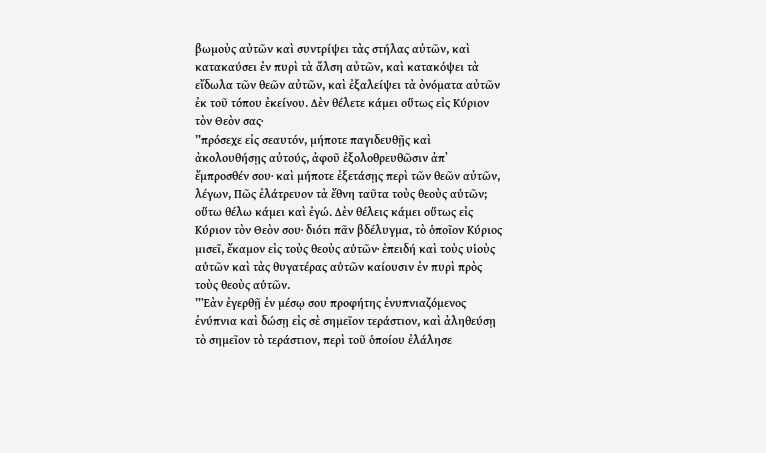βωμοὺς αὐτῶν καὶ συντρίψει τὰς στήλας αὐτῶν, καὶ κατακαύσει ἐν πυρὶ τὰ ἄλση αὐτῶν, καὶ κατακόψει τὰ εἴδωλα τῶν θεῶν αὐτῶν, καὶ ἐξαλείψει τὰ ὀνόματα αὐτῶν ἐκ τοῦ τόπου ἐκείνου. Δὲν θέλετε κάμει οὕτως εἰς Κύριον τὸν Θεὸν σας·
”πρόσεχε εἰς σεαυτόν, μήποτε παγιδευθῇς καὶ ἀκολουθήσῃς αὐτούς, ἀφοῦ ἐξολοθρευθῶσιν ἀπ᾿ ἔμπροσθέν σου· καὶ μήποτε ἐξετάσῃς περὶ τῶν θεῶν αὐτῶν, λέγων, Πῶς ἐλάτρευον τὰ ἔθνη ταῦτα τοὺς θεοὺς αὑτῶν; οὕτω θέλω κάμει καὶ ἐγώ. Δὲν θέλεις κάμει οὕτως εἰς Κύριον τὸν Θεὸν σου· διότι πᾶν βδέλυγμα, τὸ ὁποῖον Κύριος μισεῖ, ἔκαμον εἰς τοὺς θεοὺς αὑτῶν· ἐπειδή καὶ τοὺς υἱοὺς αὑτῶν καὶ τὰς θυγατέρας αὑτῶν καίουσιν ἐν πυρὶ πρὸς τοὺς θεοὺς αὑτῶν.
”Ἐὰν ἐγερθῇ ἐν μέσῳ σου προφήτης ἐνυπνιαζόμενος ἐνύπνια καὶ δώσῃ εἰς σὲ σημεῖον τεράστιον, καὶ ἀληθεύσῃ τὸ σημεῖον τὸ τεράστιον, περὶ τοῦ ὁποίου ἐλάλησε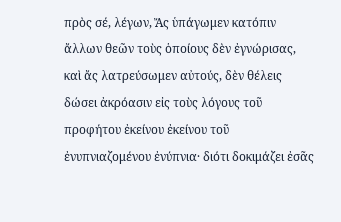πρὸς σέ, λέγων, Ἄς ὑπάγωμεν κατόπιν ἄλλων θεῶν τοὺς ὁποίους δὲν ἐγνώρισας, καὶ ἄς λατρεύσωμεν αὐτούς, δὲν θέλεις δώσει ἀκρόασιν εἰς τοὺς λόγους τοῦ προφήτου ἐκείνου ἐκείνου τοῦ ἐνυπνιαζομένου ἐνύπνια· διότι δοκιμάζει ἐσᾶς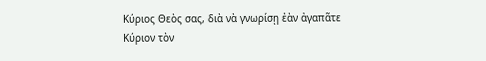Κύριος Θεὸς σας, διὰ νὰ γνωρίσῃ ἐὰν ἀγαπᾶτε Κύριον τὸν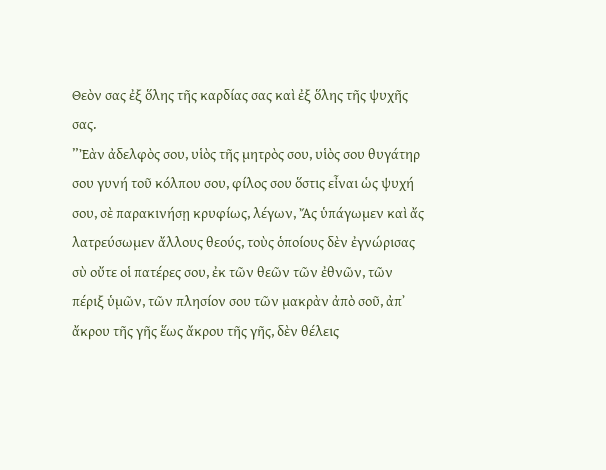Θεὸν σας ἐξ ὅλης τῆς καρδίας σας καὶ ἐξ ὅλης τῆς ψυχῆς σας.
”Ἐὰν ἀδελφὸς σου, υἱὸς τῆς μητρὸς σου, υἱὸς σου θυγάτηρ σου γυνή τοῦ κόλπου σου, φίλος σου ὅστις εἶναι ὡς ψυχή σου, σὲ παρακινήσῃ κρυφίως, λέγων, Ἄς ὑπάγωμεν καὶ ἄς λατρεύσωμεν ἄλλους θεούς, τοὺς ὁποίους δὲν ἐγνώρισας σὺ οὔτε οἱ πατέρες σου, ἐκ τῶν θεῶν τῶν ἐθνῶν, τῶν πέριξ ὑμῶν, τῶν πλησίον σου τῶν μακρὰν ἀπὸ σοῦ, ἀπ᾿ ἄκρου τῆς γῆς ἕως ἄκρου τῆς γῆς, δὲν θέλεις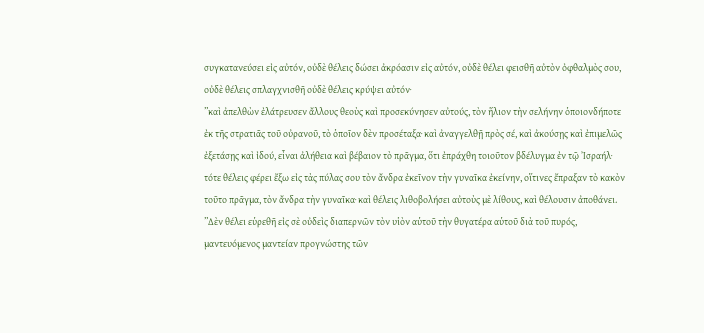συγκατανεύσει εἰς αὐτόν, οὐδὲ θέλεις δώσει ἀκρόασιν εἰς αὐτόν, οὐδὲ θέλει φεισθῆ αὐτὸν ὀφθαλμὸς σου, οὐδὲ θέλεις σπλαγχνισθῆ οὐδὲ θέλεις κρύψει αὐτόν·
”καὶ ἀπελθὼν ἐλάτρευσεν ἄλλους θεοὺς καὶ προσεκύνησεν αὐτούς, τὸν ἥλιον τὴν σελήνην ὁποιονδήποτε ἐκ τῆς στρατιᾶς τοῦ οὐρανοῦ, τὸ ὁποῖον δὲν προσέταξα· καὶ ἀναγγελθῇ πρὸς σέ, καὶ ἀκούσῃς καὶ ἐπιμελῶς ἐξετάσῃς καὶ ἰδού, εἶναι ἀλήθεια καὶ βέβαιον τὸ πρᾶγμα, ὅτι ἐπράχθη τοιοῦτον βδέλυγμα ἐν τῷ Ἰσραήλ· τότε θέλεις φέρει ἔξω εἰς τὰς πύλας σου τὸν ἄνδρα ἐκεῖνον τὴν γυναῖκα ἐκείνην, οἵτινες ἔπραξαν τὸ κακὸν τοῦτο πρᾶγμα, τὸν ἄνδρα τὴν γυναῖκα· καὶ θέλεις λιθοβολήσει αὐτοὺς μὲ λίθους, καὶ θέλουσιν ἀποθάνει.
”Δὲν θέλει εὑρεθῆ εἰς σὲ οὐδεὶς διαπερνῶν τὸν υἱὸν αὑτοῦ τὴν θυγατέρα αὑτοῦ διὰ τοῦ πυρός, μαντευόμενος μαντείαν προγνώστης τῶν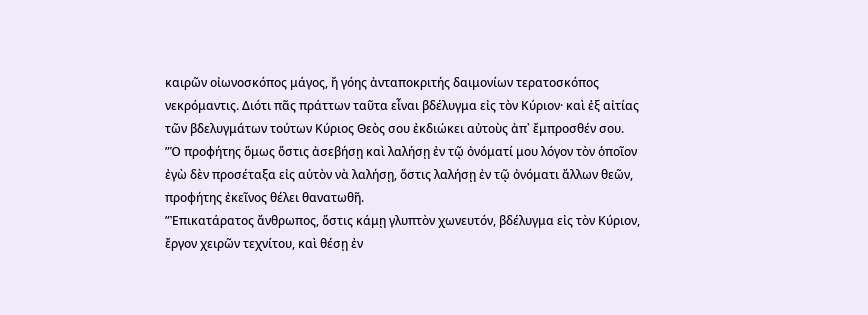καιρῶν οἰωνοσκόπος μάγος, ἤ γόης ἀνταποκριτής δαιμονίων τερατοσκόπος νεκρόμαντις. Διότι πᾶς πράττων ταῦτα εἶναι βδέλυγμα εἰς τὸν Κύριον· καὶ ἐξ αἰτίας τῶν βδελυγμάτων τούτων Κύριος Θεὸς σου ἐκδιώκει αὐτοὺς ἀπ᾿ ἔμπροσθέν σου.
”Ὁ προφήτης ὅμως ὅστις ἀσεβήσῃ καὶ λαλήσῃ ἐν τῷ ὀνόματί μου λόγον τὸν ὁποῖον ἐγὼ δὲν προσέταξα εἰς αὐτὸν νὰ λαλήσῃ, ὅστις λαλήσῃ ἐν τῷ ὀνόματι ἄλλων θεῶν, προφήτης ἐκεῖνος θέλει θανατωθῆ.
”Ἐπικατάρατος ἄνθρωπος, ὅστις κάμῃ γλυπτὸν χωνευτόν, βδέλυγμα εἰς τὸν Κύριον, ἔργον χειρῶν τεχνίτου, καὶ θέσῃ ἐν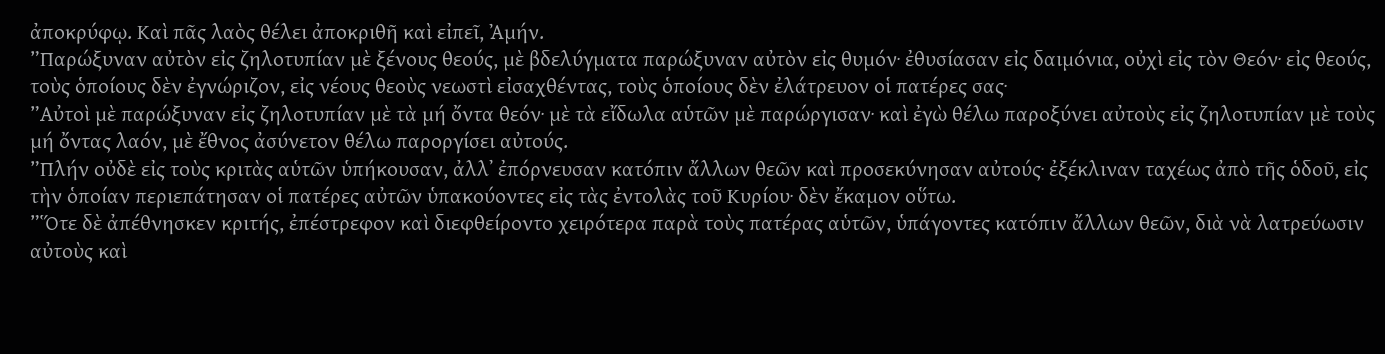ἀποκρύφῳ. Καὶ πᾶς λαὸς θέλει ἀποκριθῆ καὶ εἰπεῖ, Ἀμήν.
”Παρώξυναν αὐτὸν εἰς ζηλοτυπίαν μὲ ξένους θεούς, μὲ βδελύγματα παρώξυναν αὐτὸν εἰς θυμόν· ἐθυσίασαν εἰς δαιμόνια, οὐχὶ εἰς τὸν Θεόν· εἰς θεούς, τοὺς ὁποίους δὲν ἐγνώριζον, εἰς νέους θεοὺς νεωστὶ εἰσαχθέντας, τοὺς ὁποίους δὲν ἐλάτρευον οἱ πατέρες σας·
”Αὐτοὶ μὲ παρώξυναν εἰς ζηλοτυπίαν μὲ τὰ μή ὄντα θεόν· μὲ τὰ εἴδωλα αὑτῶν μὲ παρώργισαν· καὶ ἐγὼ θέλω παροξύνει αὐτοὺς εἰς ζηλοτυπίαν μὲ τοὺς μή ὄντας λαόν, μὲ ἔθνος ἀσύνετον θέλω παροργίσει αὐτούς.
”Πλήν οὐδὲ εἰς τοὺς κριτὰς αὑτῶν ὑπήκουσαν, ἀλλ᾿ ἐπόρνευσαν κατόπιν ἄλλων θεῶν καὶ προσεκύνησαν αὐτούς· ἐξέκλιναν ταχέως ἀπὸ τῆς ὁδοῦ, εἰς τὴν ὁποίαν περιεπάτησαν οἱ πατέρες αὐτῶν ὑπακούοντες εἰς τὰς ἐντολὰς τοῦ Κυρίου· δὲν ἔκαμον οὕτω.
”Ὅτε δὲ ἀπέθνησκεν κριτής, ἐπέστρεφον καὶ διεφθείροντο χειρότερα παρὰ τοὺς πατέρας αὑτῶν, ὑπάγοντες κατόπιν ἄλλων θεῶν, διὰ νὰ λατρεύωσιν αὐτοὺς καὶ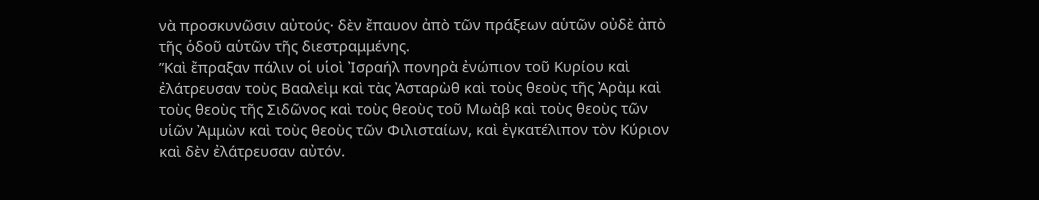νὰ προσκυνῶσιν αὐτούς· δὲν ἔπαυον ἀπὸ τῶν πράξεων αὑτῶν οὐδὲ ἀπὸ τῆς ὁδοῦ αὑτῶν τῆς διεστραμμένης.
”Καὶ ἔπραξαν πάλιν οἱ υἱοὶ Ἰσραήλ πονηρὰ ἐνώπιον τοῦ Κυρίου καὶ ἐλάτρευσαν τοὺς Βααλεὶμ καὶ τὰς Ἀσταρὼθ καὶ τοὺς θεοὺς τῆς Ἀρὰμ καὶ τοὺς θεοὺς τῆς Σιδῶνος καὶ τοὺς θεοὺς τοῦ Μωὰβ καὶ τοὺς θεοὺς τῶν υἱῶν Ἀμμὼν καὶ τοὺς θεοὺς τῶν Φιλισταίων, καὶ ἐγκατέλιπον τὸν Κύριον καὶ δὲν ἐλάτρευσαν αὐτόν.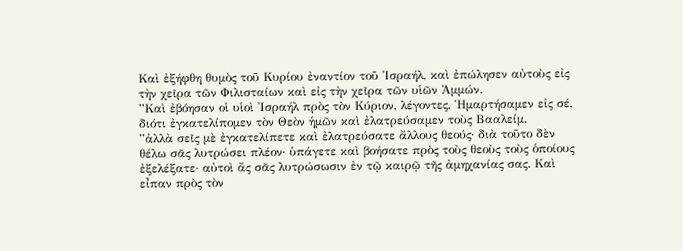Καὶ ἐξήφθη θυμὸς τοῦ Κυρίου ἐναντίον τοῦ Ἰσραήλ, καὶ ἐπώλησεν αὐτοὺς εἰς τὴν χεῖρα τῶν Φιλισταίων καὶ εἰς τὴν χεῖρα τῶν υἱῶν Ἀμμών.
”Καὶ ἐβόησαν οἱ υἱοὶ Ἰσραήλ πρὸς τὸν Κύριον, λέγοντες, Ἡμαρτήσαμεν εἰς σέ, διότι ἐγκατελίπομεν τὸν Θεὸν ἡμῶν καὶ ἐλατρεύσαμεν τοὺς Βααλείμ.
”ἀλλὰ σεῖς μὲ ἐγκατελίπετε καὶ ἐλατρεύσατε ἄλλους θεούς· διὰ τοῦτο δὲν θέλω σᾶς λυτρώσει πλέον· ὑπάγετε καὶ βοήσατε πρὸς τοὺς θεοὺς τοὺς ὁποίους ἐξελέξατε· αὐτοὶ ἄς σᾶς λυτρώσωσιν ἐν τῷ καιρῷ τῆς ἀμηχανίας σας. Καὶ εἶπαν πρὸς τὸν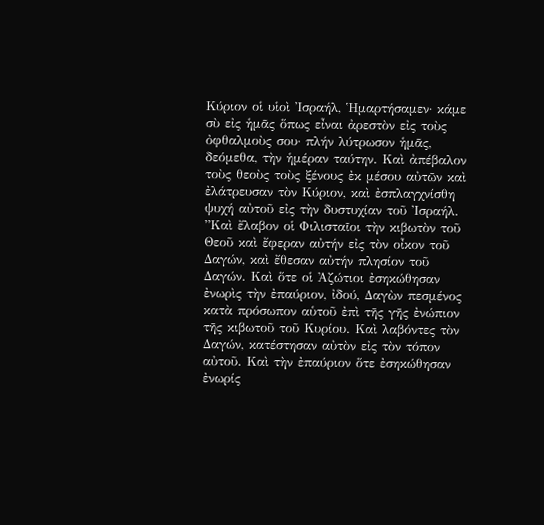Κύριον οἱ υἱοὶ Ἰσραήλ, Ἡμαρτήσαμεν· κάμε σὺ εἰς ἡμᾶς ὅπως εἶναι ἀρεστὸν εἰς τοὺς ὀφθαλμοὺς σου· πλήν λύτρωσον ἡμᾶς, δεόμεθα, τὴν ἡμέραν ταύτην. Καὶ ἀπέβαλον τοὺς θεοὺς τοὺς ξένους ἐκ μέσου αὐτῶν καὶ ἐλάτρευσαν τὸν Κύριον, καὶ ἐσπλαγχνίσθη ψυχή αὐτοῦ εἰς τὴν δυστυχίαν τοῦ Ἰσραήλ.
”Καὶ ἔλαβον οἱ Φιλισταῖοι τὴν κιβωτὸν τοῦ Θεοῦ καὶ ἔφεραν αὐτήν εἰς τὸν οἶκον τοῦ Δαγών, καὶ ἔθεσαν αὐτήν πλησίον τοῦ Δαγών. Καὶ ὅτε οἱ Ἀζώτιοι ἐσηκώθησαν ἐνωρὶς τὴν ἐπαύριον, ἰδού, Δαγὼν πεσμένος κατὰ πρόσωπον αὑτοῦ ἐπὶ τῆς γῆς ἐνώπιον τῆς κιβωτοῦ τοῦ Κυρίου. Καὶ λαβόντες τὸν Δαγών, κατέστησαν αὐτὸν εἰς τὸν τόπον αὐτοῦ. Καὶ τὴν ἐπαύριον ὅτε ἐσηκώθησαν ἐνωρίς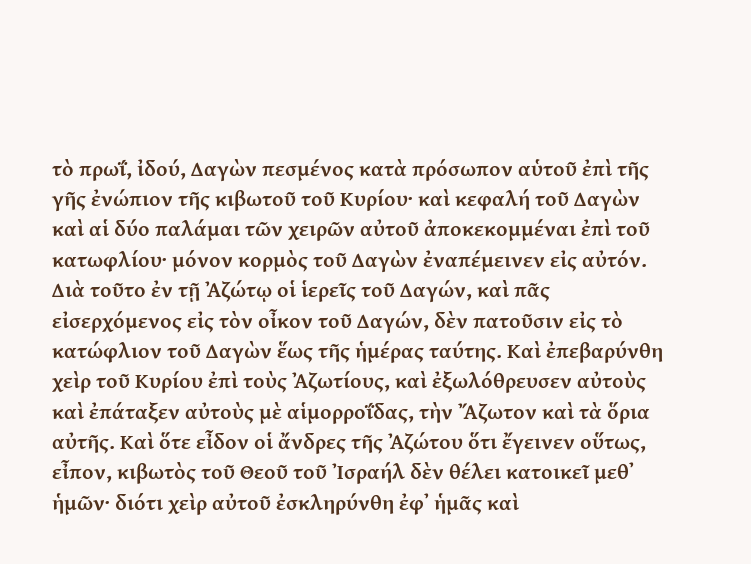τὸ πρωΐ, ἰδού, Δαγὼν πεσμένος κατὰ πρόσωπον αὑτοῦ ἐπὶ τῆς γῆς ἐνώπιον τῆς κιβωτοῦ τοῦ Κυρίου· καὶ κεφαλή τοῦ Δαγὼν καὶ αἱ δύο παλάμαι τῶν χειρῶν αὐτοῦ ἀποκεκομμέναι ἐπὶ τοῦ κατωφλίου· μόνον κορμὸς τοῦ Δαγὼν ἐναπέμεινεν εἰς αὐτόν. Διὰ τοῦτο ἐν τῇ Ἀζώτῳ οἱ ἱερεῖς τοῦ Δαγών, καὶ πᾶς εἰσερχόμενος εἰς τὸν οἶκον τοῦ Δαγών, δὲν πατοῦσιν εἰς τὸ κατώφλιον τοῦ Δαγὼν ἕως τῆς ἡμέρας ταύτης. Καὶ ἐπεβαρύνθη χεὶρ τοῦ Κυρίου ἐπὶ τοὺς Ἀζωτίους, καὶ ἐξωλόθρευσεν αὐτοὺς καὶ ἐπάταξεν αὐτοὺς μὲ αἱμορροΐδας, τὴν Ἄζωτον καὶ τὰ ὅρια αὐτῆς. Καὶ ὅτε εἶδον οἱ ἄνδρες τῆς Ἀζώτου ὅτι ἔγεινεν οὕτως, εἶπον, κιβωτὸς τοῦ Θεοῦ τοῦ Ἰσραήλ δὲν θέλει κατοικεῖ μεθ᾿ ἡμῶν· διότι χεὶρ αὐτοῦ ἐσκληρύνθη ἐφ᾿ ἡμᾶς καὶ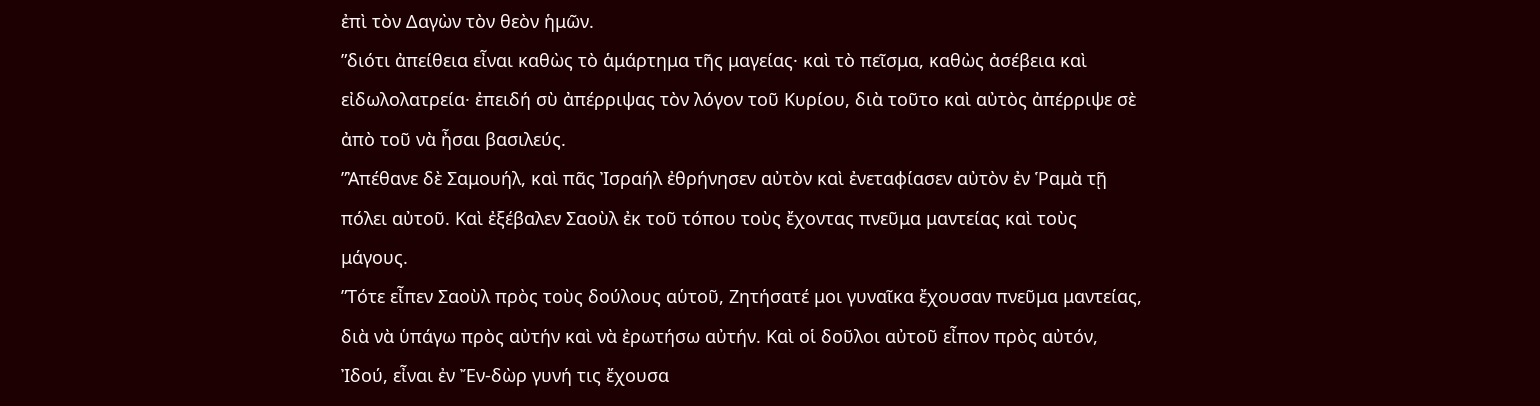ἐπὶ τὸν Δαγὼν τὸν θεὸν ἡμῶν.
”διότι ἀπείθεια εἶναι καθὼς τὸ ἁμάρτημα τῆς μαγείας· καὶ τὸ πεῖσμα, καθὼς ἀσέβεια καὶ εἰδωλολατρεία· ἐπειδή σὺ ἀπέρριψας τὸν λόγον τοῦ Κυρίου, διὰ τοῦτο καὶ αὐτὸς ἀπέρριψε σὲ ἀπὸ τοῦ νὰ ἦσαι βασιλεύς.
”Ἀπέθανε δὲ Σαμουήλ, καὶ πᾶς Ἰσραήλ ἐθρήνησεν αὐτὸν καὶ ἐνεταφίασεν αὐτὸν ἐν Ῥαμὰ τῇ πόλει αὐτοῦ. Καὶ ἐξέβαλεν Σαοὺλ ἐκ τοῦ τόπου τοὺς ἔχοντας πνεῦμα μαντείας καὶ τοὺς μάγους.
”Τότε εἶπεν Σαοὺλ πρὸς τοὺς δούλους αὑτοῦ, Ζητήσατέ μοι γυναῖκα ἔχουσαν πνεῦμα μαντείας, διὰ νὰ ὑπάγω πρὸς αὐτήν καὶ νὰ ἐρωτήσω αὐτήν. Καὶ οἱ δοῦλοι αὐτοῦ εἶπον πρὸς αὐτόν, Ἰδού, εἶναι ἐν Ἔν-δὼρ γυνή τις ἔχουσα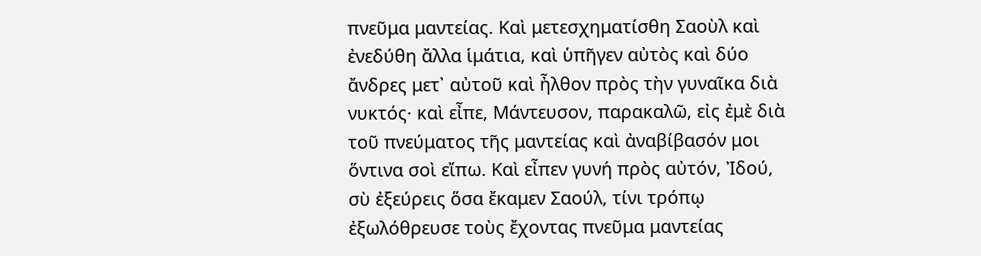πνεῦμα μαντείας. Καὶ μετεσχηματίσθη Σαοὺλ καὶ ἐνεδύθη ἄλλα ἱμάτια, καὶ ὑπῆγεν αὐτὸς καὶ δύο ἄνδρες μετ᾿ αὐτοῦ καὶ ἦλθον πρὸς τὴν γυναῖκα διὰ νυκτός· καὶ εἶπε, Μάντευσον, παρακαλῶ, εἰς ἐμὲ διὰ τοῦ πνεύματος τῆς μαντείας καὶ ἀναβίβασόν μοι ὅντινα σοὶ εἴπω. Καὶ εἶπεν γυνή πρὸς αὐτόν, Ἰδού, σὺ ἐξεύρεις ὅσα ἔκαμεν Σαούλ, τίνι τρόπῳ ἐξωλόθρευσε τοὺς ἔχοντας πνεῦμα μαντείας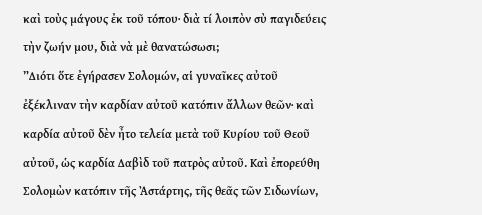καὶ τοὺς μάγους ἐκ τοῦ τόπου· διὰ τί λοιπὸν σὺ παγιδεύεις τὴν ζωήν μου, διὰ νὰ μὲ θανατώσωσι;
”Διότι ὅτε ἐγήρασεν Σολομών, αἱ γυναῖκες αὐτοῦ ἐξέκλιναν τὴν καρδίαν αὐτοῦ κατόπιν ἄλλων θεῶν· καὶ καρδία αὐτοῦ δὲν ἦτο τελεία μετὰ τοῦ Κυρίου τοῦ Θεοῦ αὐτοῦ, ὡς καρδία Δαβὶδ τοῦ πατρὸς αὐτοῦ. Καὶ ἐπορεύθη Σολομὼν κατόπιν τῆς Ἀστάρτης, τῆς θεᾶς τῶν Σιδωνίων,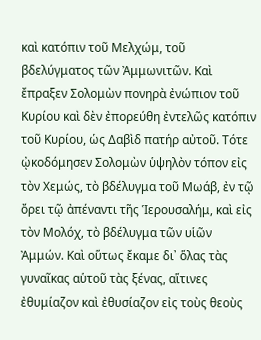καὶ κατόπιν τοῦ Μελχώμ, τοῦ βδελύγματος τῶν Ἀμμωνιτῶν. Καὶ ἔπραξεν Σολομὼν πονηρὰ ἐνώπιον τοῦ Κυρίου καὶ δὲν ἐπορεύθη ἐντελῶς κατόπιν τοῦ Κυρίου, ὡς Δαβὶδ πατήρ αὐτοῦ. Τότε ᾠκοδόμησεν Σολομὼν ὑψηλὸν τόπον εἰς τὸν Χεμώς, τὸ βδέλυγμα τοῦ Μωάβ, ἐν τῷ ὄρει τῷ ἀπέναντι τῆς Ἱερουσαλήμ, καὶ εἰς τὸν Μολόχ, τὸ βδέλυγμα τῶν υἱῶν Ἀμμών. Καὶ οὕτως ἔκαμε δι᾿ ὅλας τὰς γυναῖκας αὑτοῦ τὰς ξένας, αἵτινες ἐθυμίαζον καὶ ἐθυσίαζον εἰς τοὺς θεοὺς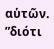αὑτῶν.
”διότι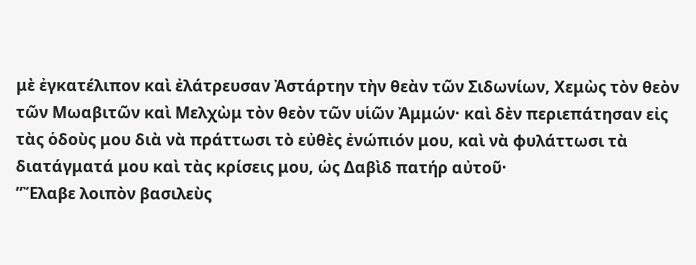μὲ ἐγκατέλιπον καὶ ἐλάτρευσαν Ἀστάρτην τὴν θεὰν τῶν Σιδωνίων, Χεμὼς τὸν θεὸν τῶν Μωαβιτῶν καὶ Μελχὼμ τὸν θεὸν τῶν υἱῶν Ἀμμών· καὶ δὲν περιεπάτησαν εἰς τὰς ὁδοὺς μου διὰ νὰ πράττωσι τὸ εὐθὲς ἐνώπιόν μου, καὶ νὰ φυλάττωσι τὰ διατάγματά μου καὶ τὰς κρίσεις μου, ὡς Δαβὶδ πατήρ αὐτοῦ·
”Ἔλαβε λοιπὸν βασιλεὺς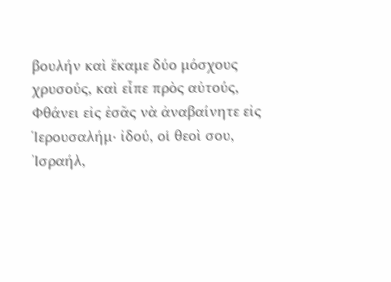βουλήν καὶ ἔκαμε δύο μόσχους χρυσούς, καὶ εἶπε πρὸς αὐτούς, Φθάνει εἰς ἐσᾶς νὰ ἀναβαίνητε εἰς Ἱερουσαλήμ· ἰδού, οἱ θεοὶ σου, Ἰσραήλ,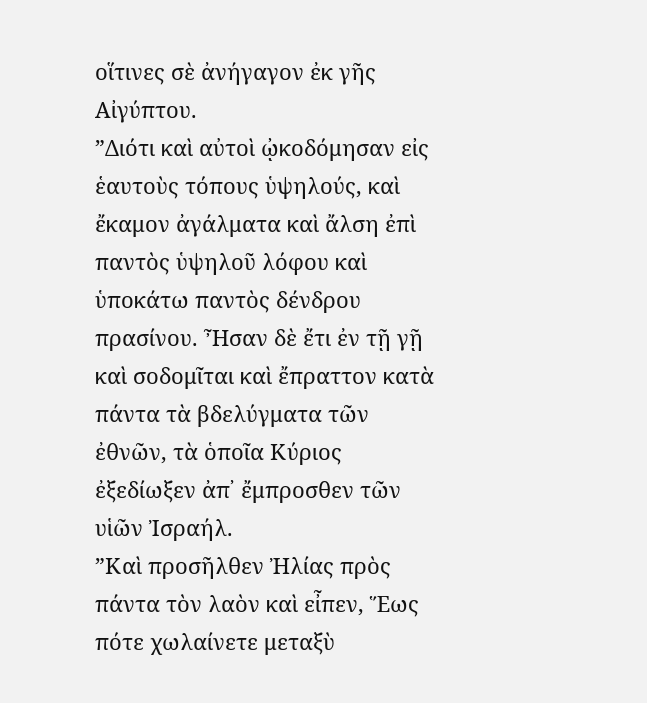οἵτινες σὲ ἀνήγαγον ἐκ γῆς Αἰγύπτου.
”Διότι καὶ αὐτοὶ ᾠκοδόμησαν εἰς ἑαυτοὺς τόπους ὑψηλούς, καὶ ἔκαμον ἀγάλματα καὶ ἄλση ἐπὶ παντὸς ὑψηλοῦ λόφου καὶ ὑποκάτω παντὸς δένδρου πρασίνου. Ἦσαν δὲ ἔτι ἐν τῇ γῇ καὶ σοδομῖται καὶ ἔπραττον κατὰ πάντα τὰ βδελύγματα τῶν ἐθνῶν, τὰ ὁποῖα Κύριος ἐξεδίωξεν ἀπ᾿ ἔμπροσθεν τῶν υἱῶν Ἰσραήλ.
”Καὶ προσῆλθεν Ἠλίας πρὸς πάντα τὸν λαὸν καὶ εἶπεν, Ἕως πότε χωλαίνετε μεταξὺ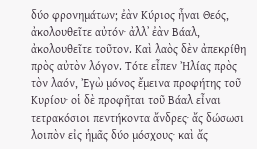δύο φρονημάτων; ἐὰν Κύριος ἦναι Θεός, ἀκολουθεῖτε αὐτόν· ἀλλ᾿ ἐὰν Βάαλ, ἀκολουθεῖτε τοῦτον. Καὶ λαὸς δὲν ἀπεκρίθη πρὸς αὐτὸν λόγον. Τότε εἶπεν Ἠλίας πρὸς τὸν λαόν, Ἐγὼ μόνος ἔμεινα προφήτης τοῦ Κυρίου· οἱ δὲ προφῆται τοῦ Βάαλ εἶναι τετρακόσιοι πεντήκοντα ἄνδρες· ἄς δώσωσι λοιπὸν εἰς ἡμᾶς δύο μόσχους· καὶ ἄς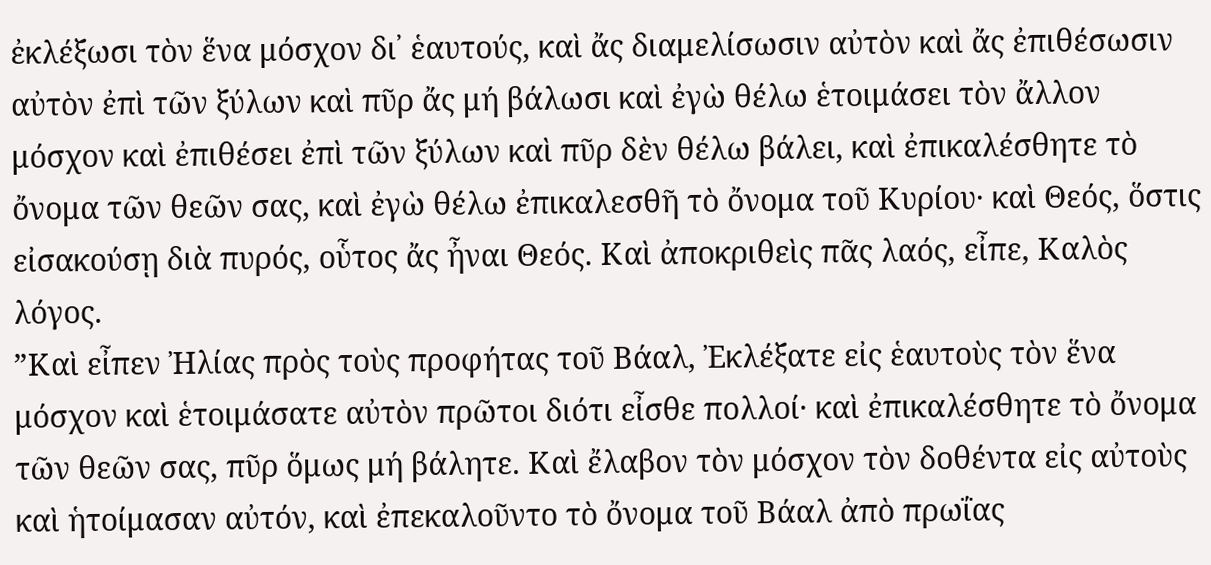ἐκλέξωσι τὸν ἕνα μόσχον δι᾿ ἑαυτούς, καὶ ἄς διαμελίσωσιν αὐτὸν καὶ ἄς ἐπιθέσωσιν αὐτὸν ἐπὶ τῶν ξύλων καὶ πῦρ ἄς μή βάλωσι καὶ ἐγὼ θέλω ἑτοιμάσει τὸν ἄλλον μόσχον καὶ ἐπιθέσει ἐπὶ τῶν ξύλων καὶ πῦρ δὲν θέλω βάλει, καὶ ἐπικαλέσθητε τὸ ὄνομα τῶν θεῶν σας, καὶ ἐγὼ θέλω ἐπικαλεσθῆ τὸ ὄνομα τοῦ Κυρίου· καὶ Θεός, ὅστις εἰσακούσῃ διὰ πυρός, οὗτος ἄς ἦναι Θεός. Καὶ ἀποκριθεὶς πᾶς λαός, εἶπε, Καλὸς λόγος.
”Καὶ εἶπεν Ἠλίας πρὸς τοὺς προφήτας τοῦ Βάαλ, Ἐκλέξατε εἰς ἑαυτοὺς τὸν ἕνα μόσχον καὶ ἑτοιμάσατε αὐτὸν πρῶτοι διότι εἶσθε πολλοί· καὶ ἐπικαλέσθητε τὸ ὄνομα τῶν θεῶν σας, πῦρ ὅμως μή βάλητε. Καὶ ἔλαβον τὸν μόσχον τὸν δοθέντα εἰς αὐτοὺς καὶ ἡτοίμασαν αὐτόν, καὶ ἐπεκαλοῦντο τὸ ὄνομα τοῦ Βάαλ ἀπὸ πρωΐας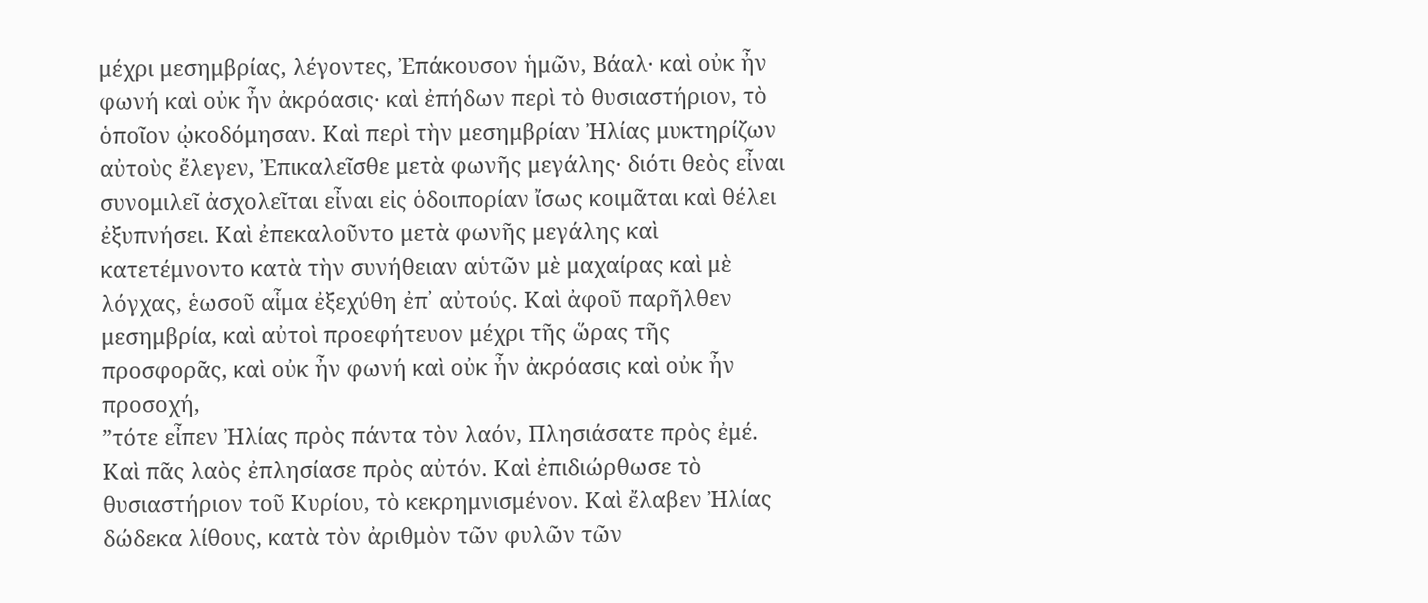μέχρι μεσημβρίας, λέγοντες, Ἐπάκουσον ἡμῶν, Βάαλ· καὶ οὐκ ἦν φωνή καὶ οὐκ ἦν ἀκρόασις· καὶ ἐπήδων περὶ τὸ θυσιαστήριον, τὸ ὁποῖον ᾠκοδόμησαν. Καὶ περὶ τὴν μεσημβρίαν Ἠλίας μυκτηρίζων αὐτοὺς ἔλεγεν, Ἐπικαλεῖσθε μετὰ φωνῆς μεγάλης· διότι θεὸς εἶναι συνομιλεῖ ἀσχολεῖται εἶναι εἰς ὁδοιπορίαν ἴσως κοιμᾶται καὶ θέλει ἐξυπνήσει. Καὶ ἐπεκαλοῦντο μετὰ φωνῆς μεγάλης καὶ κατετέμνοντο κατὰ τὴν συνήθειαν αὑτῶν μὲ μαχαίρας καὶ μὲ λόγχας, ἑωσοῦ αἷμα ἐξεχύθη ἐπ᾿ αὐτούς. Καὶ ἀφοῦ παρῆλθεν μεσημβρία, καὶ αὐτοὶ προεφήτευον μέχρι τῆς ὥρας τῆς προσφορᾶς, καὶ οὐκ ἦν φωνή καὶ οὐκ ἦν ἀκρόασις καὶ οὐκ ἦν προσοχή,
”τότε εἶπεν Ἠλίας πρὸς πάντα τὸν λαόν, Πλησιάσατε πρὸς ἐμέ. Καὶ πᾶς λαὸς ἐπλησίασε πρὸς αὐτόν. Καὶ ἐπιδιώρθωσε τὸ θυσιαστήριον τοῦ Κυρίου, τὸ κεκρημνισμένον. Καὶ ἔλαβεν Ἠλίας δώδεκα λίθους, κατὰ τὸν ἀριθμὸν τῶν φυλῶν τῶν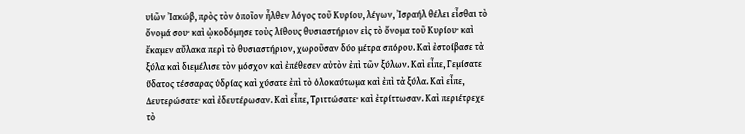υἱῶν Ἰακώβ, πρὸς τὸν ὁποῖον ἦλθεν λόγος τοῦ Κυρίου, λέγων, Ἰσραήλ θέλει εἶσθαι τὸ ὄνομά σου· καὶ ᾠκοδόμησε τοὺς λίθους θυσιαστήριον εἰς τὸ ὄνομα τοῦ Κυρίου· καὶ ἔκαμεν αὔλακα περὶ τὸ θυσιαστήριον, χωροῦσαν δύο μέτρα σπόρου. Καὶ ἐστοίβασε τὰ ξύλα καὶ διεμέλισε τὸν μόσχον καὶ ἐπέθεσεν αὐτὸν ἐπὶ τῶν ξύλων. Καὶ εἶπε, Γεμίσατε ὕδατος τέσσαρας ὑδρίας καὶ χύσατε ἐπὶ τὸ ὁλοκαύτωμα καὶ ἐπὶ τὰ ξύλα. Καὶ εἶπε, Δευτερώσατε· καὶ ἐδευτέρωσαν. Καὶ εἶπε, Τριττώσατε· καὶ ἐτρίττωσαν. Καὶ περιέτρεχε τὸ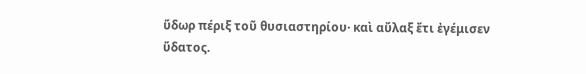ὕδωρ πέριξ τοῦ θυσιαστηρίου· καὶ αὔλαξ ἔτι ἐγέμισεν ὕδατος.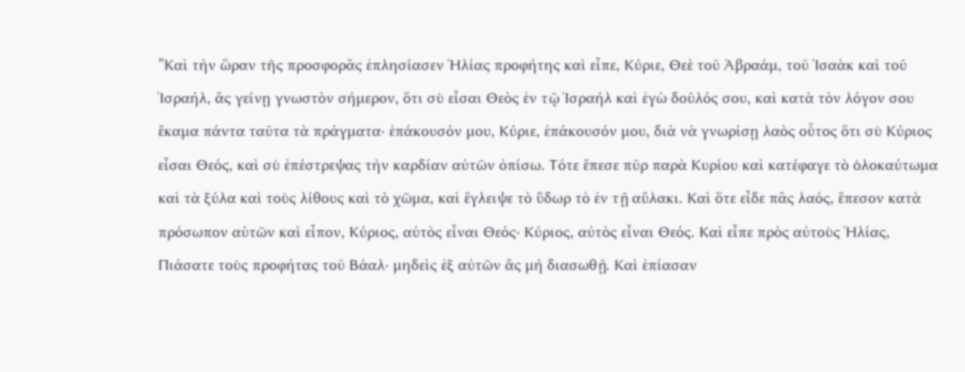”Καὶ τὴν ὥραν τῆς προσφορᾶς ἐπλησίασεν Ἠλίας προφήτης καὶ εἶπε, Κύριε, Θεὲ τοῦ Ἀβραάμ, τοῦ Ἰσαὰκ καὶ τοῦ Ἰσραήλ, ἄς γείνῃ γνωστὸν σήμερον, ὅτι σὺ εἶσαι Θεὸς ἐν τῷ Ἰσραήλ καὶ ἐγὼ δοῦλός σου, καὶ κατὰ τὸν λόγον σου ἔκαμα πάντα ταῦτα τὰ πράγματα· ἐπάκουσόν μου, Κύριε, ἐπάκουσόν μου, διὰ νὰ γνωρίσῃ λαὸς οὗτος ὅτι σὺ Κύριος εἶσαι Θεός, καὶ σὺ ἐπέστρεψας τὴν καρδίαν αὐτῶν ὀπίσω. Τότε ἔπεσε πῦρ παρὰ Κυρίου καὶ κατέφαγε τὸ ὁλοκαύτωμα καὶ τὰ ξύλα καὶ τοὺς λίθους καὶ τὸ χῶμα, καὶ ἔγλειψε τὸ ὕδωρ τὸ ἐν τῇ αὔλακι. Καὶ ὅτε εἶδε πᾶς λαός, ἔπεσον κατὰ πρόσωπον αὑτῶν καὶ εἶπον, Κύριος, αὐτὸς εἶναι Θεός· Κύριος, αὐτὸς εἶναι Θεός. Καὶ εἶπε πρὸς αὐτοὺς Ἠλίας, Πιάσατε τοὺς προφήτας τοῦ Βάαλ· μηδεὶς ἐξ αὐτῶν ἄς μή διασωθῇ. Καὶ ἐπίασαν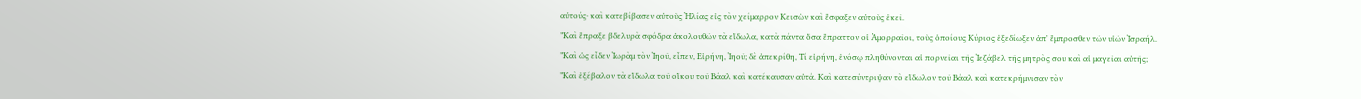αὐτούς· καὶ κατεβίβασεν αὐτοὺς Ἠλίας εἰς τὸν χείμαρρον Κεισὼν καὶ ἔσφαξεν αὐτοὺς ἐκεῖ.
”Καὶ ἔπραξε βδελυρὰ σφόδρα ἀκολουθῶν τὰ εἴδωλα, κατὰ πάντα ὅσα ἔπραττον οἱ Ἀμορραῖοι, τοὺς ὁποίους Κύριος ἐξεδίωξεν ἀπ᾿ ἔμπροσθεν τῶν υἱῶν Ἰσραήλ.
”Καὶ ὡς εἶδεν Ἰωρὰμ τὸν Ἰηοῦ, εἶπεν, Εἰρήνη, Ἰηοῦ; δὲ ἀπεκρίθη, Τί εἰρήνη, ἐνόσῳ πληθύνονται αἱ πορνεῖαι τῆς Ἰεζάβελ τῆς μητρὸς σου καὶ αἱ μαγεῖαι αὐτῆς;
”Καὶ ἐξέβαλον τὰ εἴδωλα τοῦ οἴκου τοῦ Βάαλ καὶ κατέκαυσαν αὐτά. Καὶ κατεσύντριψαν τὸ εἴδωλον τοῦ Βάαλ καὶ κατεκρήμνισαν τὸν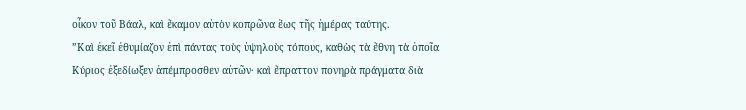οἶκον τοῦ Βάαλ, καὶ ἔκαμον αὐτὸν κοπρῶνα ἕως τῆς ἡμέρας ταύτης.
”Καὶ ἐκεῖ ἐθυμίαζον ἐπὶ πάντας τοὺς ὑψηλοὺς τόπους, καθὼς τὰ ἔθνη τὰ ὁποῖα Κύριος ἐξεδίωξεν ἀπέμπροσθεν αὐτῶν· καὶ ἔπραττον πονηρὰ πράγματα διὰ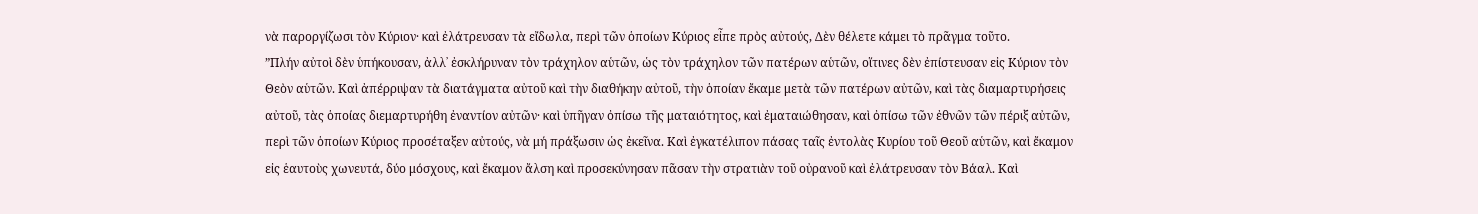νὰ παροργίζωσι τὸν Κύριον· καὶ ἐλάτρευσαν τὰ εἴδωλα, περὶ τῶν ὁποίων Κύριος εἶπε πρὸς αὐτούς, Δὲν θέλετε κάμει τὸ πρᾶγμα τοῦτο.
”Πλήν αὐτοὶ δὲν ὑπήκουσαν, ἀλλ᾿ ἐσκλήρυναν τὸν τράχηλον αὑτῶν, ὡς τὸν τράχηλον τῶν πατέρων αὑτῶν, οἵτινες δὲν ἐπίστευσαν εἰς Κύριον τὸν Θεὸν αὑτῶν. Καὶ ἀπέρριψαν τὰ διατάγματα αὐτοῦ καὶ τὴν διαθήκην αὐτοῦ, τὴν ὁποίαν ἔκαμε μετὰ τῶν πατέρων αὐτῶν, καὶ τὰς διαμαρτυρήσεις αὐτοῦ, τὰς ὁποίας διεμαρτυρήθη ἐναντίον αὐτῶν· καὶ ὑπῆγαν ὀπίσω τῆς ματαιότητος, καὶ ἐματαιώθησαν, καὶ ὀπίσω τῶν ἐθνῶν τῶν πέριξ αὐτῶν, περὶ τῶν ὁποίων Κύριος προσέταξεν αὐτούς, νὰ μή πράξωσιν ὡς ἐκεῖνα. Καὶ ἐγκατέλιπον πάσας ταῖς ἐντολὰς Κυρίου τοῦ Θεοῦ αὑτῶν, καὶ ἔκαμον εἰς ἑαυτοὺς χωνευτά, δύο μόσχους, καὶ ἔκαμον ἄλση καὶ προσεκύνησαν πᾶσαν τὴν στρατιὰν τοῦ οὐρανοῦ καὶ ἐλάτρευσαν τὸν Βάαλ. Καὶ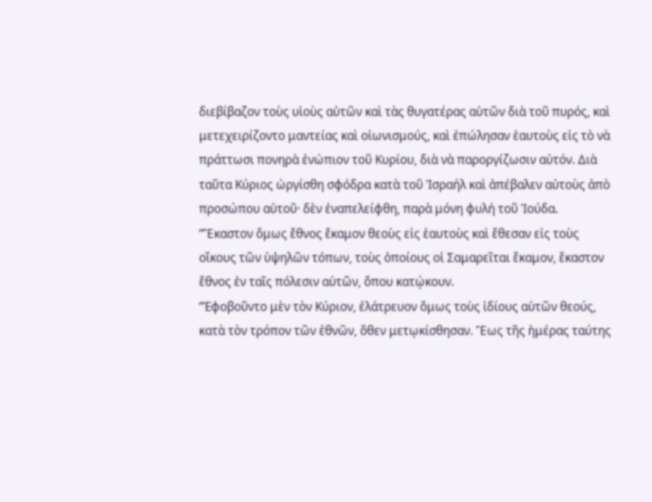διεβίβαζον τοὺς υἱοὺς αὑτῶν καὶ τὰς θυγατέρας αὑτῶν διὰ τοῦ πυρός, καὶ μετεχειρίζοντο μαντείας καὶ οἰωνισμούς, καὶ ἐπώλησαν ἑαυτοὺς εἰς τὸ νὰ πράττωσι πονηρὰ ἐνώπιον τοῦ Κυρίου, διὰ νὰ παροργίζωσιν αὐτόν. Διὰ ταῦτα Κύριος ὠργίσθη σφόδρα κατὰ τοῦ Ἰσραήλ καὶ ἀπέβαλεν αὐτοὺς ἀπὸ προσώπου αὑτοῦ· δὲν ἐναπελείφθη, παρὰ μόνη φυλή τοῦ Ἰούδα.
”Ἕκαστον ὅμως ἔθνος ἔκαμον θεοὺς εἰς ἑαυτοὺς καὶ ἔθεσαν εἰς τοὺς οἴκους τῶν ὑψηλῶν τόπων, τοὺς ὁποίους οἱ Σαμαρεῖται ἔκαμον, ἕκαστον ἔθνος ἐν ταῖς πόλεσιν αὑτῶν, ὅπου κατῴκουν.
”Ἐφοβοῦντο μὲν τὸν Κύριον, ἐλάτρευον ὅμως τοὺς ἰδίους αὑτῶν θεούς, κατὰ τὸν τρόπον τῶν ἐθνῶν, ὅθεν μετῳκίσθησαν. Ἕως τῆς ἡμέρας ταύτης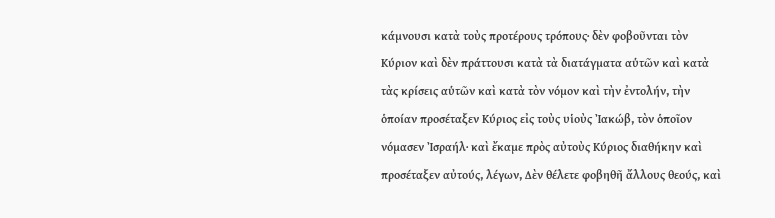κάμνουσι κατὰ τοὺς προτέρους τρόπους· δὲν φοβοῦνται τὸν Κύριον καὶ δὲν πράττουσι κατὰ τὰ διατάγματα αὑτῶν καὶ κατὰ τὰς κρίσεις αὑτῶν καὶ κατὰ τὸν νόμον καὶ τὴν ἐντολήν, τὴν ὁποίαν προσέταξεν Κύριος εἰς τοὺς υἱοὺς Ἰακώβ, τὸν ὁποῖον νόμασεν Ἰσραήλ· καὶ ἔκαμε πρὸς αὐτοὺς Κύριος διαθήκην καὶ προσέταξεν αὐτούς, λέγων, Δὲν θέλετε φοβηθῆ ἄλλους θεούς, καὶ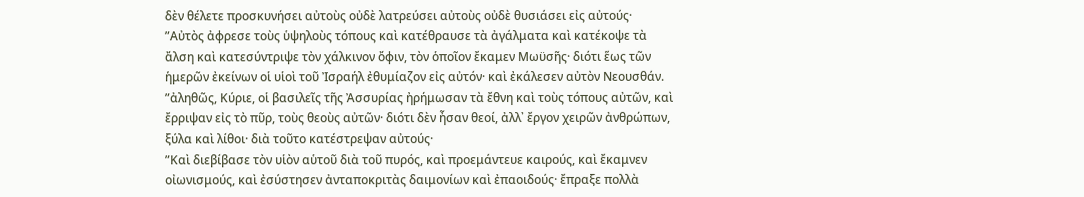δὲν θέλετε προσκυνήσει αὐτοὺς οὐδὲ λατρεύσει αὐτοὺς οὐδὲ θυσιάσει εἰς αὐτούς·
”Αὐτὸς ἀφρεσε τοὺς ὑψηλοὺς τόπους καὶ κατέθραυσε τὰ ἀγάλματα καὶ κατέκοψε τὰ ἄλση καὶ κατεσύντριψε τὸν χάλκινον ὄφιν, τὸν ὁποῖον ἔκαμεν Μωϋσῆς· διότι ἕως τῶν ἡμερῶν ἐκείνων οἱ υἱοὶ τοῦ Ἰσραήλ ἐθυμίαζον εἰς αὐτόν· καὶ ἐκάλεσεν αὐτὸν Νεουσθάν.
”ἀληθῶς, Κύριε, οἱ βασιλεῖς τῆς Ἀσσυρίας ἠρήμωσαν τὰ ἔθνη καὶ τοὺς τόπους αὐτῶν, καὶ ἔρριψαν εἰς τὸ πῦρ, τοὺς θεοὺς αὐτῶν· διότι δὲν ἦσαν θεοί, ἀλλ᾿ ἔργον χειρῶν ἀνθρώπων, ξύλα καὶ λίθοι· διὰ τοῦτο κατέστρεψαν αὐτούς·
”Καὶ διεβίβασε τὸν υἱὸν αὑτοῦ διὰ τοῦ πυρός, καὶ προεμάντευε καιρούς, καὶ ἔκαμνεν οἰωνισμούς, καὶ ἐσύστησεν ἀνταποκριτὰς δαιμονίων καὶ ἐπαοιδούς· ἔπραξε πολλὰ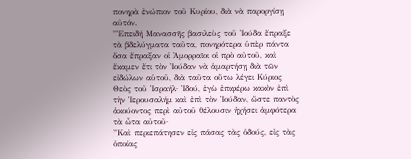πονηρὰ ἐνώπιον τοῦ Κυρίου, διὰ νὰ παροργίσῃ αὐτόν.
”Ἐπειδή Μανασσῆς βασιλεὺς τοῦ Ἰούδα ἔπραξε τὰ βδελύγματα ταῦτα, πονηρότερα ὑπὲρ πάντα ὅσα ἔπραξαν οἱ Ἀμορραῖοι οἱ πρὸ αὐτοῦ, καὶ ἔκαμεν ἔτι τὸν Ἰούδαν νὰ ἁμαρτήσῃ διὰ τῶν εἰδώλων αὑτοῦ, διὰ ταῦτα οὕτω λέγει Κύριος Θεὸς τοῦ Ἰσραήλ· Ἰδού, ἐγὼ ἐπιφέρω κακὸν ἐπὶ τὴν Ἱερουσαλήμ καὶ ἐπὶ τὸν Ἰούδαν, ὥστε παντὸς ἀκούοντος περὶ αὐτοῦ θέλουσιν ἠχήσει ἀμφότερα τὰ ὦτα αὐτοῦ·
”Καὶ περιεπάτησεν εἰς πάσας τὰς ὁδούς, εἰς τὰς ὁποίας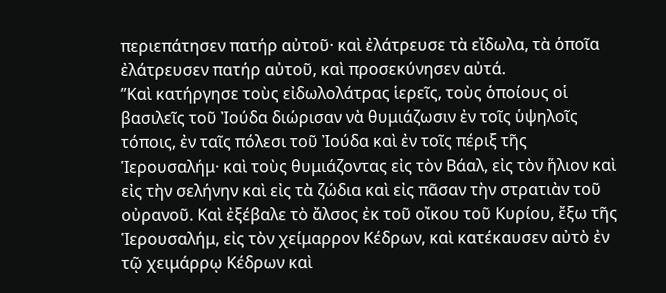περιεπάτησεν πατήρ αὐτοῦ· καὶ ἐλάτρευσε τὰ εἴδωλα, τὰ ὁποῖα ἐλάτρευσεν πατήρ αὐτοῦ, καὶ προσεκύνησεν αὐτά.
”Καὶ κατήργησε τοὺς εἰδωλολάτρας ἱερεῖς, τοὺς ὁποίους οἱ βασιλεῖς τοῦ Ἰούδα διώρισαν νὰ θυμιάζωσιν ἐν τοῖς ὑψηλοῖς τόποις, ἐν ταῖς πόλεσι τοῦ Ἰούδα καὶ ἐν τοῖς πέριξ τῆς Ἱερουσαλήμ· καὶ τοὺς θυμιάζοντας εἰς τὸν Βάαλ, εἰς τὸν ἥλιον καὶ εἰς τὴν σελήνην καὶ εἰς τὰ ζώδια καὶ εἰς πᾶσαν τὴν στρατιὰν τοῦ οὐρανοῦ. Καὶ ἐξέβαλε τὸ ἄλσος ἐκ τοῦ οἴκου τοῦ Κυρίου, ἔξω τῆς Ἱερουσαλήμ, εἰς τὸν χείμαρρον Κέδρων, καὶ κατέκαυσεν αὐτὸ ἐν τῷ χειμάρρῳ Κέδρων καὶ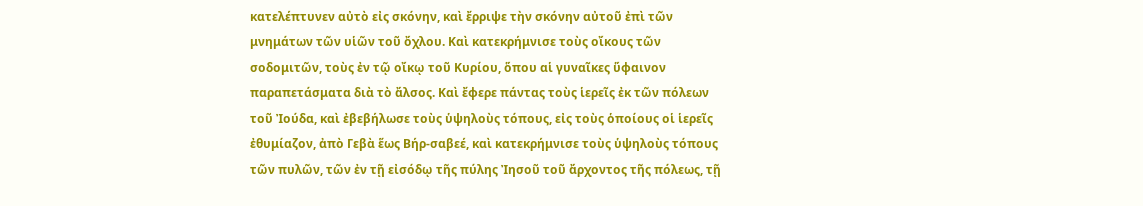κατελέπτυνεν αὐτὸ εἰς σκόνην, καὶ ἔρριψε τὴν σκόνην αὐτοῦ ἐπὶ τῶν μνημάτων τῶν υἱῶν τοῦ ὄχλου. Καὶ κατεκρήμνισε τοὺς οἴκους τῶν σοδομιτῶν, τοὺς ἐν τῷ οἴκῳ τοῦ Κυρίου, ὅπου αἱ γυναῖκες ὕφαινον παραπετάσματα διὰ τὸ ἄλσος. Καὶ ἔφερε πάντας τοὺς ἱερεῖς ἐκ τῶν πόλεων τοῦ Ἰούδα, καὶ ἐβεβήλωσε τοὺς ὑψηλοὺς τόπους, εἰς τοὺς ὁποίους οἱ ἱερεῖς ἐθυμίαζον, ἀπὸ Γεβὰ ἕως Βήρ-σαβεέ, καὶ κατεκρήμνισε τοὺς ὑψηλοὺς τόπους τῶν πυλῶν, τῶν ἐν τῇ εἰσόδῳ τῆς πύλης Ἰησοῦ τοῦ ἄρχοντος τῆς πόλεως, τῇ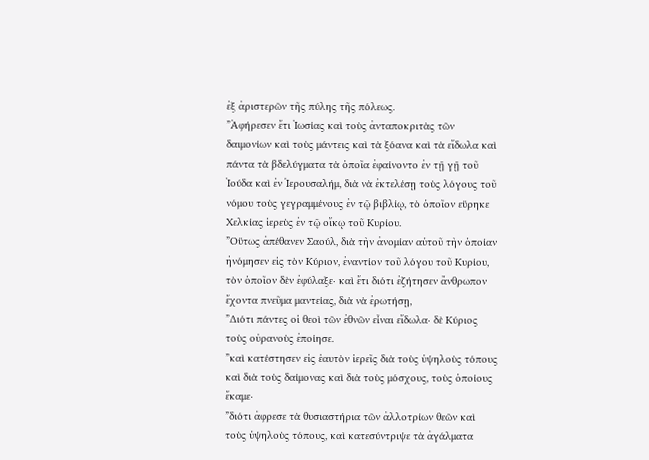ἐξ ἀριστερῶν τῆς πύλης τῆς πόλεως.
”Ἀφήρεσεν ἔτι Ἰωσίας καὶ τοὺς ἀνταποκριτὰς τῶν δαιμονίων καὶ τοὺς μάντεις καὶ τὰ ξόανα καὶ τὰ εἴδωλα καὶ πάντα τὰ βδελύγματα τὰ ὁποῖα ἐφαίνοντο ἐν τῇ γῇ τοῦ Ἰούδα καὶ ἐν Ἱερουσαλήμ, διὰ νὰ ἐκτελέσῃ τοὺς λόγους τοῦ νόμου τοὺς γεγραμμένους ἐν τῷ βιβλίῳ, τὸ ὁποῖον εὕρηκε Χελκίας ἱερεὺς ἐν τῷ οἴκῳ τοῦ Κυρίου.
”Οὕτως ἀπέθανεν Σαούλ, διὰ τὴν ἀνομίαν αὑτοῦ τὴν ὁποίαν ἠνόμησεν εἰς τὸν Κύριον, ἐναντίον τοῦ λόγου τοῦ Κυρίου, τὸν ὁποῖον δὲν ἐφύλαξε· καὶ ἔτι διότι ἐζήτησεν ἄνθρωπον ἔχοντα πνεῦμα μαντείας, διὰ νὰ ἐρωτήσῃ,
”Διότι πάντες οἱ θεοὶ τῶν ἐθνῶν εἶναι εἴδωλα· δὲ Κύριος τοὺς οὐρανοὺς ἐποίησε.
”καὶ κατέστησεν εἰς ἑαυτὸν ἱερεῖς διὰ τοὺς ὑψηλοὺς τόπους καὶ διὰ τοὺς δαίμονας καὶ διὰ τοὺς μόσχους, τοὺς ὁποίους ἔκαμε·
”διότι ἀφρεσε τὰ θυσιαστήρια τῶν ἀλλοτρίων θεῶν καὶ τοὺς ὑψηλοὺς τόπους, καὶ κατεσύντριψε τὰ ἀγάλματα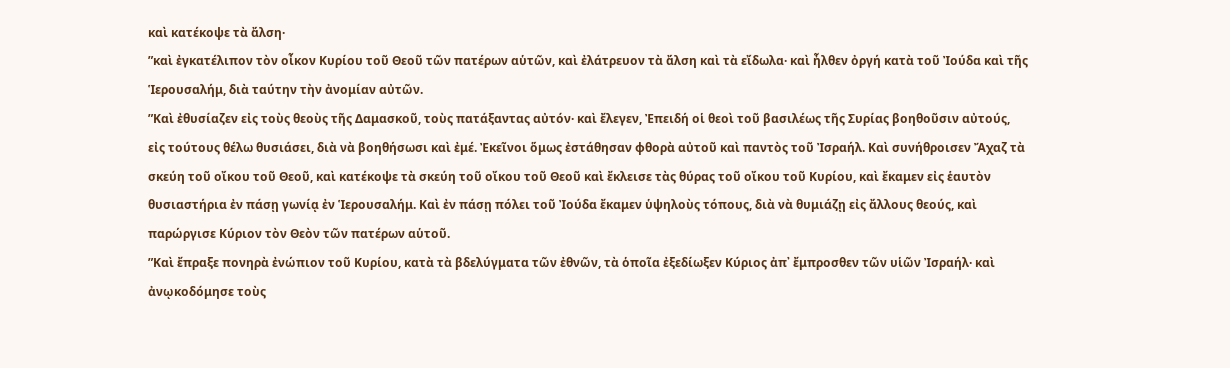καὶ κατέκοψε τὰ ἄλση·
”καὶ ἐγκατέλιπον τὸν οἶκον Κυρίου τοῦ Θεοῦ τῶν πατέρων αὑτῶν, καὶ ἐλάτρευον τὰ ἄλση καὶ τὰ εἴδωλα· καὶ ἦλθεν ὀργή κατὰ τοῦ Ἰούδα καὶ τῆς Ἱερουσαλήμ, διὰ ταύτην τὴν ἀνομίαν αὐτῶν.
”Καὶ ἐθυσίαζεν εἰς τοὺς θεοὺς τῆς Δαμασκοῦ, τοὺς πατάξαντας αὐτόν· καὶ ἔλεγεν, Ἐπειδή οἱ θεοὶ τοῦ βασιλέως τῆς Συρίας βοηθοῦσιν αὐτούς, εἰς τούτους θέλω θυσιάσει, διὰ νὰ βοηθήσωσι καὶ ἐμέ. Ἐκεῖνοι ὅμως ἐστάθησαν φθορὰ αὐτοῦ καὶ παντὸς τοῦ Ἰσραήλ. Καὶ συνήθροισεν Ἄχαζ τὰ σκεύη τοῦ οἴκου τοῦ Θεοῦ, καὶ κατέκοψε τὰ σκεύη τοῦ οἴκου τοῦ Θεοῦ καὶ ἔκλεισε τὰς θύρας τοῦ οἴκου τοῦ Κυρίου, καὶ ἔκαμεν εἰς ἑαυτὸν θυσιαστήρια ἐν πάσῃ γωνίᾳ ἐν Ἱερουσαλήμ. Καὶ ἐν πάσῃ πόλει τοῦ Ἰούδα ἔκαμεν ὑψηλοὺς τόπους, διὰ νὰ θυμιάζῃ εἰς ἄλλους θεούς, καὶ παρώργισε Κύριον τὸν Θεὸν τῶν πατέρων αὑτοῦ.
”Καὶ ἔπραξε πονηρὰ ἐνώπιον τοῦ Κυρίου, κατὰ τὰ βδελύγματα τῶν ἐθνῶν, τὰ ὁποῖα ἐξεδίωξεν Κύριος ἀπ᾿ ἔμπροσθεν τῶν υἱῶν Ἰσραήλ· καὶ ἀνῳκοδόμησε τοὺς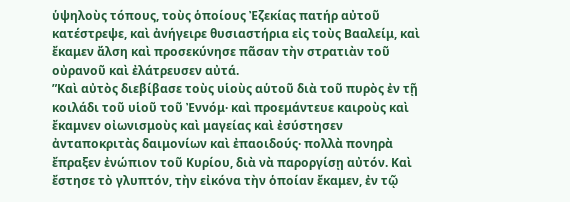ὑψηλοὺς τόπους, τοὺς ὁποίους Ἐζεκίας πατήρ αὐτοῦ κατέστρεψε, καὶ ἀνήγειρε θυσιαστήρια εἰς τοὺς Βααλείμ, καὶ ἔκαμεν ἄλση καὶ προσεκύνησε πᾶσαν τὴν στρατιὰν τοῦ οὐρανοῦ καὶ ἐλάτρευσεν αὐτά.
”Καὶ αὐτὸς διεβίβασε τοὺς υἱοὺς αὑτοῦ διὰ τοῦ πυρὸς ἐν τῇ κοιλάδι τοῦ υἱοῦ τοῦ Ἐννόμ· καὶ προεμάντευε καιροὺς καὶ ἔκαμνεν οἰωνισμοὺς καὶ μαγείας καὶ ἐσύστησεν ἀνταποκριτὰς δαιμονίων καὶ ἐπαοιδούς· πολλὰ πονηρὰ ἔπραξεν ἐνώπιον τοῦ Κυρίου, διὰ νὰ παροργίσῃ αὐτόν. Καὶ ἔστησε τὸ γλυπτόν, τὴν εἰκόνα τὴν ὁποίαν ἔκαμεν, ἐν τῷ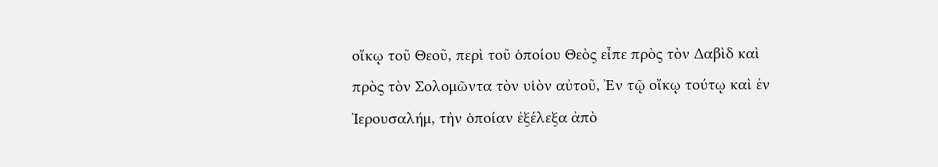οἴκῳ τοῦ Θεοῦ, περὶ τοῦ ὁποίου Θεὸς εἶπε πρὸς τὸν Δαβὶδ καὶ πρὸς τὸν Σολομῶντα τὸν υἱὸν αὐτοῦ, Ἐν τῷ οἴκῳ τούτῳ καὶ ἐν Ἰερουσαλήμ, τὴν ὁποίαν ἐξέλεξα ἀπὸ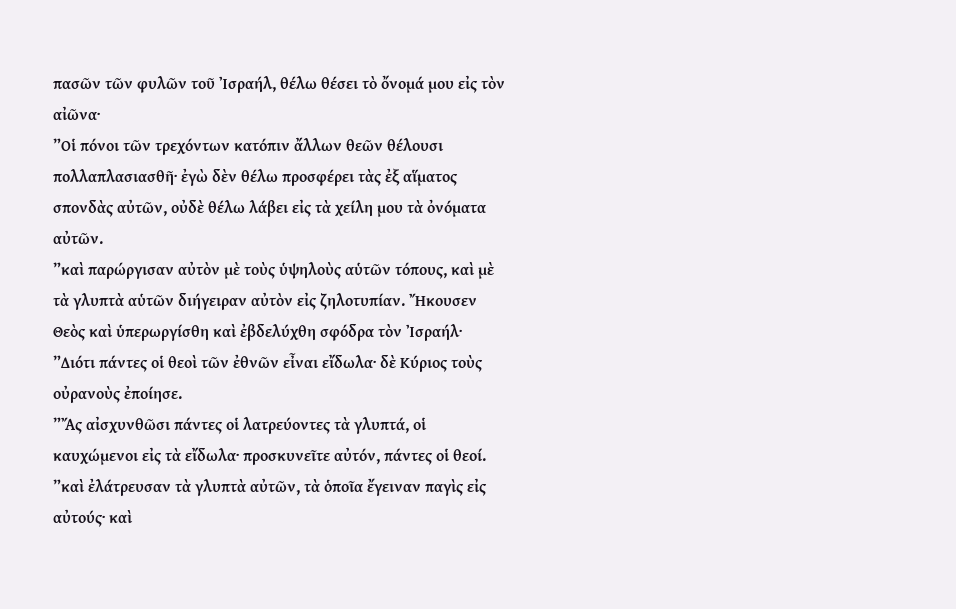πασῶν τῶν φυλῶν τοῦ Ἰσραήλ, θέλω θέσει τὸ ὄνομά μου εἰς τὸν αἰῶνα·
”Οἱ πόνοι τῶν τρεχόντων κατόπιν ἄλλων θεῶν θέλουσι πολλαπλασιασθῆ· ἐγὼ δὲν θέλω προσφέρει τὰς ἐξ αἵματος σπονδὰς αὐτῶν, οὐδὲ θέλω λάβει εἰς τὰ χείλη μου τὰ ὀνόματα αὐτῶν.
”καὶ παρώργισαν αὐτὸν μὲ τοὺς ὑψηλοὺς αὑτῶν τόπους, καὶ μὲ τὰ γλυπτὰ αὑτῶν διήγειραν αὐτὸν εἰς ζηλοτυπίαν. Ἤκουσεν Θεὸς καὶ ὑπερωργίσθη καὶ ἐβδελύχθη σφόδρα τὸν Ἰσραήλ·
”Διότι πάντες οἱ θεοὶ τῶν ἐθνῶν εἶναι εἴδωλα· δὲ Κύριος τοὺς οὐρανοὺς ἐποίησε.
”Ἄς αἰσχυνθῶσι πάντες οἱ λατρεύοντες τὰ γλυπτά, οἱ καυχώμενοι εἰς τὰ εἴδωλα· προσκυνεῖτε αὐτόν, πάντες οἱ θεοί.
”καὶ ἐλάτρευσαν τὰ γλυπτὰ αὐτῶν, τὰ ὁποῖα ἔγειναν παγὶς εἰς αὐτούς· καὶ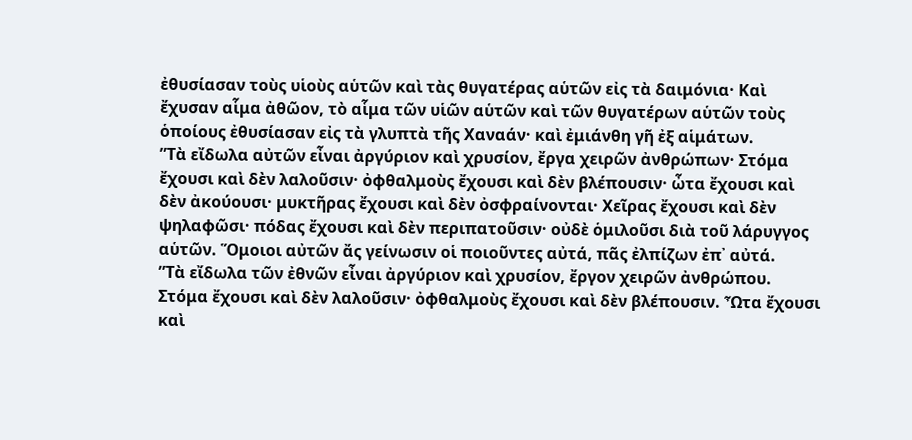ἐθυσίασαν τοὺς υἱοὺς αὑτῶν καὶ τὰς θυγατέρας αὑτῶν εἰς τὰ δαιμόνια· Καὶ ἔχυσαν αἷμα ἀθῶον, τὸ αἷμα τῶν υἱῶν αὑτῶν καὶ τῶν θυγατέρων αὑτῶν τοὺς ὁποίους ἐθυσίασαν εἰς τὰ γλυπτὰ τῆς Χαναάν· καὶ ἐμιάνθη γῆ ἐξ αἱμάτων.
”Τὰ εἴδωλα αὐτῶν εἶναι ἀργύριον καὶ χρυσίον, ἔργα χειρῶν ἀνθρώπων· Στόμα ἔχουσι καὶ δὲν λαλοῦσιν· ὀφθαλμοὺς ἔχουσι καὶ δὲν βλέπουσιν· ὦτα ἔχουσι καὶ δὲν ἀκούουσι· μυκτῆρας ἔχουσι καὶ δὲν ὀσφραίνονται· Χεῖρας ἔχουσι καὶ δὲν ψηλαφῶσι· πόδας ἔχουσι καὶ δὲν περιπατοῦσιν· οὐδὲ ὁμιλοῦσι διὰ τοῦ λάρυγγος αὑτῶν. Ὅμοιοι αὐτῶν ἄς γείνωσιν οἱ ποιοῦντες αὐτά, πᾶς ἐλπίζων ἐπ᾿ αὐτά.
”Τὰ εἴδωλα τῶν ἐθνῶν εἶναι ἀργύριον καὶ χρυσίον, ἔργον χειρῶν ἀνθρώπου. Στόμα ἔχουσι καὶ δὲν λαλοῦσιν· ὀφθαλμοὺς ἔχουσι καὶ δὲν βλέπουσιν. Ὦτα ἔχουσι καὶ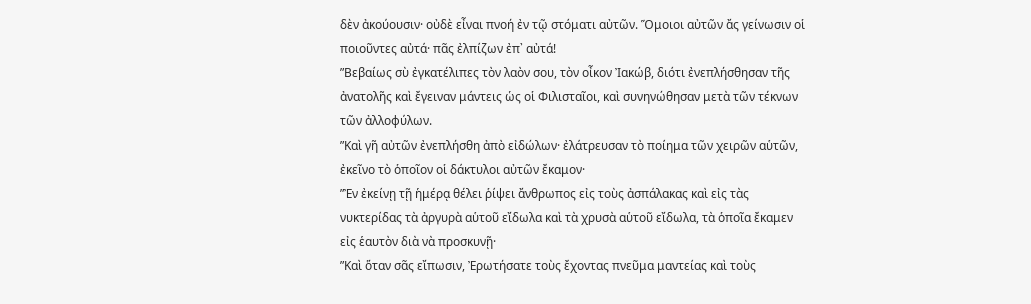δὲν ἀκούουσιν· οὐδὲ εἶναι πνοή ἐν τῷ στόματι αὐτῶν. Ὅμοιοι αὐτῶν ἄς γείνωσιν οἱ ποιοῦντες αὐτά· πᾶς ἐλπίζων ἐπ᾿ αὐτά!
”Βεβαίως σὺ ἐγκατέλιπες τὸν λαὸν σου, τὸν οἶκον Ἰακώβ, διότι ἐνεπλήσθησαν τῆς ἀνατολῆς καὶ ἔγειναν μάντεις ὡς οἱ Φιλισταῖοι, καὶ συνηνώθησαν μετὰ τῶν τέκνων τῶν ἀλλοφύλων.
”Καὶ γῆ αὐτῶν ἐνεπλήσθη ἀπὸ εἰδώλων· ἐλάτρευσαν τὸ ποίημα τῶν χειρῶν αὑτῶν, ἐκεῖνο τὸ ὁποῖον οἱ δάκτυλοι αὐτῶν ἔκαμον·
”Ἐν ἐκείνῃ τῇ ἡμέρᾳ θέλει ῥίψει ἄνθρωπος εἰς τοὺς ἀσπάλακας καὶ εἰς τὰς νυκτερίδας τὰ ἀργυρὰ αὑτοῦ εἴδωλα καὶ τὰ χρυσὰ αὑτοῦ εἴδωλα, τὰ ὁποῖα ἔκαμεν εἰς ἑαυτὸν διὰ νὰ προσκυνῇ·
”Καὶ ὅταν σᾶς εἴπωσιν, Ἐρωτήσατε τοὺς ἔχοντας πνεῦμα μαντείας καὶ τοὺς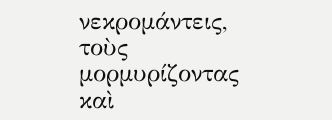νεκρομάντεις, τοὺς μορμυρίζοντας καὶ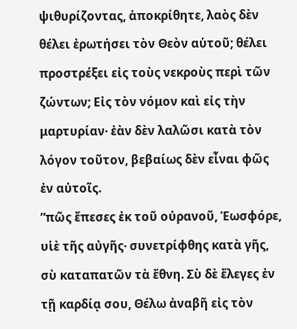ψιθυρίζοντας, ἀποκρίθητε, λαὸς δὲν θέλει ἐρωτήσει τὸν Θεὸν αὑτοῦ; θέλει προστρέξει εἰς τοὺς νεκροὺς περὶ τῶν ζώντων; Εἰς τὸν νόμον καὶ εἰς τὴν μαρτυρίαν· ἐὰν δὲν λαλῶσι κατὰ τὸν λόγον τοῦτον, βεβαίως δὲν εἶναι φῶς ἐν αὐτοῖς.
”πῶς ἔπεσες ἐκ τοῦ οὐρανοῦ, Ἑωσφόρε, υἱὲ τῆς αὐγῆς· συνετρίφθης κατὰ γῆς, σὺ καταπατῶν τὰ ἔθνη. Σὺ δὲ ἔλεγες ἐν τῇ καρδίᾳ σου, Θέλω ἀναβῆ εἰς τὸν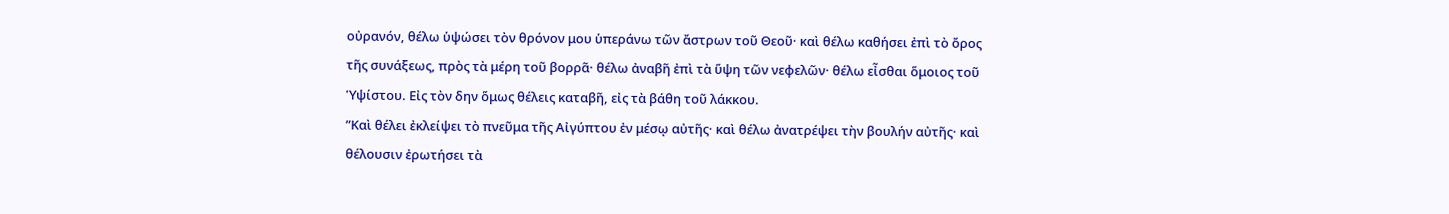οὐρανόν, θέλω ὑψώσει τὸν θρόνον μου ὑπεράνω τῶν ἄστρων τοῦ Θεοῦ· καὶ θέλω καθήσει ἐπὶ τὸ ὄρος τῆς συνάξεως, πρὸς τὰ μέρη τοῦ βορρᾶ· θέλω ἀναβῆ ἐπὶ τὰ ὕψη τῶν νεφελῶν· θέλω εἶσθαι ὅμοιος τοῦ Ὑψίστου. Εἰς τὸν δην ὅμως θέλεις καταβῆ, εἰς τὰ βάθη τοῦ λάκκου.
”Καὶ θέλει ἐκλείψει τὸ πνεῦμα τῆς Αἰγύπτου ἐν μέσῳ αὐτῆς· καὶ θέλω ἀνατρέψει τὴν βουλήν αὐτῆς· καὶ θέλουσιν ἐρωτήσει τὰ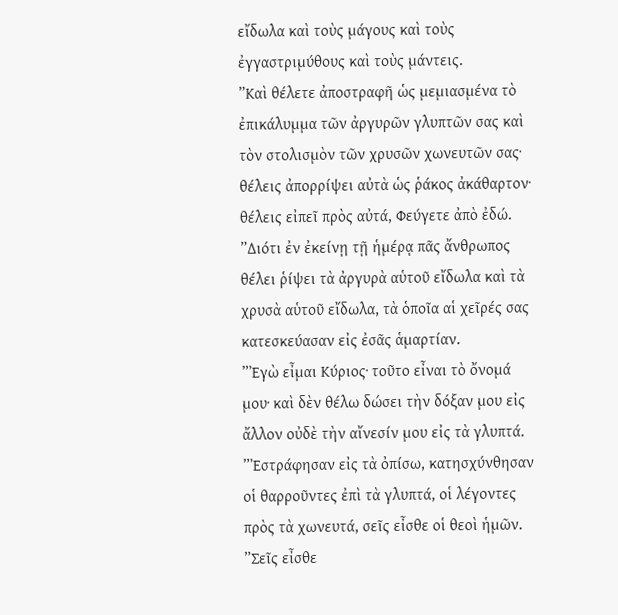εἴδωλα καὶ τοὺς μάγους καὶ τοὺς ἐγγαστριμύθους καὶ τοὺς μάντεις.
”Καὶ θέλετε ἀποστραφῆ ὡς μεμιασμένα τὸ ἐπικάλυμμα τῶν ἀργυρῶν γλυπτῶν σας καὶ τὸν στολισμὸν τῶν χρυσῶν χωνευτῶν σας· θέλεις ἀπορρίψει αὐτὰ ὡς ῥάκος ἀκάθαρτον· θέλεις εἰπεῖ πρὸς αὐτά, Φεύγετε ἀπὸ ἐδώ.
”Διότι ἐν ἐκείνῃ τῇ ἡμέρᾳ πᾶς ἄνθρωπος θέλει ῥίψει τὰ ἀργυρὰ αὑτοῦ εἴδωλα καὶ τὰ χρυσὰ αὑτοῦ εἴδωλα, τὰ ὁποῖα αἱ χεῖρές σας κατεσκεύασαν εἰς ἐσᾶς ἁμαρτίαν.
”Ἐγὼ εἶμαι Κύριος· τοῦτο εἶναι τὸ ὄνομά μου· καὶ δὲν θέλω δώσει τὴν δόξαν μου εἰς ἄλλον οὐδὲ τὴν αἴνεσίν μου εἰς τὰ γλυπτά.
”Ἐστράφησαν εἰς τὰ ὀπίσω, κατησχύνθησαν οἱ θαρροῦντες ἐπὶ τὰ γλυπτά, οἱ λέγοντες πρὸς τὰ χωνευτά, σεῖς εἶσθε οἱ θεοὶ ἡμῶν.
”Σεῖς εἶσθε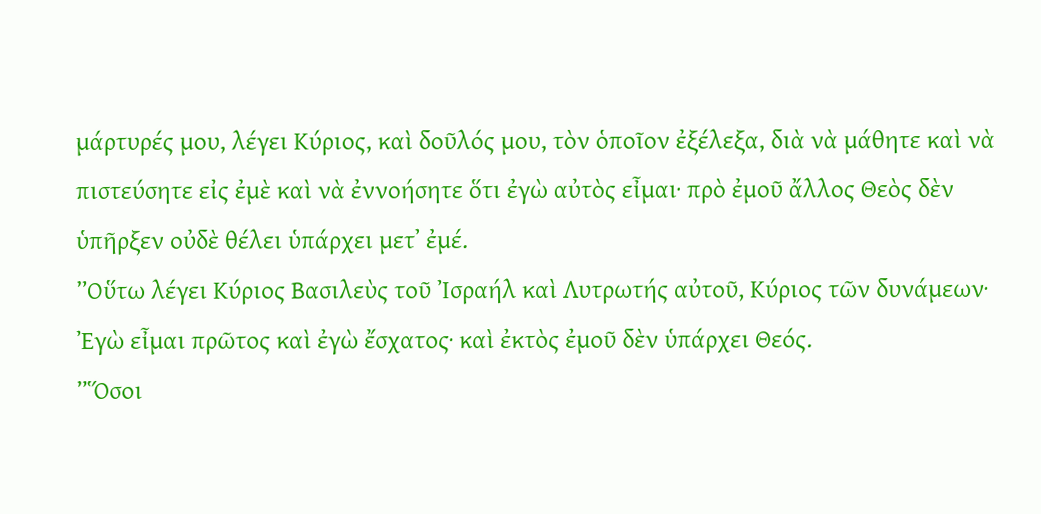μάρτυρές μου, λέγει Κύριος, καὶ δοῦλός μου, τὸν ὁποῖον ἐξέλεξα, διὰ νὰ μάθητε καὶ νὰ πιστεύσητε εἰς ἐμὲ καὶ νὰ ἐννοήσητε ὅτι ἐγὼ αὐτὸς εἶμαι· πρὸ ἐμοῦ ἄλλος Θεὸς δὲν ὑπῆρξεν οὐδὲ θέλει ὑπάρχει μετ᾿ ἐμέ.
”Οὕτω λέγει Κύριος Βασιλεὺς τοῦ Ἰσραήλ καὶ Λυτρωτής αὐτοῦ, Κύριος τῶν δυνάμεων· Ἐγὼ εἶμαι πρῶτος καὶ ἐγὼ ἔσχατος· καὶ ἐκτὸς ἐμοῦ δὲν ὑπάρχει Θεός.
”Ὅσοι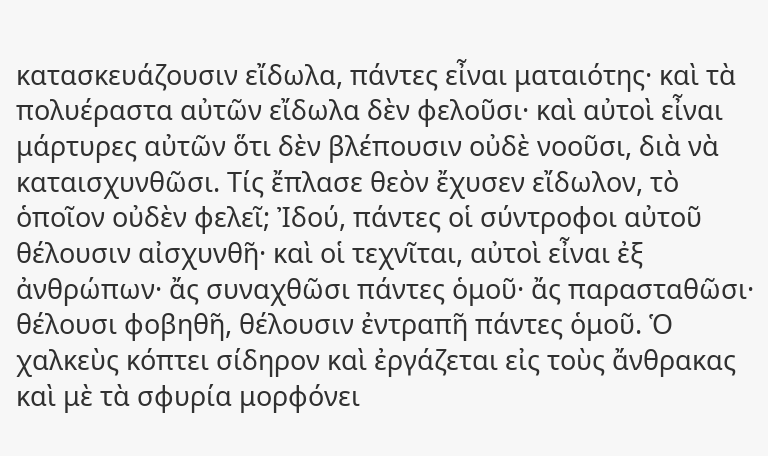κατασκευάζουσιν εἴδωλα, πάντες εἶναι ματαιότης· καὶ τὰ πολυέραστα αὐτῶν εἴδωλα δὲν φελοῦσι· καὶ αὐτοὶ εἶναι μάρτυρες αὐτῶν ὅτι δὲν βλέπουσιν οὐδὲ νοοῦσι, διὰ νὰ καταισχυνθῶσι. Τίς ἔπλασε θεὸν ἔχυσεν εἴδωλον, τὸ ὁποῖον οὐδὲν φελεῖ; Ἰδού, πάντες οἱ σύντροφοι αὐτοῦ θέλουσιν αἰσχυνθῆ· καὶ οἱ τεχνῖται, αὐτοὶ εἶναι ἐξ ἀνθρώπων· ἄς συναχθῶσι πάντες ὁμοῦ· ἄς παρασταθῶσι· θέλουσι φοβηθῆ, θέλουσιν ἐντραπῆ πάντες ὁμοῦ. Ὁ χαλκεὺς κόπτει σίδηρον καὶ ἐργάζεται εἰς τοὺς ἄνθρακας καὶ μὲ τὰ σφυρία μορφόνει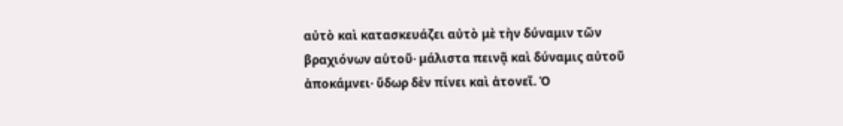αὐτὸ καὶ κατασκευάζει αὐτὸ μὲ τὴν δύναμιν τῶν βραχιόνων αὑτοῦ· μάλιστα πεινᾷ καὶ δύναμις αὐτοῦ ἀποκάμνει· ὕδωρ δὲν πίνει καὶ ἀτονεῖ. Ὁ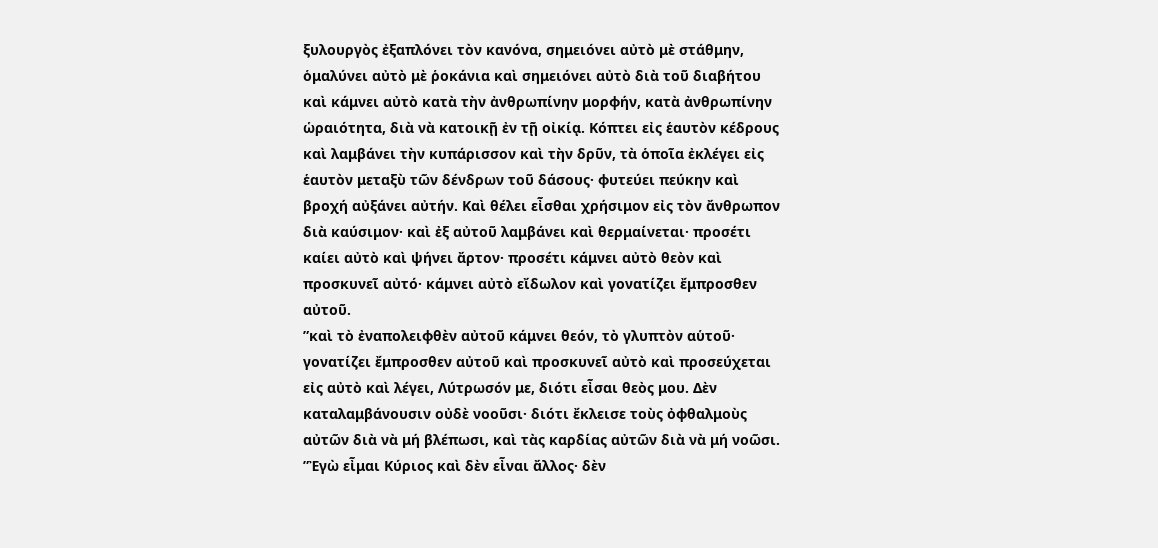ξυλουργὸς ἐξαπλόνει τὸν κανόνα, σημειόνει αὐτὸ μὲ στάθμην, ὁμαλύνει αὐτὸ μὲ ῥοκάνια καὶ σημειόνει αὐτὸ διὰ τοῦ διαβήτου καὶ κάμνει αὐτὸ κατὰ τὴν ἀνθρωπίνην μορφήν, κατὰ ἀνθρωπίνην ὡραιότητα, διὰ νὰ κατοικῇ ἐν τῇ οἰκίᾳ. Κόπτει εἰς ἑαυτὸν κέδρους καὶ λαμβάνει τὴν κυπάρισσον καὶ τὴν δρῦν, τὰ ὁποῖα ἐκλέγει εἰς ἑαυτὸν μεταξὺ τῶν δένδρων τοῦ δάσους· φυτεύει πεύκην καὶ βροχή αὐξάνει αὐτήν. Καὶ θέλει εἶσθαι χρήσιμον εἰς τὸν ἄνθρωπον διὰ καύσιμον· καὶ ἐξ αὐτοῦ λαμβάνει καὶ θερμαίνεται· προσέτι καίει αὐτὸ καὶ ψήνει ἄρτον· προσέτι κάμνει αὐτὸ θεὸν καὶ προσκυνεῖ αὐτό· κάμνει αὐτὸ εἴδωλον καὶ γονατίζει ἔμπροσθεν αὐτοῦ.
”καὶ τὸ ἐναπολειφθὲν αὐτοῦ κάμνει θεόν, τὸ γλυπτὸν αὑτοῦ· γονατίζει ἔμπροσθεν αὐτοῦ καὶ προσκυνεῖ αὐτὸ καὶ προσεύχεται εἰς αὐτὸ καὶ λέγει, Λύτρωσόν με, διότι εἶσαι θεὸς μου. Δὲν καταλαμβάνουσιν οὐδὲ νοοῦσι· διότι ἔκλεισε τοὺς ὀφθαλμοὺς αὐτῶν διὰ νὰ μή βλέπωσι, καὶ τὰς καρδίας αὐτῶν διὰ νὰ μή νοῶσι.
”Ἐγὼ εἶμαι Κύριος καὶ δὲν εἶναι ἄλλος· δὲν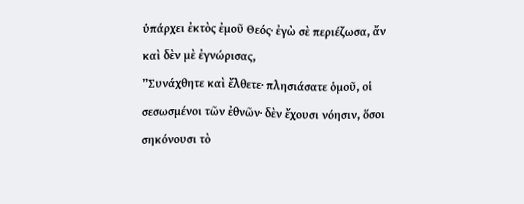ὑπάρχει ἐκτὸς ἐμοῦ Θεός· ἐγὼ σὲ περιέζωσα, ἄν καὶ δὲν μὲ ἐγνώρισας,
”Συνάχθητε καὶ ἔλθετε· πλησιάσατε ὁμοῦ, οἱ σεσωσμένοι τῶν ἐθνῶν· δὲν ἔχουσι νόησιν, ὅσοι σηκόνουσι τὸ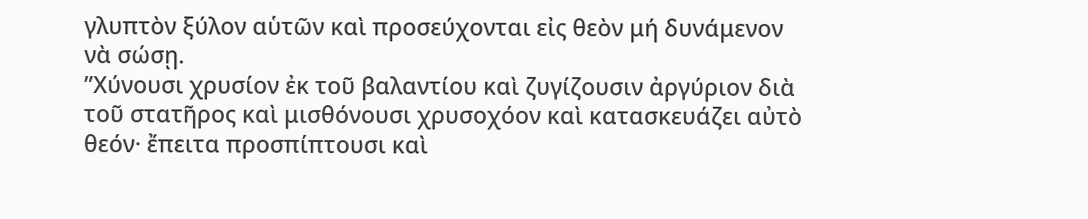γλυπτὸν ξύλον αὑτῶν καὶ προσεύχονται εἰς θεὸν μή δυνάμενον νὰ σώσῃ.
”Χύνουσι χρυσίον ἐκ τοῦ βαλαντίου καὶ ζυγίζουσιν ἀργύριον διὰ τοῦ στατῆρος καὶ μισθόνουσι χρυσοχόον καὶ κατασκευάζει αὐτὸ θεόν· ἔπειτα προσπίπτουσι καὶ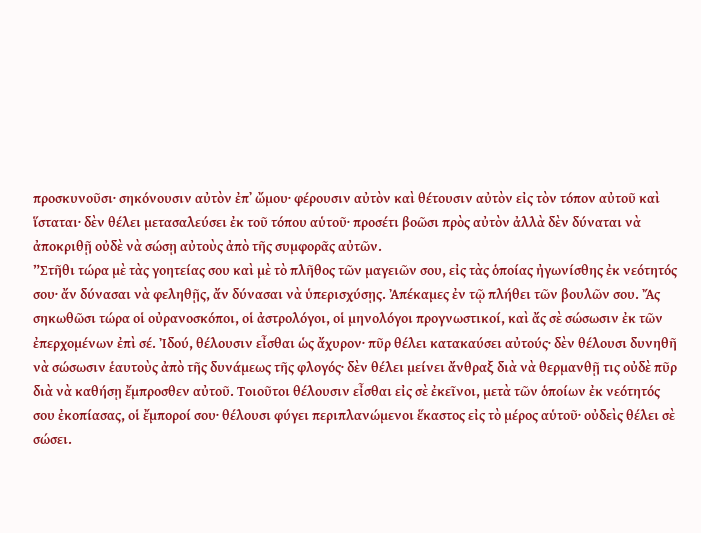προσκυνοῦσι· σηκόνουσιν αὐτὸν ἐπ᾿ ὤμου· φέρουσιν αὐτὸν καὶ θέτουσιν αὐτὸν εἰς τὸν τόπον αὐτοῦ καὶ ἵσταται· δὲν θέλει μετασαλεύσει ἐκ τοῦ τόπου αὑτοῦ· προσέτι βοῶσι πρὸς αὐτὸν ἀλλὰ δὲν δύναται νὰ ἀποκριθῇ οὐδὲ νὰ σώσῃ αὐτοὺς ἀπὸ τῆς συμφορᾶς αὐτῶν.
”Στῆθι τώρα μὲ τὰς γοητείας σου καὶ μὲ τὸ πλῆθος τῶν μαγειῶν σου, εἰς τὰς ὁποίας ἠγωνίσθης ἐκ νεότητός σου· ἄν δύνασαι νὰ φεληθῇς, ἄν δύνασαι νὰ ὑπερισχύσῃς. Ἀπέκαμες ἐν τῷ πλήθει τῶν βουλῶν σου. Ἄς σηκωθῶσι τώρα οἱ οὐρανοσκόποι, οἱ ἀστρολόγοι, οἱ μηνολόγοι προγνωστικοί, καὶ ἄς σὲ σώσωσιν ἐκ τῶν ἐπερχομένων ἐπὶ σέ. Ἰδού, θέλουσιν εἶσθαι ὡς ἄχυρον· πῦρ θέλει κατακαύσει αὐτούς· δὲν θέλουσι δυνηθῆ νὰ σώσωσιν ἑαυτοὺς ἀπὸ τῆς δυνάμεως τῆς φλογός· δὲν θέλει μείνει ἄνθραξ διὰ νὰ θερμανθῇ τις οὐδὲ πῦρ διὰ νὰ καθήσῃ ἔμπροσθεν αὐτοῦ. Τοιοῦτοι θέλουσιν εἶσθαι εἰς σὲ ἐκεῖνοι, μετὰ τῶν ὁποίων ἐκ νεότητός σου ἐκοπίασας, οἱ ἔμποροί σου· θέλουσι φύγει περιπλανώμενοι ἕκαστος εἰς τὸ μέρος αὑτοῦ· οὐδεὶς θέλει σὲ σώσει.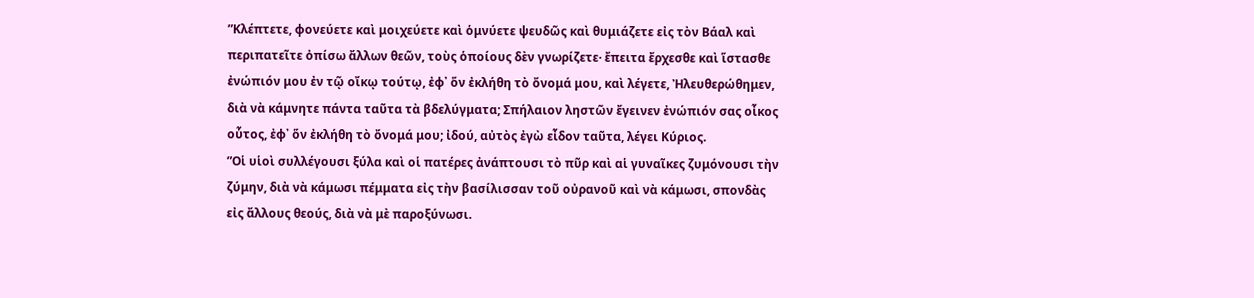”Κλέπτετε, φονεύετε καὶ μοιχεύετε καὶ ὁμνύετε ψευδῶς καὶ θυμιάζετε εἰς τὸν Βάαλ καὶ περιπατεῖτε ὀπίσω ἄλλων θεῶν, τοὺς ὁποίους δὲν γνωρίζετε· ἔπειτα ἔρχεσθε καὶ ἵστασθε ἐνώπιόν μου ἐν τῷ οἴκῳ τούτῳ, ἐφ᾿ ὅν ἐκλήθη τὸ ὄνομά μου, καὶ λέγετε, Ἠλευθερώθημεν, διὰ νὰ κάμνητε πάντα ταῦτα τὰ βδελύγματα; Σπήλαιον ληστῶν ἔγεινεν ἐνώπιόν σας οἶκος οὗτος, ἐφ᾿ ὅν ἐκλήθη τὸ ὄνομά μου; ἰδού, αὐτὸς ἐγὼ εἶδον ταῦτα, λέγει Κύριος.
”Οἱ υἱοὶ συλλέγουσι ξύλα καὶ οἱ πατέρες ἀνάπτουσι τὸ πῦρ καὶ αἱ γυναῖκες ζυμόνουσι τὴν ζύμην, διὰ νὰ κάμωσι πέμματα εἰς τὴν βασίλισσαν τοῦ οὐρανοῦ καὶ νὰ κάμωσι, σπονδὰς εἰς ἄλλους θεούς, διὰ νὰ μὲ παροξύνωσι.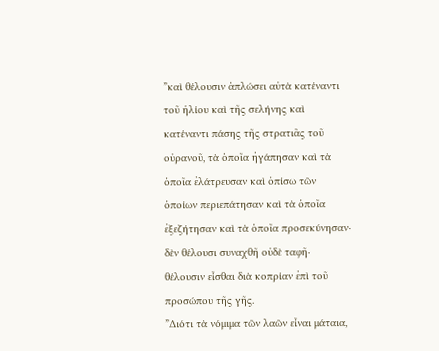”καὶ θέλουσιν ἁπλώσει αὐτὰ κατέναντι τοῦ ἡλίου καὶ τῆς σελήνης καὶ κατέναντι πάσης τῆς στρατιᾶς τοῦ οὐρανοῦ, τὰ ὁποῖα ἠγάπησαν καὶ τὰ ὁποῖα ἐλάτρευσαν καὶ ὀπίσω τῶν ὁποίων περιεπάτησαν καὶ τὰ ὁποῖα ἐξεζήτησαν καὶ τὰ ὁποῖα προσεκύνησαν· δὲν θέλουσι συναχθῆ οὐδὲ ταφῆ· θέλουσιν εἶσθαι διὰ κοπρίαν ἐπὶ τοῦ προσώπου τῆς γῆς.
”Διότι τὰ νόμιμα τῶν λαῶν εἶναι μάταια,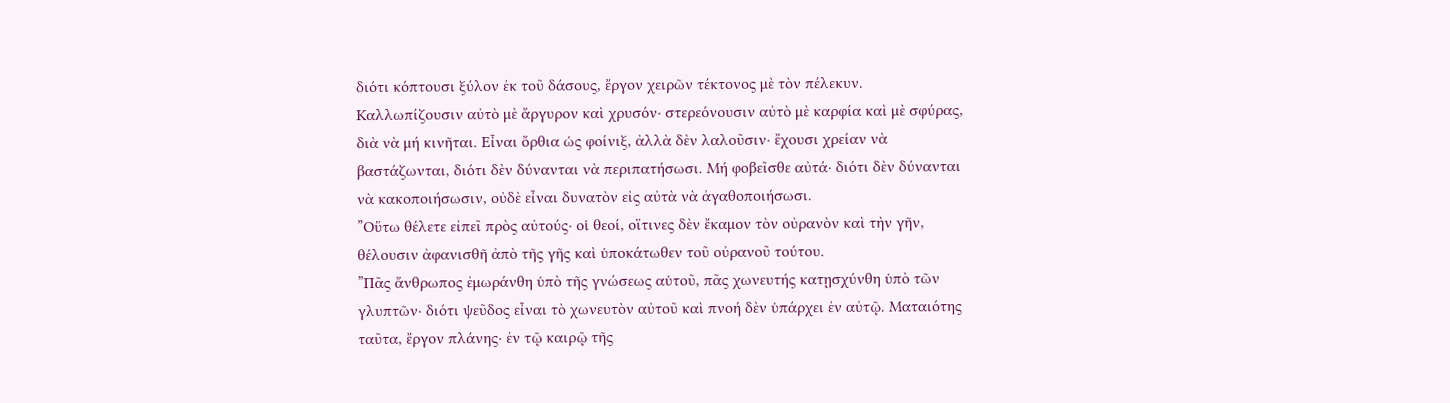διότι κόπτουσι ξύλον ἐκ τοῦ δάσους, ἔργον χειρῶν τέκτονος μὲ τὸν πέλεκυν. Καλλωπίζουσιν αὐτὸ μὲ ἄργυρον καὶ χρυσόν· στερεόνουσιν αὐτὸ μὲ καρφία καὶ μὲ σφύρας, διὰ νὰ μή κινῆται. Εἶναι ὄρθια ὡς φοίνιξ, ἀλλὰ δὲν λαλοῦσιν· ἔχουσι χρείαν νὰ βαστάζωνται, διότι δὲν δύνανται νὰ περιπατήσωσι. Μή φοβεῖσθε αὐτά· διότι δὲν δύνανται νὰ κακοποιήσωσιν, οὐδὲ εἶναι δυνατὸν εἰς αὐτὰ νὰ ἀγαθοποιήσωσι.
”Οὕτω θέλετε εἰπεῖ πρὸς αὐτούς· οἱ θεοί, οἵτινες δὲν ἔκαμον τὸν οὐρανὸν καὶ τὴν γῆν, θέλουσιν ἀφανισθῆ ἀπὸ τῆς γῆς καὶ ὑποκάτωθεν τοῦ οὐρανοῦ τούτου.
”Πᾶς ἄνθρωπος ἐμωράνθη ὑπὸ τῆς γνώσεως αὑτοῦ, πᾶς χωνευτής κατῃσχύνθη ὑπὸ τῶν γλυπτῶν· διότι ψεῦδος εἶναι τὸ χωνευτὸν αὐτοῦ καὶ πνοή δὲν ὑπάρχει ἐν αὐτῷ. Ματαιότης ταῦτα, ἔργον πλάνης· ἐν τῷ καιρῷ τῆς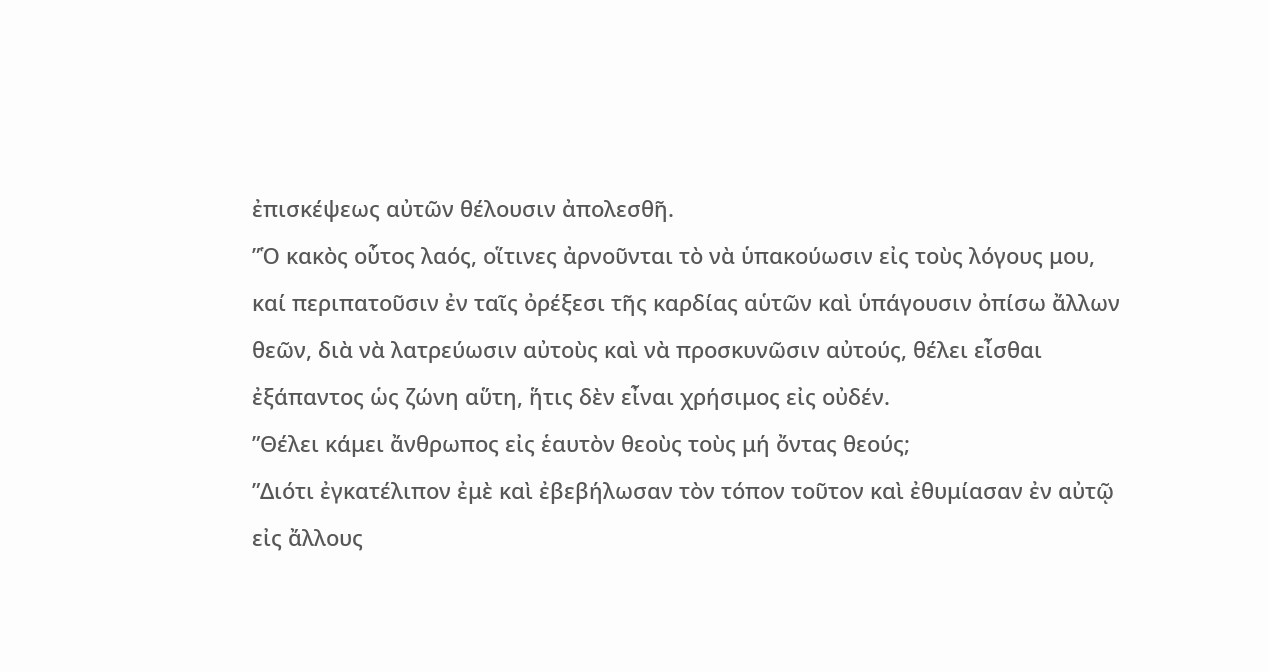ἐπισκέψεως αὐτῶν θέλουσιν ἀπολεσθῆ.
”Ὁ κακὸς οὗτος λαός, οἵτινες ἀρνοῦνται τὸ νὰ ὑπακούωσιν εἰς τοὺς λόγους μου, καί περιπατοῦσιν ἐν ταῖς ὀρέξεσι τῆς καρδίας αὑτῶν καὶ ὑπάγουσιν ὀπίσω ἄλλων θεῶν, διὰ νὰ λατρεύωσιν αὐτοὺς καὶ νὰ προσκυνῶσιν αὐτούς, θέλει εἶσθαι ἐξάπαντος ὡς ζώνη αὕτη, ἥτις δὲν εἶναι χρήσιμος εἰς οὐδέν.
”Θέλει κάμει ἄνθρωπος εἰς ἑαυτὸν θεοὺς τοὺς μή ὄντας θεούς;
”Διότι ἐγκατέλιπον ἐμὲ καὶ ἐβεβήλωσαν τὸν τόπον τοῦτον καὶ ἐθυμίασαν ἐν αὐτῷ εἰς ἄλλους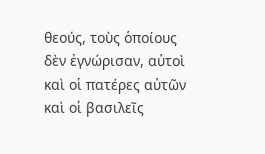θεούς, τοὺς ὁποίους δὲν ἐγνώρισαν, αὐτοὶ καὶ οἱ πατέρες αὐτῶν καὶ οἱ βασιλεῖς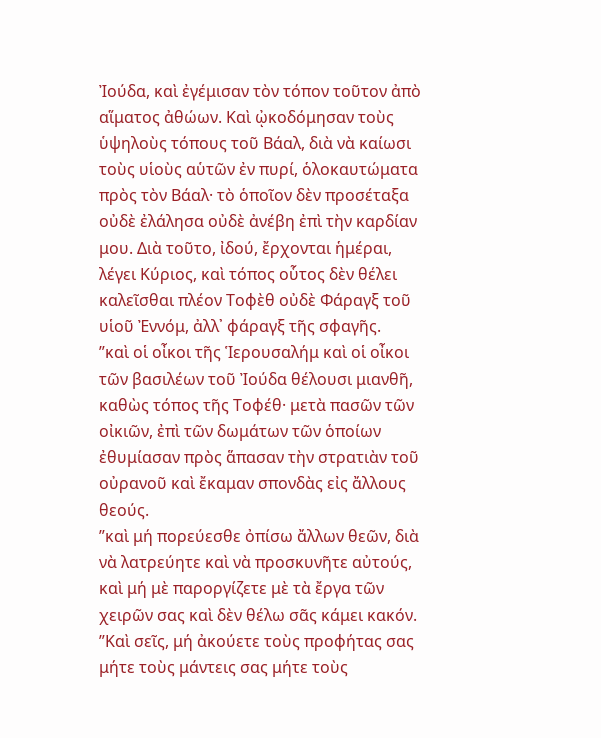Ἰούδα, καὶ ἐγέμισαν τὸν τόπον τοῦτον ἀπὸ αἵματος ἀθώων. Καὶ ᾠκοδόμησαν τοὺς ὑψηλοὺς τόπους τοῦ Βάαλ, διὰ νὰ καίωσι τοὺς υἱοὺς αὑτῶν ἐν πυρί, ὁλοκαυτώματα πρὸς τὸν Βάαλ· τὸ ὁποῖον δὲν προσέταξα οὐδὲ ἐλάλησα οὐδὲ ἀνέβη ἐπὶ τὴν καρδίαν μου. Διὰ τοῦτο, ἰδού, ἔρχονται ἡμέραι, λέγει Κύριος, καὶ τόπος οὗτος δὲν θέλει καλεῖσθαι πλέον Τοφὲθ οὐδὲ Φάραγξ τοῦ υἱοῦ Ἐννόμ, ἀλλ᾿ φάραγξ τῆς σφαγῆς.
”καὶ οἱ οἶκοι τῆς Ἱερουσαλήμ καὶ οἱ οἶκοι τῶν βασιλέων τοῦ Ἰούδα θέλουσι μιανθῆ, καθὼς τόπος τῆς Τοφέθ· μετὰ πασῶν τῶν οἰκιῶν, ἐπὶ τῶν δωμάτων τῶν ὁποίων ἐθυμίασαν πρὸς ἅπασαν τὴν στρατιὰν τοῦ οὐρανοῦ καὶ ἔκαμαν σπονδὰς εἰς ἄλλους θεούς.
”καὶ μή πορεύεσθε ὀπίσω ἄλλων θεῶν, διὰ νὰ λατρεύητε καὶ νὰ προσκυνῆτε αὐτούς, καὶ μή μὲ παροργίζετε μὲ τὰ ἔργα τῶν χειρῶν σας καὶ δὲν θέλω σᾶς κάμει κακόν.
”Καὶ σεῖς, μή ἀκούετε τοὺς προφήτας σας μήτε τοὺς μάντεις σας μήτε τοὺς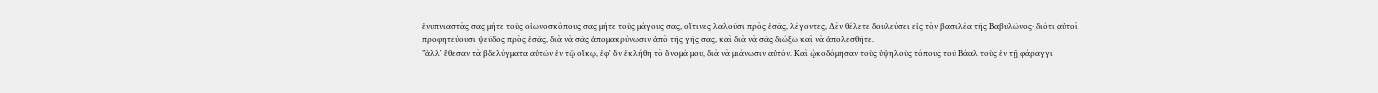ἐνυπνιαστὰς σας μήτε τοὺς οἰωνοσκόπους σας μήτε τοὺς μάγους σας, οἵτινες λαλοῦσι πρὸς ἐσᾶς, λέγοντες, Δὲν θέλετε δουλεύσει εἰς τὸν βασιλέα τῆς Βαβυλῶνος· διότι αὐτοὶ προφητεύουσι ψεῦδος πρὸς ἐσᾶς, διὰ νὰ σᾶς ἀπομακρύνωσιν ἀπὸ τῆς γῆς σας, καὶ διὰ νὰ σᾶς διώξω καὶ νὰ ἀπολεσθῆτε.
”ἀλλ᾿ ἔθεσαν τὰ βδελύγματα αὑτῶν ἐν τῷ οἴκῳ, ἐφ᾿ ὅν ἐκλήθη τὸ ὄνομά μου, διὰ νὰ μιάνωσιν αὐτόν. Καὶ ᾠκοδόμησαν τοὺς ὑψηλοὺς τόπους τοῦ Βάαλ τοὺς ἐν τῇ φάραγγι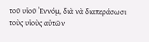τοῦ υἱοῦ Ἐννόμ, διὰ νὰ διαπεράσωσι τοὺς υἱοὺς αὑτῶν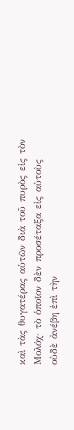καὶ τὰς θυγατέρας αὑτῶν διὰ τοῦ πυρὸς εἰς τὸν Μολόχ· τὸ ὁποῖον δὲν προσέταξα εἰς αὐτοὺς οὐδὲ ἀνέβη ἐπὶ τὴν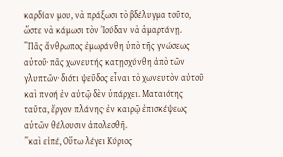καρδίαν μου, νὰ πράξωσι τὸ βδέλυγμα τοῦτο, ὥστε νὰ κάμωσι τὸν Ἰούδαν νὰ ἁμαρτάνῃ.
”Πᾶς ἄνθρωπος ἐμωράνθη ὑπὸ τῆς γνώσεως αὑτοῦ· πᾶς χωνευτής κατῃσχύνθη ἀπὸ τῶν γλυπτῶν· διότι ψεῦδος εἶναι τὸ χωνευτὸν αὐτοῦ καὶ πνοή ἐν αὐτῷ δὲν ὑπάρχει. Ματαιότης ταῦτα, ἔργον πλάνης· ἐν καιρῷ ἐπισκέψεως αὑτῶν θέλουσιν ἀπολεσθῆ.
”καὶ εἰπέ, Οὕτω λέγει Κύριος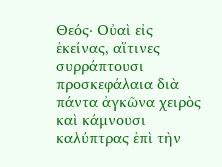Θεός· Οὐαὶ εἰς ἐκείνας, αἵτινες συρράπτουσι προσκεφάλαια διὰ πάντα ἀγκῶνα χειρὸς καὶ κάμνουσι καλύπτρας ἐπὶ τὴν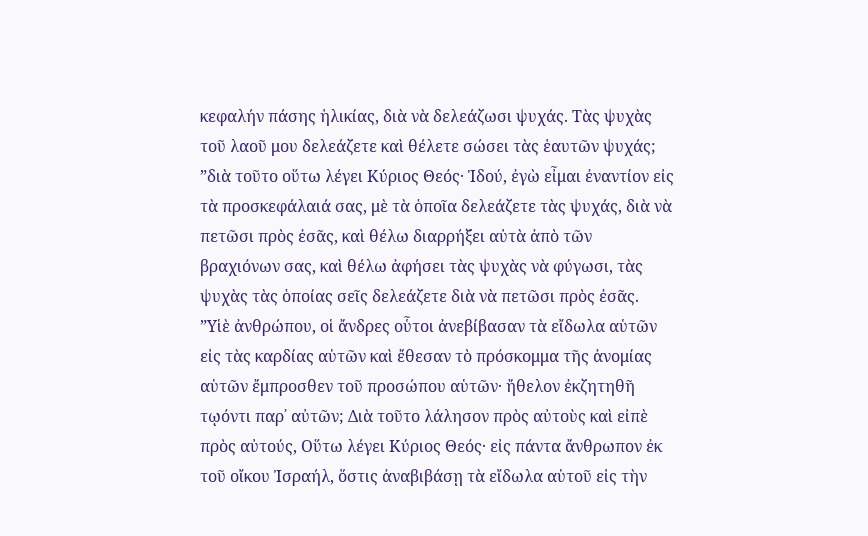κεφαλήν πάσης ἡλικίας, διὰ νὰ δελεάζωσι ψυχάς. Τὰς ψυχὰς τοῦ λαοῦ μου δελεάζετε καὶ θέλετε σώσει τὰς ἑαυτῶν ψυχάς;
”διὰ τοῦτο οὕτω λέγει Κύριος Θεός· Ἰδού, ἐγὼ εἶμαι ἐναντίον εἰς τὰ προσκεφάλαιά σας, μὲ τὰ ὁποῖα δελεάζετε τὰς ψυχάς, διὰ νὰ πετῶσι πρὸς ἐσᾶς, καὶ θέλω διαρρήξει αὐτὰ ἀπὸ τῶν βραχιόνων σας, καὶ θέλω ἀφήσει τὰς ψυχὰς νὰ φύγωσι, τὰς ψυχὰς τὰς ὁποίας σεῖς δελεάζετε διὰ νὰ πετῶσι πρὸς ἐσᾶς.
”Υἱὲ ἀνθρώπου, οἱ ἄνδρες οὗτοι ἀνεβίβασαν τὰ εἴδωλα αὑτῶν εἰς τὰς καρδίας αὑτῶν καὶ ἔθεσαν τὸ πρόσκομμα τῆς ἀνομίας αὑτῶν ἔμπροσθεν τοῦ προσώπου αὑτῶν· ἤθελον ἐκζητηθῆ τῳόντι παρ᾿ αὐτῶν; Διὰ τοῦτο λάλησον πρὸς αὐτοὺς καὶ εἰπὲ πρὸς αὐτούς, Οὕτω λέγει Κύριος Θεός· εἰς πάντα ἄνθρωπον ἐκ τοῦ οἴκου Ἰσραήλ, ὅστις ἀναβιβάσῃ τὰ εἴδωλα αὑτοῦ εἰς τὴν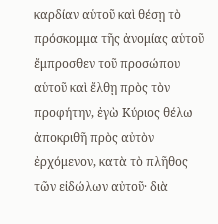καρδίαν αὑτοῦ καὶ θέσῃ τὸ πρόσκομμα τῆς ἀνομίας αὑτοῦ ἔμπροσθεν τοῦ προσώπου αὑτοῦ καὶ ἔλθῃ πρὸς τὸν προφήτην, ἐγὼ Κύριος θέλω ἀποκριθῆ πρὸς αὐτὸν ἐρχόμενον, κατὰ τὸ πλῆθος τῶν εἰδώλων αὐτοῦ· διὰ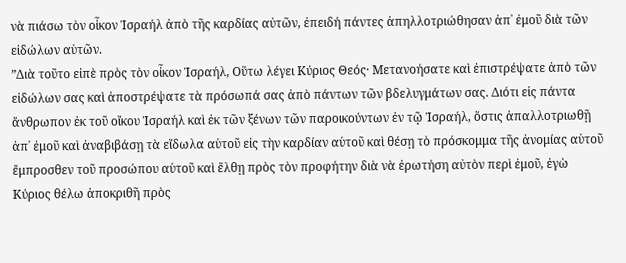νὰ πιάσω τὸν οἶκον Ἰσραήλ ἀπὸ τῆς καρδίας αὐτῶν, ἐπειδή πάντες ἀπηλλοτριώθησαν ἀπ᾿ ἐμοῦ διὰ τῶν εἰδώλων αὑτῶν.
”Διὰ τοῦτο εἰπὲ πρὸς τὸν οἶκον Ἰσραήλ, Οὕτω λέγει Κύριος Θεός· Μετανοήσατε καὶ ἐπιστρέψατε ἀπὸ τῶν εἰδώλων σας καὶ ἀποστρέψατε τὰ πρόσωπά σας ἀπὸ πάντων τῶν βδελυγμάτων σας. Διότι εἰς πάντα ἄνθρωπον ἐκ τοῦ οἴκου Ἰσραήλ καὶ ἐκ τῶν ξένων τῶν παροικούντων ἐν τῷ Ἰσραήλ, ὅστις ἀπαλλοτριωθῇ ἀπ᾿ ἐμοῦ καὶ ἀναβιβάσῃ τὰ εἴδωλα αὑτοῦ εἰς τὴν καρδίαν αὑτοῦ καὶ θέσῃ τὸ πρόσκομμα τῆς ἀνομίας αὑτοῦ ἔμπροσθεν τοῦ προσώπου αὑτοῦ καὶ ἔλθῃ πρὸς τὸν προφήτην διὰ νὰ ἐρωτήση αὐτὸν περὶ ἐμοῦ, ἐγὼ Κύριος θέλω ἀποκριθῆ πρὸς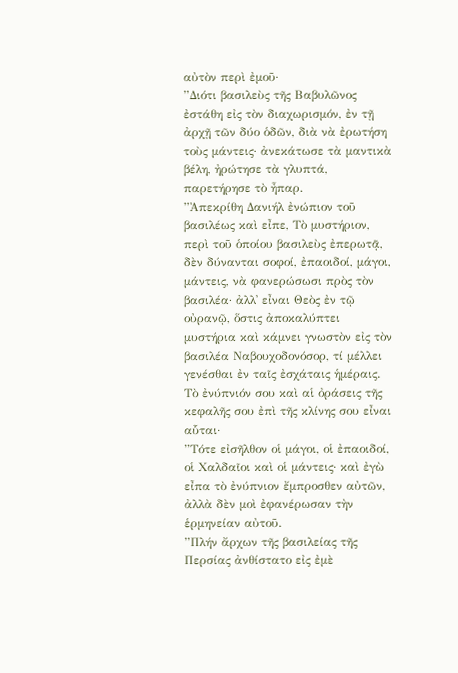αὐτὸν περὶ ἐμοῦ·
”Διότι βασιλεὺς τῆς Βαβυλῶνος ἐστάθη εἰς τὸν διαχωρισμόν, ἐν τῇ ἀρχῇ τῶν δύο ὁδῶν, διὰ νὰ ἐρωτήση τοὺς μάντεις· ἀνεκάτωσε τὰ μαντικὰ βέλη, ἠρώτησε τὰ γλυπτά, παρετήρησε τὸ ἦπαρ.
”Ἀπεκρίθη Δανιήλ ἐνώπιον τοῦ βασιλέως καὶ εἶπε, Τὸ μυστήριον, περὶ τοῦ ὁποίου βασιλεὺς ἐπερωτᾷ, δὲν δύνανται σοφοί, ἐπαοιδοί, μάγοι, μάντεις, νὰ φανερώσωσι πρὸς τὸν βασιλέα· ἀλλ᾿ εἶναι Θεὸς ἐν τῷ οὐρανῷ, ὅστις ἀποκαλύπτει μυστήρια καὶ κάμνει γνωστὸν εἰς τὸν βασιλέα Ναβουχοδονόσορ, τί μέλλει γενέσθαι ἐν ταῖς ἐσχάταις ἡμέραις. Τὸ ἐνύπνιόν σου καὶ αἱ ὀράσεις τῆς κεφαλῆς σου ἐπὶ τῆς κλίνης σου εἶναι αὗται·
”Τότε εἰσῆλθον οἱ μάγοι, οἱ ἐπαοιδοί, οἱ Χαλδαῖοι καὶ οἱ μάντεις· καὶ ἐγὼ εἶπα τὸ ἐνύπνιον ἔμπροσθεν αὐτῶν, ἀλλὰ δὲν μοὶ ἐφανέρωσαν τὴν ἑρμηνείαν αὐτοῦ.
”Πλήν ἄρχων τῆς βασιλείας τῆς Περσίας ἀνθίστατο εἰς ἐμὲ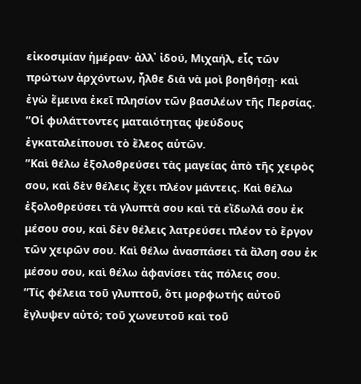εἰκοσιμίαν ἡμέραν· ἀλλ᾿ ἰδού, Μιχαήλ, εἷς τῶν πρώτων ἀρχόντων, ἦλθε διὰ νὰ μοὶ βοηθήσῃ· καὶ ἐγὼ ἔμεινα ἐκεῖ πλησίον τῶν βασιλέων τῆς Περσίας.
”Οἱ φυλάττοντες ματαιότητας ψεύδους ἐγκαταλείπουσι τὸ ἔλεος αὑτῶν.
”Καὶ θέλω ἐξολοθρεύσει τὰς μαγείας ἀπὸ τῆς χειρὸς σου, καὶ δὲν θέλεις ἔχει πλέον μάντεις. Καὶ θέλω ἐξολοθρεύσει τὰ γλυπτὰ σου καὶ τὰ εἴδωλά σου ἐκ μέσου σου, καὶ δὲν θέλεις λατρεύσει πλέον τὸ ἔργον τῶν χειρῶν σου. Καὶ θέλω ἀνασπάσει τὰ ἄλση σου ἐκ μέσου σου, καὶ θέλω ἀφανίσει τὰς πόλεις σου.
”Τίς φέλεια τοῦ γλυπτοῦ, ὅτι μορφωτής αὐτοῦ ἔγλυψεν αὐτό; τοῦ χωνευτοῦ καὶ τοῦ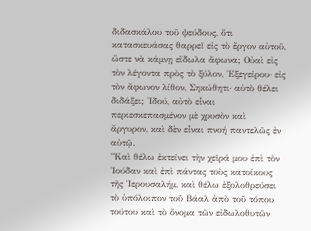διδασκάλου τοῦ ψεύδους, ὅτι κατασκευάσας θαρρεῖ εἰς τὸ ἔργον αὑτοῦ, ὥστε νὰ κάμνῃ εἴδωλα ἄφωνα; Οὐαὶ εἰς τὸν λέγοντα πρὸς τὸ ξύλον, Ἐξεγείρου· εἰς τὸν ἄφωνον λίθον, Σηκώθητι· αὐτὸ θέλει διδάξει; Ἰδού, αὐτὸ εἶναι περιεσκεπασμένον μὲ χρυσὸν καὶ ἄργυρον, καὶ δὲν εἶναι πνοή παντελῶς ἐν αὐτῷ.
”Καὶ θέλω ἐκτείνει τὴν χεῖρά μου ἐπὶ τὸν Ἰούδαν καὶ ἐπὶ πάντας τοὺς κατοίκους τῆς Ἱερουσαλήμ, καὶ θέλω ἐξολοθρεύσει τὸ ὑπόλοιπον τοῦ Βάαλ ἀπὸ τοῦ τόπου τούτου καὶ τὸ ὄνομα τῶν εἰδωλοθυτῶν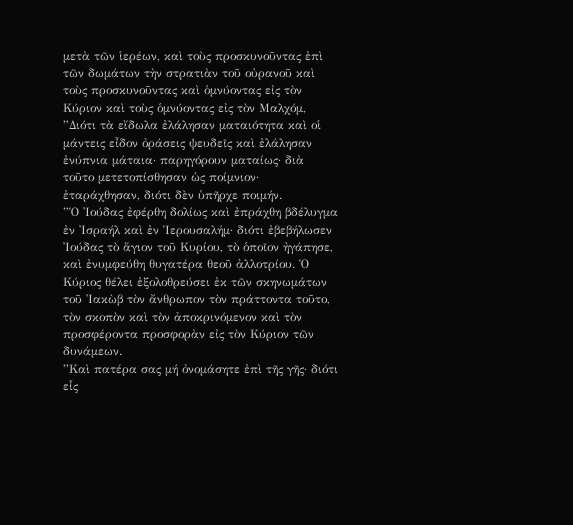μετὰ τῶν ἱερέων, καὶ τοὺς προσκυνοῦντας ἐπὶ τῶν δωμάτων τὴν στρατιὰν τοῦ οὐρανοῦ καὶ τοὺς προσκυνοῦντας καὶ ὁμνύοντας εἰς τὸν Κύριον καὶ τοὺς ὁμνύοντας εἰς τὸν Μαλχόμ,
”Διότι τὰ εἴδωλα ἐλάλησαν ματαιότητα καὶ οἱ μάντεις εἶδον ὀράσεις ψευδεῖς καὶ ἐλάλησαν ἐνύπνια μάταια· παρηγόρουν ματαίως· διὰ τοῦτο μετετοπίσθησαν ὡς ποίμνιον· ἐταράχθησαν, διότι δὲν ὑπῆρχε ποιμήν.
”Ὁ Ἰούδας ἐφέρθη δολίως καὶ ἐπράχθη βδέλυγμα ἐν Ἰσραήλ καὶ ἐν Ἱερουσαλήμ· διότι ἐβεβήλωσεν Ἰούδας τὸ ἅγιον τοῦ Κυρίου, τὸ ὁποῖον ἠγάπησε, καὶ ἐνυμφεύθη θυγατέρα θεοῦ ἀλλοτρίου. Ὁ Κύριος θέλει ἐξολοθρεύσει ἐκ τῶν σκηνωμάτων τοῦ Ἰακὼβ τὸν ἄνθρωπον τὸν πράττοντα τοῦτο, τὸν σκοπὸν καὶ τὸν ἀποκρινόμενον καὶ τὸν προσφέροντα προσφορὰν εἰς τὸν Κύριον τῶν δυνάμεων.
”Καὶ πατέρα σας μή ὀνομάσητε ἐπὶ τῆς γῆς· διότι εἷς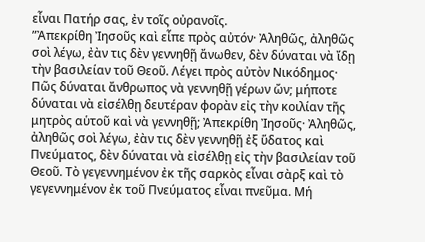εἶναι Πατήρ σας, ἐν τοῖς οὐρανοῖς.
”Ἀπεκρίθη Ἰησοῦς καὶ εἶπε πρὸς αὐτόν· Ἀληθῶς, ἀληθῶς σοὶ λέγω, ἐὰν τις δὲν γεννηθῇ ἄνωθεν, δὲν δύναται νὰ ἴδῃ τὴν βασιλείαν τοῦ Θεοῦ. Λέγει πρὸς αὐτὸν Νικόδημος· Πῶς δύναται ἄνθρωπος νὰ γεννηθῇ γέρων ὤν; μήποτε δύναται νὰ εἰσέλθῃ δευτέραν φορὰν εἰς τὴν κοιλίαν τῆς μητρὸς αὑτοῦ καὶ νὰ γεννηθῇ; Ἀπεκρίθη Ἰησοῦς· Ἀληθῶς, ἀληθῶς σοὶ λέγω, ἐὰν τις δὲν γεννηθῇ ἐξ ὕδατος καὶ Πνεύματος, δὲν δύναται νὰ εἰσέλθῃ εἰς τὴν βασιλείαν τοῦ Θεοῦ. Τὸ γεγεννημένον ἐκ τῆς σαρκὸς εἶναι σὰρξ καὶ τὸ γεγεννημένον ἐκ τοῦ Πνεύματος εἶναι πνεῦμα. Μή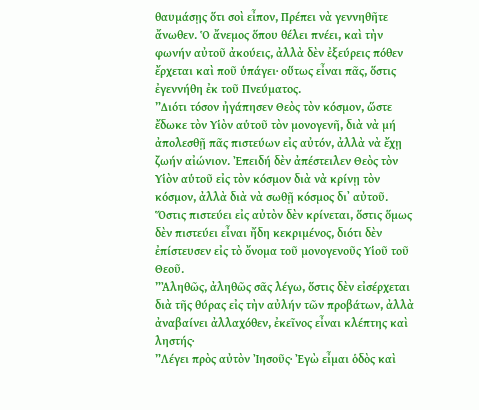θαυμάσῃς ὅτι σοὶ εἶπον, Πρέπει νὰ γεννηθῆτε ἄνωθεν. Ὁ ἄνεμος ὅπου θέλει πνέει, καὶ τὴν φωνήν αὐτοῦ ἀκούεις, ἀλλὰ δὲν ἐξεύρεις πόθεν ἔρχεται καὶ ποῦ ὑπάγει· οὕτως εἶναι πᾶς, ὅστις ἐγεννήθη ἐκ τοῦ Πνεύματος.
”Διότι τόσον ἠγάπησεν Θεὸς τὸν κόσμον, ὥστε ἔδωκε τὸν Υἱὸν αὑτοῦ τὸν μονογενῆ, διὰ νὰ μή ἀπολεσθῇ πᾶς πιστεύων εἰς αὐτόν, ἀλλὰ νὰ ἔχῃ ζωήν αἰώνιον. Ἐπειδή δὲν ἀπέστειλεν Θεὸς τὸν Υἱὸν αὑτοῦ εἰς τὸν κόσμον διὰ νὰ κρίνῃ τὸν κόσμον, ἀλλὰ διὰ νὰ σωθῇ κόσμος δι᾿ αὐτοῦ. Ὅστις πιστεύει εἰς αὐτὸν δὲν κρίνεται, ὅστις ὅμως δὲν πιστεύει εἶναι ἤδη κεκριμένος, διότι δὲν ἐπίστευσεν εἰς τὸ ὄνομα τοῦ μονογενοῦς Υἱοῦ τοῦ Θεοῦ.
”Ἀληθῶς, ἀληθῶς σᾶς λέγω, ὅστις δὲν εἰσέρχεται διὰ τῆς θύρας εἰς τὴν αὐλήν τῶν προβάτων, ἀλλὰ ἀναβαίνει ἀλλαχόθεν, ἐκεῖνος εἶναι κλέπτης καὶ ληστής·
”Λέγει πρὸς αὐτὸν Ἰησοῦς· Ἐγὼ εἶμαι ὁδὸς καὶ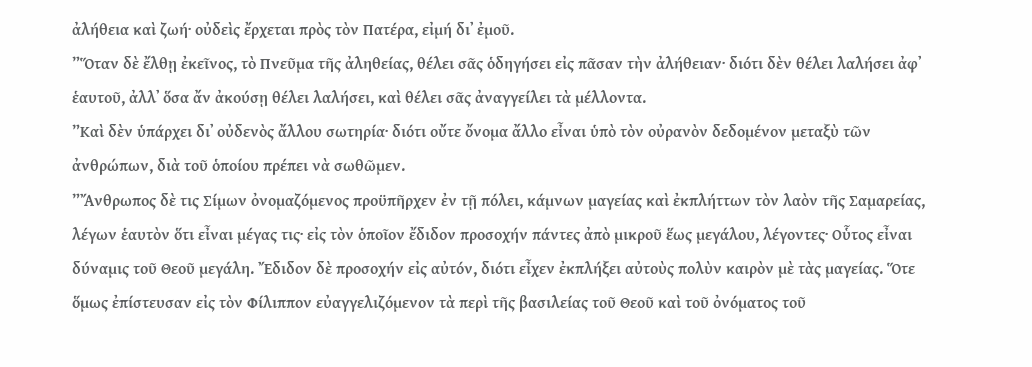ἀλήθεια καὶ ζωή· οὐδεὶς ἔρχεται πρὸς τὸν Πατέρα, εἰμή δι᾿ ἐμοῦ.
”Ὅταν δὲ ἔλθῃ ἐκεῖνος, τὸ Πνεῦμα τῆς ἀληθείας, θέλει σᾶς ὁδηγήσει εἰς πᾶσαν τὴν ἀλήθειαν· διότι δὲν θέλει λαλήσει ἀφ᾿ ἑαυτοῦ, ἀλλ᾿ ὅσα ἄν ἀκούσῃ θέλει λαλήσει, καὶ θέλει σᾶς ἀναγγείλει τὰ μέλλοντα.
”Καὶ δὲν ὑπάρχει δι᾿ οὐδενὸς ἄλλου σωτηρία· διότι οὔτε ὄνομα ἄλλο εἶναι ὑπὸ τὸν οὐρανὸν δεδομένον μεταξὺ τῶν ἀνθρώπων, διὰ τοῦ ὁποίου πρέπει νὰ σωθῶμεν.
”Ἄνθρωπος δὲ τις Σίμων ὀνομαζόμενος προϋπῆρχεν ἐν τῇ πόλει, κάμνων μαγείας καὶ ἐκπλήττων τὸν λαὸν τῆς Σαμαρείας, λέγων ἑαυτὸν ὅτι εἶναι μέγας τις· εἰς τὸν ὁποῖον ἔδιδον προσοχήν πάντες ἀπὸ μικροῦ ἕως μεγάλου, λέγοντες· Οὗτος εἶναι δύναμις τοῦ Θεοῦ μεγάλη. Ἔδιδον δὲ προσοχήν εἰς αὐτόν, διότι εἶχεν ἐκπλήξει αὐτοὺς πολὺν καιρὸν μὲ τὰς μαγείας. Ὅτε ὅμως ἐπίστευσαν εἰς τὸν Φίλιππον εὐαγγελιζόμενον τὰ περὶ τῆς βασιλείας τοῦ Θεοῦ καὶ τοῦ ὀνόματος τοῦ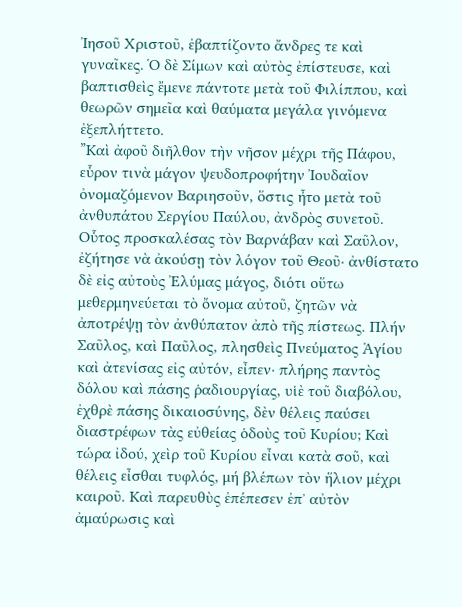Ἰησοῦ Χριστοῦ, ἐβαπτίζοντο ἄνδρες τε καὶ γυναῖκες. Ὁ δὲ Σίμων καὶ αὐτὸς ἐπίστευσε, καὶ βαπτισθεὶς ἔμενε πάντοτε μετὰ τοῦ Φιλίππου, καὶ θεωρῶν σημεῖα καὶ θαύματα μεγάλα γινόμενα ἐξεπλήττετο.
”Καὶ ἀφοῦ διῆλθον τὴν νῆσον μέχρι τῆς Πάφου, εὗρον τινὰ μάγον ψευδοπροφήτην Ἰουδαῖον ὀνομαζόμενον Βαριησοῦν, ὅστις ἦτο μετὰ τοῦ ἀνθυπάτου Σεργίου Παύλου, ἀνδρὸς συνετοῦ. Οὗτος προσκαλέσας τὸν Βαρνάβαν καὶ Σαῦλον, ἐζήτησε νὰ ἀκούσῃ τὸν λόγον τοῦ Θεοῦ· ἀνθίστατο δὲ εἰς αὐτοὺς Ἐλύμας μάγος, διότι οὕτω μεθερμηνεύεται τὸ ὄνομα αὐτοῦ, ζητῶν νὰ ἀποτρέψῃ τὸν ἀνθύπατον ἀπὸ τῆς πίστεως. Πλήν Σαῦλος, καὶ Παῦλος, πλησθεὶς Πνεύματος Ἁγίου καὶ ἀτενίσας εἰς αὐτόν, εἶπεν· πλήρης παντὸς δόλου καὶ πάσης ῥαδιουργίας, υἱὲ τοῦ διαβόλου, ἐχθρὲ πάσης δικαιοσύνης, δὲν θέλεις παύσει διαστρέφων τὰς εὐθείας ὁδοὺς τοῦ Κυρίου; Καὶ τώρα ἰδού, χεὶρ τοῦ Κυρίου εἶναι κατὰ σοῦ, καὶ θέλεις εἶσθαι τυφλός, μή βλέπων τὸν ἥλιον μέχρι καιροῦ. Καὶ παρευθὺς ἐπέπεσεν ἐπ᾿ αὐτὸν ἀμαύρωσις καὶ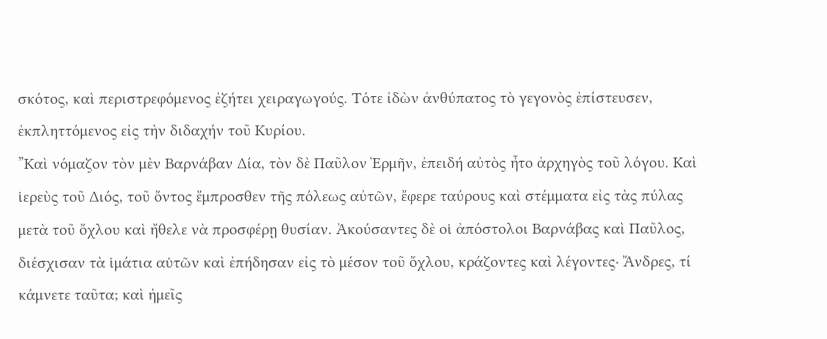σκότος, καὶ περιστρεφόμενος ἐζήτει χειραγωγούς. Τότε ἰδὼν ἀνθύπατος τὸ γεγονὸς ἐπίστευσεν, ἐκπληττόμενος εἰς τὴν διδαχήν τοῦ Κυρίου.
”Καὶ νόμαζον τὸν μὲν Βαρνάβαν Δία, τὸν δὲ Παῦλον Ἑρμῆν, ἐπειδή αὐτὸς ἦτο ἀρχηγὸς τοῦ λόγου. Καὶ ἱερεὺς τοῦ Διός, τοῦ ὄντος ἔμπροσθεν τῆς πόλεως αὐτῶν, ἔφερε ταύρους καὶ στέμματα εἰς τὰς πύλας μετὰ τοῦ ὄχλου καὶ ἤθελε νὰ προσφέρῃ θυσίαν. Ἀκούσαντες δὲ οἱ ἀπόστολοι Βαρνάβας καὶ Παῦλος, διέσχισαν τὰ ἱμάτια αὑτῶν καὶ ἐπήδησαν εἰς τὸ μέσον τοῦ ὄχλου, κράζοντες καὶ λέγοντες· Ἄνδρες, τί κάμνετε ταῦτα; καὶ ἡμεῖς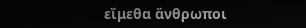εἴμεθα ἄνθρωποι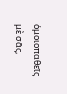ὁμοιοπαθεῖς μὲ σᾶς,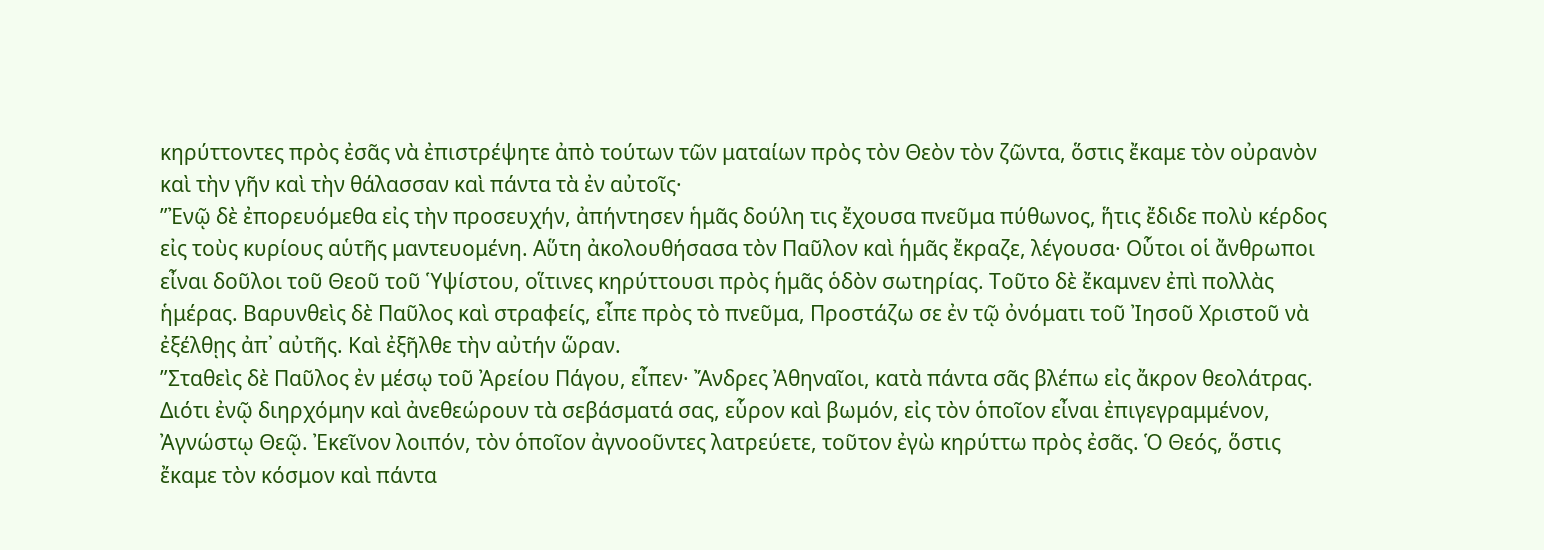κηρύττοντες πρὸς ἐσᾶς νὰ ἐπιστρέψητε ἀπὸ τούτων τῶν ματαίων πρὸς τὸν Θεὸν τὸν ζῶντα, ὅστις ἔκαμε τὸν οὐρανὸν καὶ τὴν γῆν καὶ τὴν θάλασσαν καὶ πάντα τὰ ἐν αὐτοῖς·
”Ἐνῷ δὲ ἐπορευόμεθα εἰς τὴν προσευχήν, ἀπήντησεν ἡμᾶς δούλη τις ἔχουσα πνεῦμα πύθωνος, ἥτις ἔδιδε πολὺ κέρδος εἰς τοὺς κυρίους αὑτῆς μαντευομένη. Αὕτη ἀκολουθήσασα τὸν Παῦλον καὶ ἡμᾶς ἔκραζε, λέγουσα· Οὗτοι οἱ ἄνθρωποι εἶναι δοῦλοι τοῦ Θεοῦ τοῦ Ὑψίστου, οἵτινες κηρύττουσι πρὸς ἡμᾶς ὁδὸν σωτηρίας. Τοῦτο δὲ ἔκαμνεν ἐπὶ πολλὰς ἡμέρας. Βαρυνθεὶς δὲ Παῦλος καὶ στραφείς, εἶπε πρὸς τὸ πνεῦμα, Προστάζω σε ἐν τῷ ὀνόματι τοῦ Ἰησοῦ Χριστοῦ νὰ ἐξέλθῃς ἀπ᾿ αὐτῆς. Καὶ ἐξῆλθε τὴν αὐτήν ὥραν.
”Σταθεὶς δὲ Παῦλος ἐν μέσῳ τοῦ Ἀρείου Πάγου, εἶπεν· Ἄνδρες Ἀθηναῖοι, κατὰ πάντα σᾶς βλέπω εἰς ἄκρον θεολάτρας. Διότι ἐνῷ διηρχόμην καὶ ἀνεθεώρουν τὰ σεβάσματά σας, εὗρον καὶ βωμόν, εἰς τὸν ὁποῖον εἶναι ἐπιγεγραμμένον, Ἀγνώστῳ Θεῷ. Ἐκεῖνον λοιπόν, τὸν ὁποῖον ἀγνοοῦντες λατρεύετε, τοῦτον ἐγὼ κηρύττω πρὸς ἐσᾶς. Ὁ Θεός, ὅστις ἔκαμε τὸν κόσμον καὶ πάντα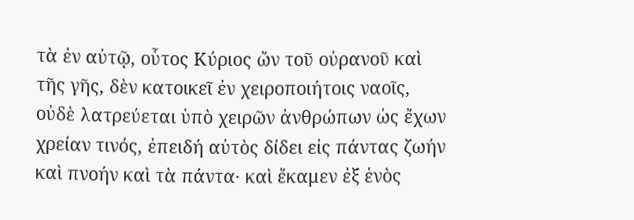τὰ ἐν αὐτῷ, οὗτος Κύριος ὤν τοῦ οὐρανοῦ καὶ τῆς γῆς, δὲν κατοικεῖ ἐν χειροποιήτοις ναοῖς, οὐδὲ λατρεύεται ὑπὸ χειρῶν ἀνθρώπων ὡς ἔχων χρείαν τινός, ἐπειδή αὐτὸς δίδει εἰς πάντας ζωήν καὶ πνοήν καὶ τὰ πάντα· καὶ ἔκαμεν ἐξ ἑνὸς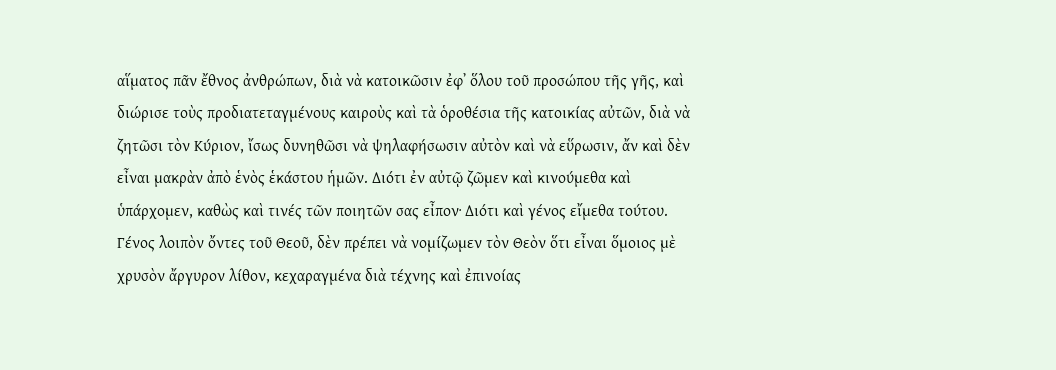αἵματος πᾶν ἔθνος ἀνθρώπων, διὰ νὰ κατοικῶσιν ἐφ᾿ ὅλου τοῦ προσώπου τῆς γῆς, καὶ διώρισε τοὺς προδιατεταγμένους καιροὺς καὶ τὰ ὁροθέσια τῆς κατοικίας αὐτῶν, διὰ νὰ ζητῶσι τὸν Κύριον, ἴσως δυνηθῶσι νὰ ψηλαφήσωσιν αὐτὸν καὶ νὰ εὕρωσιν, ἄν καὶ δὲν εἶναι μακρὰν ἀπὸ ἑνὸς ἑκάστου ἡμῶν. Διότι ἐν αὐτῷ ζῶμεν καὶ κινούμεθα καὶ ὑπάρχομεν, καθὼς καὶ τινές τῶν ποιητῶν σας εἶπον· Διότι καὶ γένος εἴμεθα τούτου. Γένος λοιπὸν ὄντες τοῦ Θεοῦ, δὲν πρέπει νὰ νομίζωμεν τὸν Θεὸν ὅτι εἶναι ὅμοιος μὲ χρυσὸν ἄργυρον λίθον, κεχαραγμένα διὰ τέχνης καὶ ἐπινοίας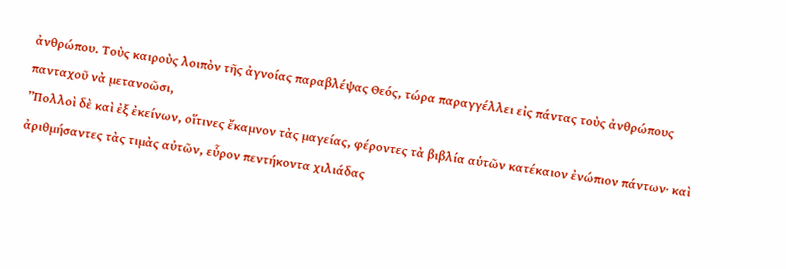ἀνθρώπου. Τοὺς καιροὺς λοιπὸν τῆς ἀγνοίας παραβλέψας Θεός, τώρα παραγγέλλει εἰς πάντας τοὺς ἀνθρώπους πανταχοῦ νὰ μετανοῶσι,
”Πολλοὶ δὲ καὶ ἐξ ἐκείνων, οἵτινες ἔκαμνον τὰς μαγείας, φέροντες τὰ βιβλία αὑτῶν κατέκαιον ἐνώπιον πάντων· καὶ ἀριθμήσαντες τὰς τιμὰς αὐτῶν, εὗρον πεντήκοντα χιλιάδας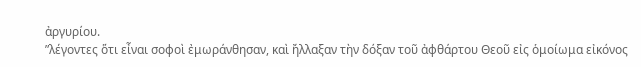ἀργυρίου.
”λέγοντες ὅτι εἶναι σοφοὶ ἐμωράνθησαν, καὶ ἤλλαξαν τὴν δόξαν τοῦ ἀφθάρτου Θεοῦ εἰς ὁμοίωμα εἰκόνος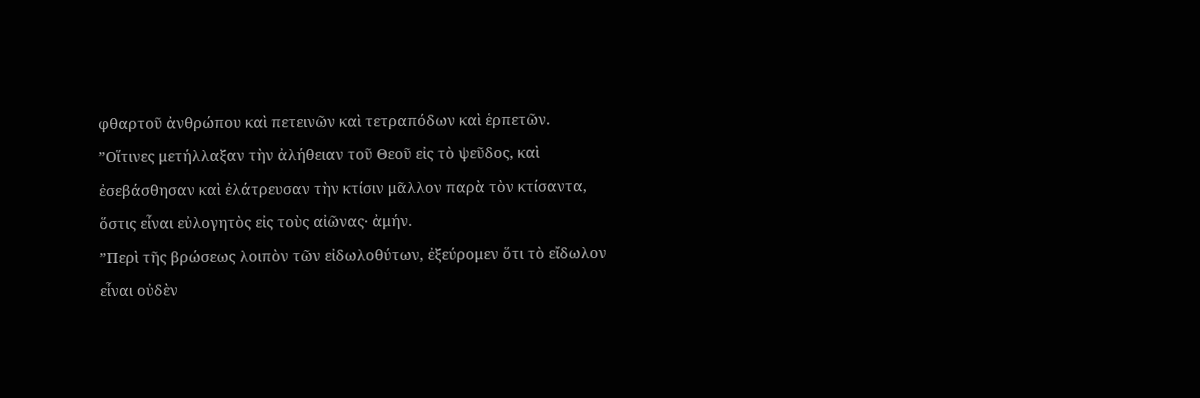φθαρτοῦ ἀνθρώπου καὶ πετεινῶν καὶ τετραπόδων καὶ ἑρπετῶν.
”Οἵτινες μετήλλαξαν τὴν ἀλήθειαν τοῦ Θεοῦ εἰς τὸ ψεῦδος, καὶ ἐσεβάσθησαν καὶ ἐλάτρευσαν τὴν κτίσιν μᾶλλον παρὰ τὸν κτίσαντα, ὅστις εἶναι εὐλογητὸς εἰς τοὺς αἰῶνας· ἀμήν.
”Περὶ τῆς βρώσεως λοιπὸν τῶν εἰδωλοθύτων, ἐξεύρομεν ὅτι τὸ εἴδωλον εἶναι οὐδὲν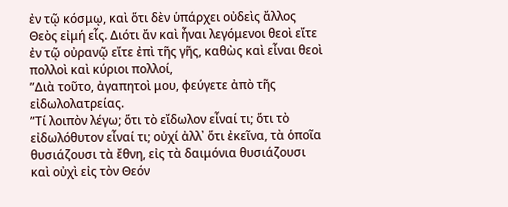ἐν τῷ κόσμῳ, καὶ ὅτι δὲν ὑπάρχει οὐδεὶς ἄλλος Θεὸς εἰμή εἷς. Διότι ἄν καὶ ἦναι λεγόμενοι θεοὶ εἴτε ἐν τῷ οὐρανῷ εἴτε ἐπὶ τῆς γῆς, καθὼς καὶ εἶναι θεοὶ πολλοὶ καὶ κύριοι πολλοί,
”Διὰ τοῦτο, ἀγαπητοὶ μου, φεύγετε ἀπὸ τῆς εἰδωλολατρείας.
”Τί λοιπὸν λέγω; ὅτι τὸ εἴδωλον εἶναί τι; ὅτι τὸ εἰδωλόθυτον εἶναί τι; οὐχί ἀλλ᾿ ὅτι ἐκεῖνα, τὰ ὁποῖα θυσιάζουσι τὰ ἔθνη, εἰς τὰ δαιμόνια θυσιάζουσι καὶ οὐχὶ εἰς τὸν Θεόν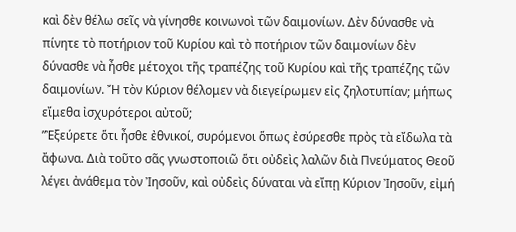καὶ δὲν θέλω σεῖς νὰ γίνησθε κοινωνοὶ τῶν δαιμονίων. Δὲν δύνασθε νὰ πίνητε τὸ ποτήριον τοῦ Κυρίου καὶ τὸ ποτήριον τῶν δαιμονίων δὲν δύνασθε νὰ ἦσθε μέτοχοι τῆς τραπέζης τοῦ Κυρίου καὶ τῆς τραπέζης τῶν δαιμονίων. Ἤ τὸν Κύριον θέλομεν νὰ διεγείρωμεν εἰς ζηλοτυπίαν; μήπως εἴμεθα ἰσχυρότεροι αὐτοῦ;
”Ἐξεύρετε ὅτι ἦσθε ἐθνικοί, συρόμενοι ὅπως ἐσύρεσθε πρὸς τὰ εἴδωλα τὰ ἄφωνα. Διὰ τοῦτο σᾶς γνωστοποιῶ ὅτι οὐδεὶς λαλῶν διὰ Πνεύματος Θεοῦ λέγει ἀνάθεμα τὸν Ἰησοῦν, καὶ οὐδεὶς δύναται νὰ εἴπῃ Κύριον Ἰησοῦν, εἰμή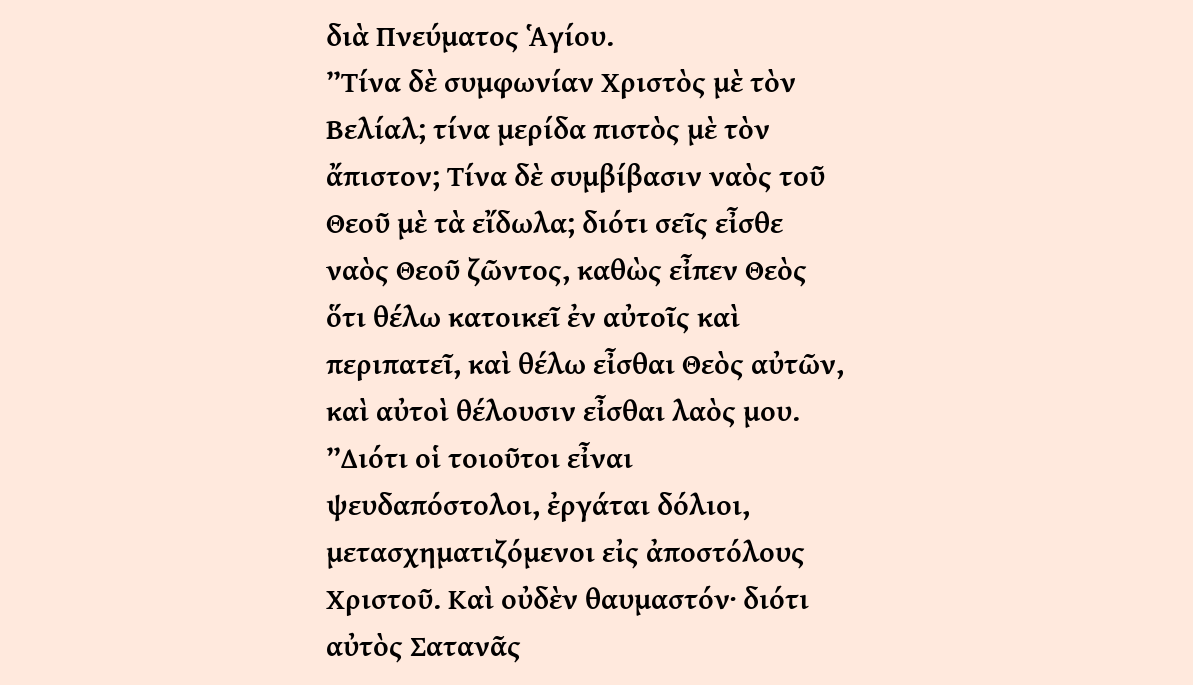διὰ Πνεύματος Ἁγίου.
”Τίνα δὲ συμφωνίαν Χριστὸς μὲ τὸν Βελίαλ; τίνα μερίδα πιστὸς μὲ τὸν ἄπιστον; Τίνα δὲ συμβίβασιν ναὸς τοῦ Θεοῦ μὲ τὰ εἴδωλα; διότι σεῖς εἶσθε ναὸς Θεοῦ ζῶντος, καθὼς εἶπεν Θεὸς ὅτι θέλω κατοικεῖ ἐν αὐτοῖς καὶ περιπατεῖ, καὶ θέλω εἶσθαι Θεὸς αὐτῶν, καὶ αὐτοὶ θέλουσιν εἶσθαι λαὸς μου.
”Διότι οἱ τοιοῦτοι εἶναι ψευδαπόστολοι, ἐργάται δόλιοι, μετασχηματιζόμενοι εἰς ἀποστόλους Χριστοῦ. Καὶ οὐδὲν θαυμαστόν· διότι αὐτὸς Σατανᾶς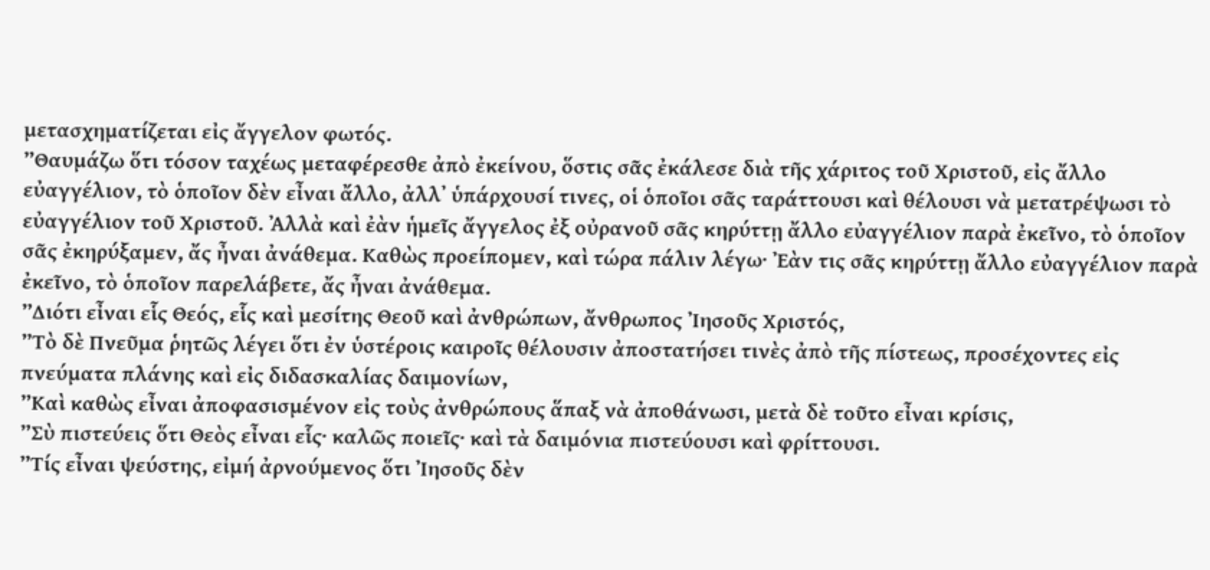μετασχηματίζεται εἰς ἄγγελον φωτός.
”Θαυμάζω ὅτι τόσον ταχέως μεταφέρεσθε ἀπὸ ἐκείνου, ὅστις σᾶς ἐκάλεσε διὰ τῆς χάριτος τοῦ Χριστοῦ, εἰς ἄλλο εὐαγγέλιον, τὸ ὁποῖον δὲν εἶναι ἄλλο, ἀλλ᾿ ὑπάρχουσί τινες, οἱ ὁποῖοι σᾶς ταράττουσι καὶ θέλουσι νὰ μετατρέψωσι τὸ εὐαγγέλιον τοῦ Χριστοῦ. Ἀλλὰ καὶ ἐὰν ἡμεῖς ἄγγελος ἐξ οὐρανοῦ σᾶς κηρύττῃ ἄλλο εὐαγγέλιον παρὰ ἐκεῖνο, τὸ ὁποῖον σᾶς ἐκηρύξαμεν, ἄς ἦναι ἀνάθεμα. Καθὼς προείπομεν, καὶ τώρα πάλιν λέγω· Ἐὰν τις σᾶς κηρύττῃ ἄλλο εὐαγγέλιον παρὰ ἐκεῖνο, τὸ ὁποῖον παρελάβετε, ἄς ἦναι ἀνάθεμα.
”Διότι εἶναι εἷς Θεός, εἷς καὶ μεσίτης Θεοῦ καὶ ἀνθρώπων, ἄνθρωπος Ἰησοῦς Χριστός,
”Τὸ δὲ Πνεῦμα ῥητῶς λέγει ὅτι ἐν ὑστέροις καιροῖς θέλουσιν ἀποστατήσει τινὲς ἀπὸ τῆς πίστεως, προσέχοντες εἰς πνεύματα πλάνης καὶ εἰς διδασκαλίας δαιμονίων,
”Καὶ καθὼς εἶναι ἀποφασισμένον εἰς τοὺς ἀνθρώπους ἅπαξ νὰ ἀποθάνωσι, μετὰ δὲ τοῦτο εἶναι κρίσις,
”Σὺ πιστεύεις ὅτι Θεὸς εἶναι εἷς· καλῶς ποιεῖς· καὶ τὰ δαιμόνια πιστεύουσι καὶ φρίττουσι.
”Τίς εἶναι ψεύστης, εἰμή ἀρνούμενος ὅτι Ἰησοῦς δὲν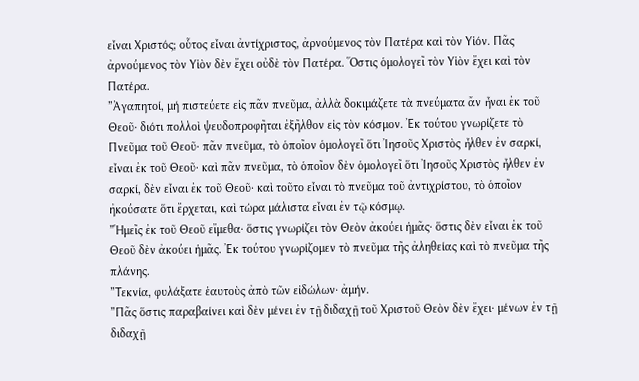εἶναι Χριστός; οὗτος εἶναι ἀντίχριστος, ἀρνούμενος τὸν Πατέρα καὶ τὸν Υἱόν. Πᾶς ἀρνούμενος τὸν Υἱὸν δὲν ἔχει οὐδὲ τὸν Πατέρα. Ὅστις ὁμολογεῖ τὸν Υἱὸν ἔχει καὶ τὸν Πατέρα.
”Ἀγαπητοί, μή πιστεύετε εἰς πᾶν πνεῦμα, ἀλλὰ δοκιμάζετε τὰ πνεύματα ἄν ἦναι ἐκ τοῦ Θεοῦ· διότι πολλοὶ ψευδοπροφῆται ἐξῆλθον εἰς τὸν κόσμον. Ἐκ τούτου γνωρίζετε τὸ Πνεῦμα τοῦ Θεοῦ· πᾶν πνεῦμα, τὸ ὁποῖον ὁμολογεῖ ὅτι Ἰησοῦς Χριστὸς ἦλθεν ἐν σαρκί, εἶναι ἐκ τοῦ Θεοῦ· καὶ πᾶν πνεῦμα, τὸ ὁποῖον δὲν ὁμολογεῖ ὅτι Ἰησοῦς Χριστὸς ἦλθεν ἐν σαρκί, δὲν εἶναι ἐκ τοῦ Θεοῦ· καὶ τοῦτο εἶναι τὸ πνεῦμα τοῦ ἀντιχρίστου, τὸ ὁποῖον ἠκούσατε ὅτι ἔρχεται, καὶ τώρα μάλιστα εἶναι ἐν τῷ κόσμῳ.
”Ἡμεῖς ἐκ τοῦ Θεοῦ εἴμεθα· ὅστις γνωρίζει τὸν Θεὸν ἀκούει ἡμᾶς· ὅστις δὲν εἶναι ἐκ τοῦ Θεοῦ δὲν ἀκούει ἡμᾶς. Ἐκ τούτου γνωρίζομεν τὸ πνεῦμα τῆς ἀληθείας καὶ τὸ πνεῦμα τῆς πλάνης.
”Τεκνία, φυλάξατε ἑαυτοὺς ἀπὸ τῶν εἰδώλων· ἀμήν.
”Πᾶς ὅστις παραβαίνει καὶ δὲν μένει ἐν τῇ διδαχῇ τοῦ Χριστοῦ Θεὸν δὲν ἔχει· μένων ἐν τῇ διδαχῇ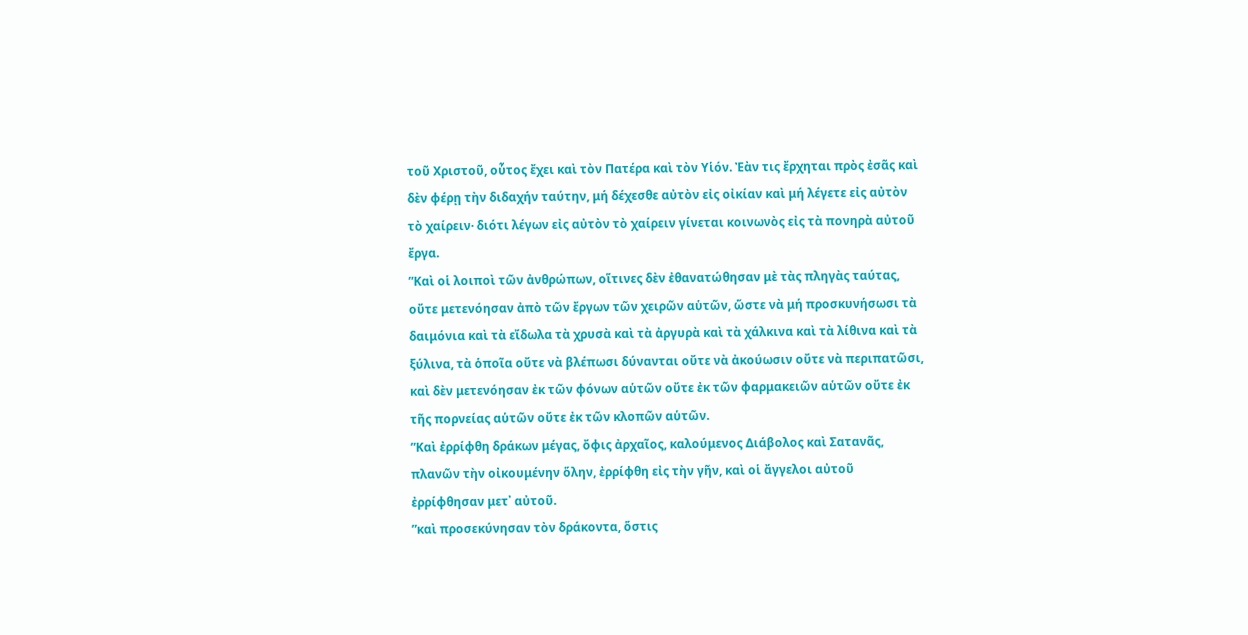τοῦ Χριστοῦ, οὗτος ἔχει καὶ τὸν Πατέρα καὶ τὸν Υἱόν. Ἐὰν τις ἔρχηται πρὸς ἐσᾶς καὶ δὲν φέρῃ τὴν διδαχήν ταύτην, μή δέχεσθε αὐτὸν εἰς οἰκίαν καὶ μή λέγετε εἰς αὐτὸν τὸ χαίρειν· διότι λέγων εἰς αὐτὸν τὸ χαίρειν γίνεται κοινωνὸς εἰς τὰ πονηρὰ αὐτοῦ ἔργα.
”Καὶ οἱ λοιποὶ τῶν ἀνθρώπων, οἵτινες δὲν ἐθανατώθησαν μὲ τὰς πληγὰς ταύτας, οὔτε μετενόησαν ἀπὸ τῶν ἔργων τῶν χειρῶν αὑτῶν, ὥστε νὰ μή προσκυνήσωσι τὰ δαιμόνια καὶ τὰ εἴδωλα τὰ χρυσὰ καὶ τὰ ἀργυρὰ καὶ τὰ χάλκινα καὶ τὰ λίθινα καὶ τὰ ξύλινα, τὰ ὁποῖα οὔτε νὰ βλέπωσι δύνανται οὔτε νὰ ἀκούωσιν οὔτε νὰ περιπατῶσι, καὶ δὲν μετενόησαν ἐκ τῶν φόνων αὑτῶν οὔτε ἐκ τῶν φαρμακειῶν αὑτῶν οὔτε ἐκ τῆς πορνείας αὑτῶν οὔτε ἐκ τῶν κλοπῶν αὑτῶν.
”Καὶ ἐρρίφθη δράκων μέγας, ὄφις ἀρχαῖος, καλούμενος Διάβολος καὶ Σατανᾶς, πλανῶν τὴν οἰκουμένην ὅλην, ἐρρίφθη εἰς τὴν γῆν, καὶ οἱ ἄγγελοι αὐτοῦ ἐρρίφθησαν μετ᾿ αὐτοῦ.
”καὶ προσεκύνησαν τὸν δράκοντα, ὅστις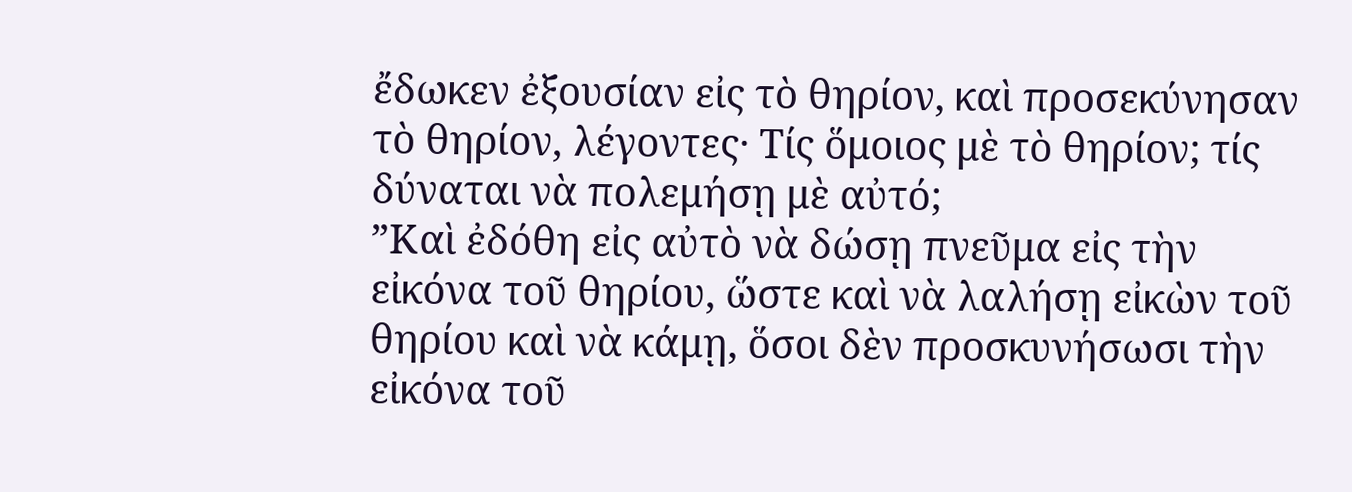ἔδωκεν ἐξουσίαν εἰς τὸ θηρίον, καὶ προσεκύνησαν τὸ θηρίον, λέγοντες· Τίς ὅμοιος μὲ τὸ θηρίον; τίς δύναται νὰ πολεμήσῃ μὲ αὐτό;
”Καὶ ἐδόθη εἰς αὐτὸ νὰ δώσῃ πνεῦμα εἰς τὴν εἰκόνα τοῦ θηρίου, ὥστε καὶ νὰ λαλήσῃ εἰκὼν τοῦ θηρίου καὶ νὰ κάμῃ, ὅσοι δὲν προσκυνήσωσι τὴν εἰκόνα τοῦ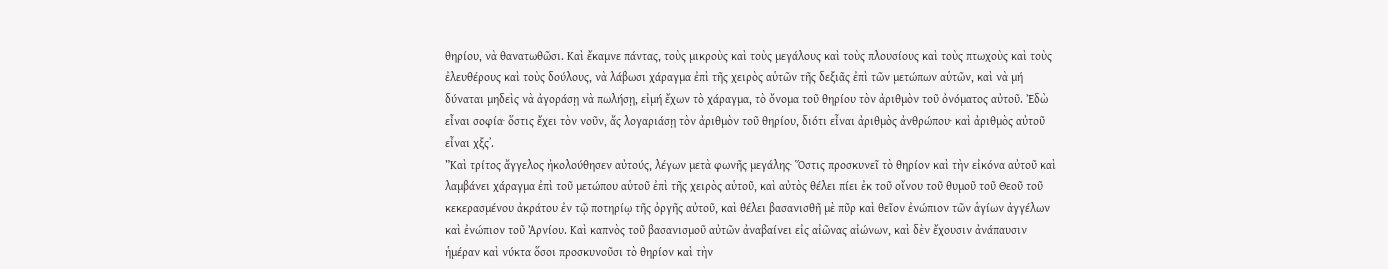θηρίου, νὰ θανατωθῶσι. Καὶ ἔκαμνε πάντας, τοὺς μικροὺς καὶ τοὺς μεγάλους καὶ τοὺς πλουσίους καὶ τοὺς πτωχοὺς καὶ τοὺς ἐλευθέρους καὶ τοὺς δούλους, νὰ λάβωσι χάραγμα ἐπὶ τῆς χειρὸς αὑτῶν τῆς δεξιᾶς ἐπὶ τῶν μετώπων αὑτῶν, καὶ νὰ μή δύναται μηδεὶς νὰ ἀγοράσῃ νὰ πωλήσῃ, εἰμή ἔχων τὸ χάραγμα, τὸ ὄνομα τοῦ θηρίου τὸν ἀριθμὸν τοῦ ὀνόματος αὐτοῦ. Ἐδὼ εἶναι σοφία· ὅστις ἔχει τὸν νοῦν, ἄς λογαριάσῃ τὸν ἀριθμὸν τοῦ θηρίου, διότι εἶναι ἀριθμὸς ἀνθρώπου· καὶ ἀριθμὸς αὐτοῦ εἶναι χξς᾿.
”Καὶ τρίτος ἄγγελος ἠκολούθησεν αὐτούς, λέγων μετὰ φωνῆς μεγάλης· Ὅστις προσκυνεῖ τὸ θηρίον καὶ τὴν εἰκόνα αὐτοῦ καὶ λαμβάνει χάραγμα ἐπὶ τοῦ μετώπου αὑτοῦ ἐπὶ τῆς χειρὸς αὑτοῦ, καὶ αὐτὸς θέλει πίει ἐκ τοῦ οἴνου τοῦ θυμοῦ τοῦ Θεοῦ τοῦ κεκερασμένου ἀκράτου ἐν τῷ ποτηρίῳ τῆς ὀργῆς αὐτοῦ, καὶ θέλει βασανισθῆ μὲ πῦρ καὶ θεῖον ἐνώπιον τῶν ἁγίων ἀγγέλων καὶ ἐνώπιον τοῦ Ἀρνίου. Καὶ καπνὸς τοῦ βασανισμοῦ αὐτῶν ἀναβαίνει εἰς αἰῶνας αἰώνων, καὶ δὲν ἔχουσιν ἀνάπαυσιν ἡμέραν καὶ νύκτα ὅσοι προσκυνοῦσι τὸ θηρίον καὶ τὴν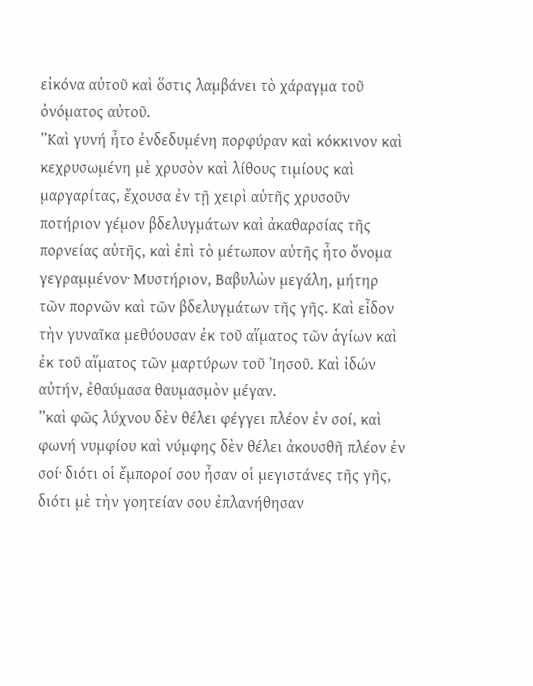εἰκόνα αὐτοῦ καὶ ὅστις λαμβάνει τὸ χάραγμα τοῦ ὀνόματος αὐτοῦ.
”Καὶ γυνή ἦτο ἐνδεδυμένη πορφύραν καὶ κόκκινον καὶ κεχρυσωμένη μὲ χρυσὸν καὶ λίθους τιμίους καὶ μαργαρίτας, ἔχουσα ἐν τῇ χειρὶ αὑτῆς χρυσοῦν ποτήριον γέμον βδελυγμάτων καὶ ἀκαθαρσίας τῆς πορνείας αὑτῆς, καὶ ἐπὶ τὸ μέτωπον αὐτῆς ἦτο ὄνομα γεγραμμένον· Μυστήριον, Βαβυλὼν μεγάλη, μήτηρ τῶν πορνῶν καὶ τῶν βδελυγμάτων τῆς γῆς. Καὶ εἶδον τὴν γυναῖκα μεθύουσαν ἐκ τοῦ αἵματος τῶν ἁγίων καὶ ἐκ τοῦ αἵματος τῶν μαρτύρων τοῦ Ἰησοῦ. Καὶ ἰδών αὐτήν, ἐθαύμασα θαυμασμὸν μέγαν.
”καὶ φῶς λύχνου δὲν θέλει φέγγει πλέον ἐν σοί, καὶ φωνή νυμφίου καὶ νύμφης δὲν θέλει ἀκουσθῆ πλέον ἐν σοί· διότι οἱ ἔμποροί σου ἦσαν οἱ μεγιστάνες τῆς γῆς, διότι μὲ τὴν γοητείαν σου ἐπλανήθησαν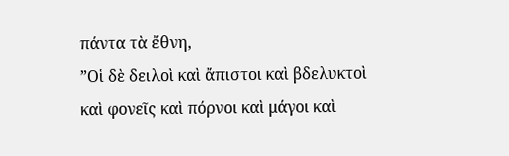πάντα τὰ ἔθνη,
”Οἱ δὲ δειλοὶ καὶ ἄπιστοι καὶ βδελυκτοὶ καὶ φονεῖς καὶ πόρνοι καὶ μάγοι καὶ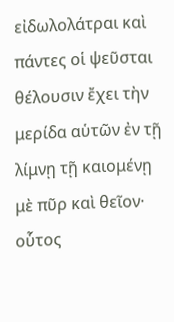εἰδωλολάτραι καὶ πάντες οἱ ψεῦσται θέλουσιν ἔχει τὴν μερίδα αὑτῶν ἐν τῇ λίμνῃ τῇ καιομένῃ μὲ πῦρ καὶ θεῖον· οὗτος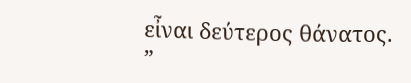εἶναι δεύτερος θάνατος.
”